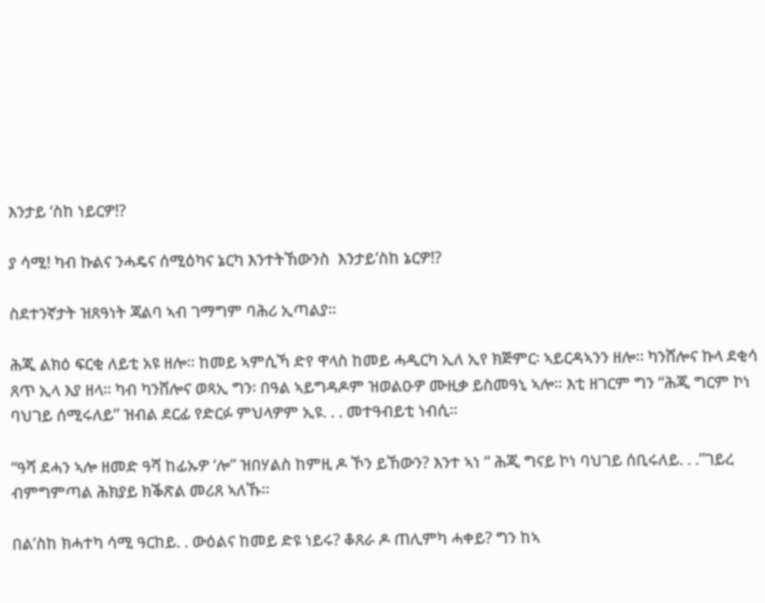እንታይ ‘ስከ ነይርዎ!?

ያ ሳሚ! ካብ ኩልና ንሓዴና ሰሚዕካና ኔርካ እንተትኸውንስ  እንታይ’ስከ ኔርዎ!?

ስደተንኛታት ዝጸዓነት ጃልባ ኣብ ገማግም ባሕሪ ኢጣልያ።

ሕጂ ልክዕ ፍርቂ ለይቲ አዩ ዘሎ። ከመይ ኣምሲኻ ድየ ዋላስ ከመይ ሓዲርካ ኢለ ኢየ ክጅምር፡ ኣይርዳኣንን ዘሎ። ካንሸሎና ኩላ ደቂሳ ጸጥ ኢላ እያ ዘላ። ካብ ካንሸሎና ወጻኢ ግን፡ በዓል ኣይግዳዶም ዝወልዑዎ ሙዚቃ ይስመዓኒ ኣሎ። እቲ ዘገርም ግን “ሕጂ ግርም ኮነ ባህገይ ሰሚሩለይ” ዝብል ደርፊ የድርፉ ምህላዎም ኢዩ. . . መተዓብይቲ ነብሲ።

“ዓሻ ደሓን ኣሎ ዘመድ ዓሻ ከፊኡዎ ‘ሎ” ዝበሃልስ ከምዚ ዶ ኾን ይኸውን? እንተ ኣነ “ ሕጂ ግናይ ኮነ ባህገይ ሰቢሩለይ. . .”ገይረ ብምግምጣል ሕክያይ ክቕጽል መሪጸ ኣለኹ።

በል’ስከ ክሓተካ ሳሚ ዓርከይ. . ውዕልና ከመይ ድዩ ነይሩ? ቆጸራ ዶ ጠሊምካ ሓቀይ? ግን ከኣ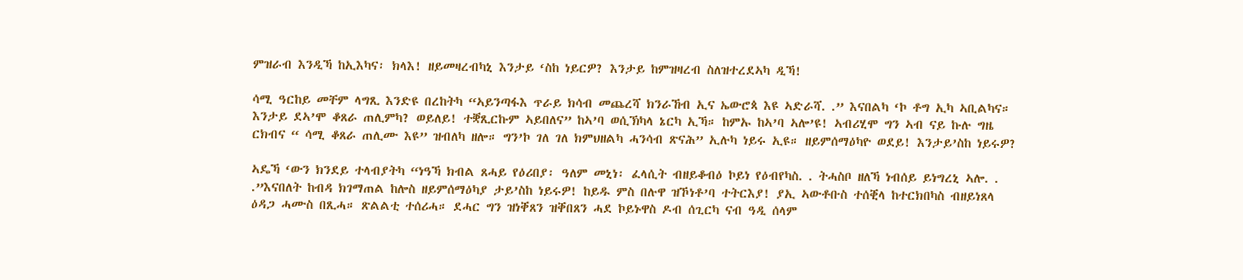ምዝራብ እንዲኻ ከኢእካና፡ ክላእ! ዘይመዛረብካኒ እንታይ ‘ስከ ነይርዎ? እንታይ ከምዝዛረብ ስለዝተረደኣካ ዲኻ!

ሳሚ ዓርከይ መቸም ላግጺ እንድዩ በረከትካ “ኣይንጣፋእ ጥራይ ክሳብ መጨረሻ ክንራኸብ ኢና ኤውሮጳ እዩ ኣድራሻ. .” እናበልካ ‘ኮ ቶግ ኢካ ኣቢልካና። እንታይ ደኣ’ሞ ቆጸራ ጠሊምካ? ወይለይ! ተቛጺርኩም ኣይበለና” ከኣ’ባ ወሲኽካላ ኔርካ ኢኻ። ከምኡ ከኣ’ባ ኣሎ’ዩ! ኣብሪሂሞ ግን ኣብ ናይ ኩሉ ግዜ ርክብና “ ሳሚ ቆጸራ ጠሊሙ እዩ” ዝብለካ ዘሎ። ግን’ኮ ገለ ገለ ክምህዘልካ ሓንሳብ ጽናሕ” ኢሉካ ነይሩ ኢዩ። ዘይምሰማዕካዮ ወደይ! እንታይ’ስከ ነይሩዎ?

ኣዴኻ ‘ውን ክንደይ ተላብያትካ “ነዓኻ ክብል ጸሓይ የዕሪበያ፡ ዓለም መኒነ፡ ፈላሲት ብዘይቆብዕ ኮይነ የዕብየካስ. . ትሓስቦ ዘለኻ ነብሰይ ይነግረኒ ኣሎ. . .”እናበለት ከብዳ ክገማጠል ከሎስ ዘይምሰማዕካያ ታይ’ስከ ነይሩዎ! ከይዱ ምስ በሉዋ ዝኾነቶ’ባ ተትርእያ! ያኢ ኣውቶቡስ ተሰቒላ ከተርክበካስ ብዘይነጸላ ዕዳጋ ሓሙስ በጺሓ። ጽልልቲ ተሰሪሓ። ደሓር ግን ዝነቐጸን ዝቐበጸን ሓደ ኮይኑዋስ ዶብ ሰጊርካ ናብ ዓዲ ሰላም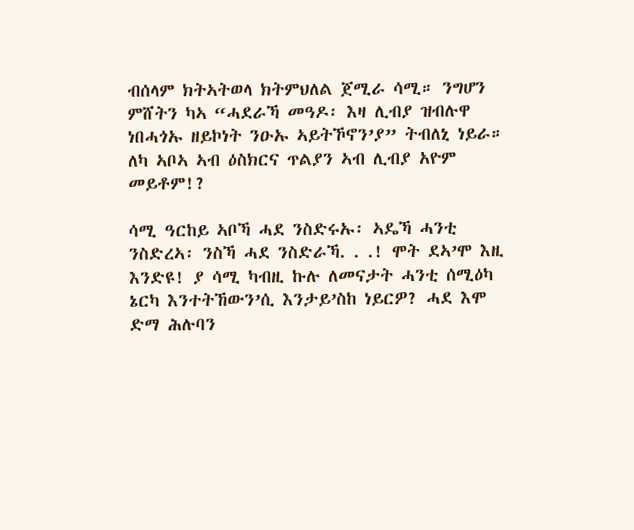ብሰላም ክትኣትወላ ክትምህለል ጀሚራ ሳሚ። ንግሆን ምሸትን ካኣ “ሓደራኻ መዓዶ፡ እዛ ሊብያ ዝብሉዋ ነበሓጎኡ ዘይኮነት ንዑኡ ኣይትኾኖን’ያ” ትብለኒ ነይራ። ለካ ኣቦኣ ኣብ ዕስክርና ጥልያን ኣብ ሊብያ አዮም መይቶም!?

ሳሚ ዓርከይ ኣቦኻ ሓደ ንስድሩኡ፡ ኣዴኻ ሓንቲ ንስድረኣ፡ ንስኻ ሓደ ንስድራኻ. . .! ሞት ደኣ’ሞ እዚ እንድዩ! ያ ሳሚ ካብዚ ኩሉ ለመናታት ሓንቲ ሰሚዕካ ኔርካ እንተትኸውን’ሲ እንታይ’ስከ ነይርዎ? ሓደ እሞ ድማ ሕሉባን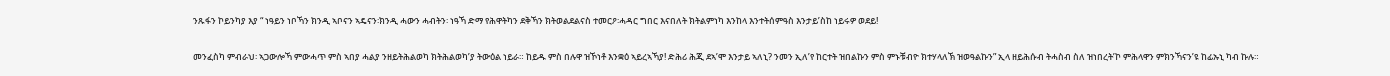ንጹፋን ኮይንካያ እያ “ ነዓይን ነቦኻን ክንዲ ኣቦናን ኣዴናን፡ክንዲ ሓውን ሓብትን፡ ነዓኻ ድማ የሕዋትካን ደቅኻን ክትወልደልናስ ተመርዖ፡ሓዳር ግበር እናበለት ክትልምነካ እንከላ እንተትሰምዓስ እንታይ’ስከ ነይሩዎ ወደይ!

መንፈስካ ምብራህ፡ ኣጋውሎኻ ምውሓጥ ምስ ኣበያ ሓልያ ንዘይትሕልወካ ክትሕልወካ’ያ ትውዕል ነይራ። ከይዱ ምስ በሉዋ ዝኾነቶ እንቋዕ ኣይረኣኻያ! ድሕሪ ሕጂ ደኣ’ሞ እንታይ ኣለኒ? ንመን ኢለ’የ ከርተት ዝበልኩን ምስ ምኑቹብዮ ክተሃላለኽ ዝወዓልኩን” ኢላ ዘይሕሱብ ትሓስብ ስለ ዝነበረት’ኮ ምሕላዋን ምክንኻናን’ዩ ከፊኡኒ ካብ ኩሉ።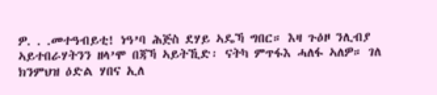ዎ. . .መተዓብይቲ! ነዓ’ባ ሕጅስ ደሃይ ኣዴኻ ግበር። እዛ ጉዕዞ ንሊብያ ኣይተበራሃትንን ዘላ’ሞ በጃኻ ኣይትኺድ፡ ናትካ ምጥፋእ ሓለፋ ኣለዎ። ገለ ክንምህዝ ዕድል ሃበና ኢለ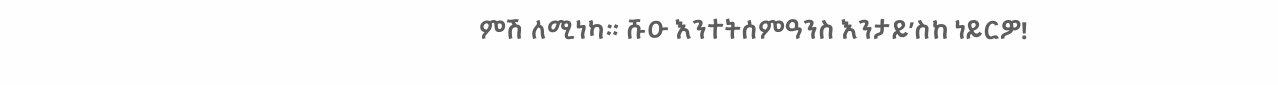ምሽ ለሚነካ። ሹዑ እንተትሰምዓንስ እንታይ’ስከ ነይርዎ!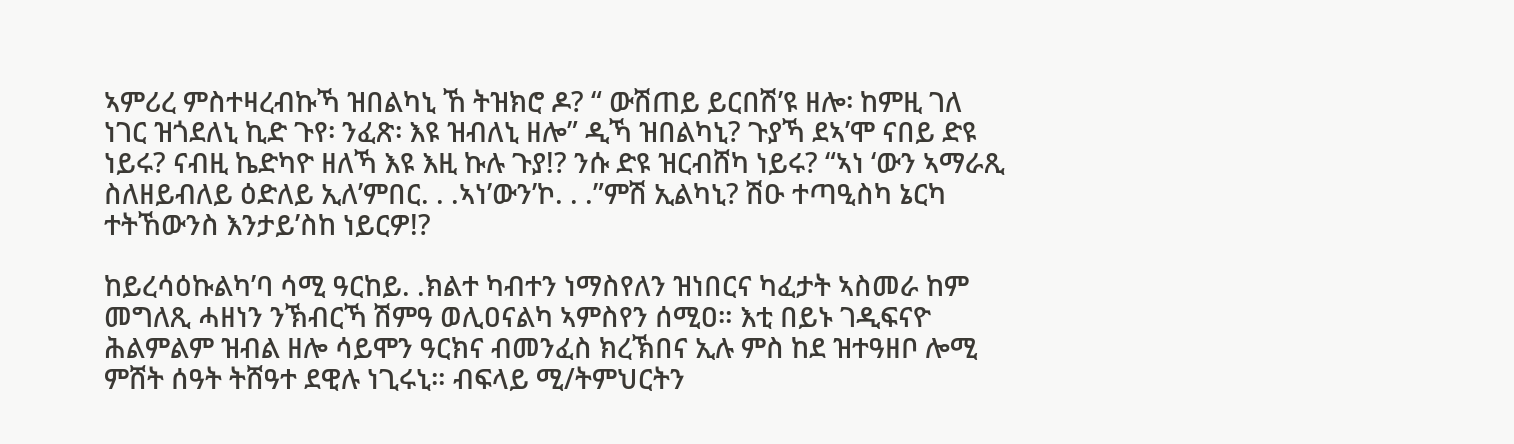ኣምሪረ ምስተዛረብኩኻ ዝበልካኒ ኸ ትዝክሮ ዶ? “ ውሽጠይ ይርበሽ’ዩ ዘሎ፡ ከምዚ ገለ ነገር ዝጎደለኒ ኪድ ጉየ፡ ንፈጽ፡ እዩ ዝብለኒ ዘሎ” ዲኻ ዝበልካኒ? ጉያኻ ደኣ’ሞ ናበይ ድዩ ነይሩ? ናብዚ ኬድካዮ ዘለኻ እዩ እዚ ኩሉ ጉያ!? ንሱ ድዩ ዝርብሸካ ነይሩ? “ኣነ ‘ውን ኣማራጺ ስለዘይብለይ ዕድለይ ኢለ’ምበር. . .ኣነ’ውን’ኮ. . .”ምሽ ኢልካኒ? ሽዑ ተጣዒስካ ኔርካ ተትኸውንስ እንታይ’ስከ ነይርዎ!?

ከይረሳዕኩልካ’ባ ሳሚ ዓርከይ. .ክልተ ካብተን ነማስየለን ዝነበርና ካፈታት ኣስመራ ከም መግለጺ ሓዘነን ንኽብርኻ ሽምዓ ወሊዐናልካ ኣምስየን ሰሚዐ። እቲ በይኑ ገዲፍናዮ ሕልምልም ዝብል ዘሎ ሳይሞን ዓርክና ብመንፈስ ክረኽበና ኢሉ ምስ ከደ ዝተዓዘቦ ሎሚ ምሸት ሰዓት ትሸዓተ ደዊሉ ነጊሩኒ። ብፍላይ ሚ/ትምህርትን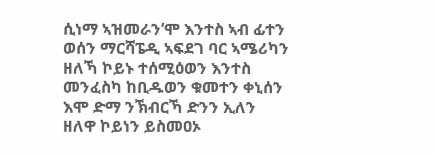ሲነማ ኣዝመራን’ሞ እንተስ ኣብ ፊተን ወሰን ማርሻፔዲ ኣፍደገ ባር ኣሜሪካን ዘለኻ ኮይኑ ተሰሚዕወን እንተስ መንፈስካ ከቢዱወን ቁመተን ቀኒሰን እሞ ድማ ንኽብርኻ ድንን ኢለን ዘለዋ ኮይነን ይስመዐኦ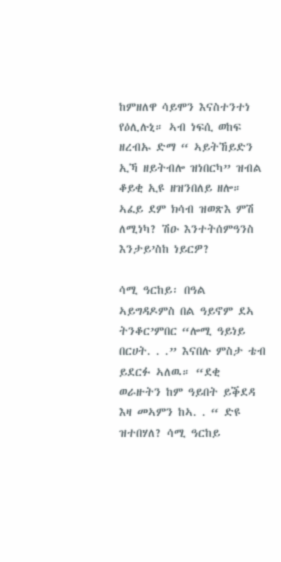ከምዘለዋ ሳይሞን እናስተንተነ የዕሊሉኒ። ኣብ ነፍሲ ወከፍ ዘረብኡ ድማ “ ኣይትኸይድን ኢኻ ዘይትብሎ ዝነበርካ” ዝብል ቆይቂ ኢዩ ዘዝንበለይ ዘሎ። ኣፈይ ደም ክሳብ ዝወጽእ ምሽ ለሚነካ? ሽዑ እንተትሰምዓንስ እንታይ’ስከ ነይርዎ?

ሳሚ ዓርከይ፡ በዓል ኣይግዳዶምስ በል ዓይኖም ደኣ ትንቆር’ምበር “ሎሚ ዓይነይ በርሀት. . .” እናበሉ ምስታ ቴብ ይደርፉ ኣለዉ። “ደቂ ወራዙትን ከም ዓይበት ይቕደዳ እዛ መኣምን ከኣ. . “ ድዩ ዝተበሃለ? ሳሚ ዓርከይ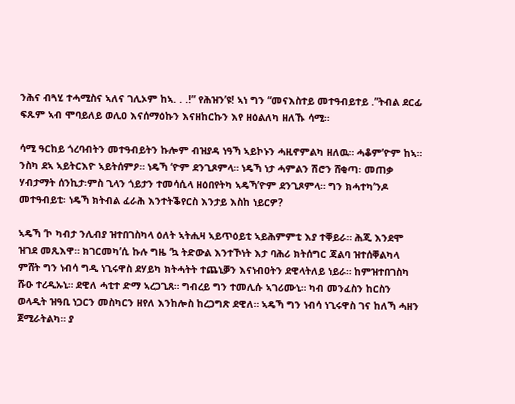ንሕና ብጓሂ ተሓሚስና ኣለና ገሊኦም ከኣ. . .!” የሕዝን’ዩ! ኣነ ግን “መናእስተይ መተዓብይተይ .”ትብል ደርፊ ፍጹም ኣብ ሞባይለይ ወሊዐ እናሰማዕኩን እናዘከርኩን እየ ዘዕልለካ ዘለኹ ሳሚ።

ሳሚ ዓርከይ ጎረባብትን መተዓብይትን ኩሎም ብዝያዳ ነዓኻ ኣይኮኑን ሓዚኖምልካ ዘለዉ። ሓቆም’ዮም ከኣ። ንስካ ደኣ ኣይትርእዮ ኣይትሰምዖ። ነዴኻ ‘ዮም ደንጊጾምላ። ነዴኻ ነታ ሓምልን ሽሮን ሸቂጣ፡ መጠቃ ሃብታማት ሰንኪታ፡ምስ ጊላን ጎይታን ተመሳሲላ ዘዕበየትካ ኣዴኻ’ዮም ደንጊጾምላ። ግን ክሓተካ’ንዶ መተዓብይቲ፡ ነዴኻ ክትብል ፈራሕ እንተትቕየርስ እንታይ እስከ ነይርዎ?

ኣዴኻ ‘ኮ ካብታ ንሊብያ ዝተበገስካላ ዕለት ኣትሒዛ ኣይጥዕይቲ ኣይሕምምቲ እያ ተቐይራ። ሕጂ እንደሞ ዝገደ መጺእዋ። ክገርመካ’ሲ ኩሉ ግዜ ‘ኳ ትድውል እንተኾነት እታ ባሕሪ ክትሰግር ጃልባ ዝተሰቐልካላ ምሸት ግን ነብሳ ግዲ ነጊሩዋስ ደሃይካ ክትሓትት ተጨኒቓን እናነብዐትን ደዊላትለይ ነይራ። ከምዝተበገስካ ሹዑ ተረዲኡኒ። ደዊለ ሓቲተ ድማ ኣረጋጊጸ። ግብረይ ግን ተመሊሱ ኣገሪሙኒ። ካብ መንፈስን ከርስን ወላዲት ዝዓቢ ነጋርን መስካርን ዘየለ እንከሎስ ከረጋግጽ ደዊለ። ኣዴኻ ግን ነብሳ ነጊሩዋስ ገና ከለኻ ሓዘን ጀሚራትልካ። ያ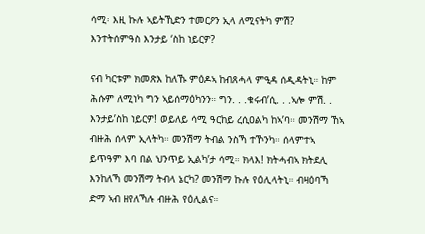ሳሚ፡ እዚ ኩሉ ኣይትኺድን ተመርዖን ኢላ ለሚናትካ ምሽ? እንተትሰምዓስ እንታይ ‘ስከ ነይርዎ?

ናብ ካርቱም ክመጽእ ከለኹ ምዕዶኣ ከብጸሓላ ምዒዳ ሰዲዳትኒ። ከም ሕሱም ለሚነካ ግን ኣይሰማዕካንን። ግን. . .ቁሩብ’ሲ. . .ኣሎ ምሽ. . እንታይ’ስከ ነይርዎ! ወይለይ ሳሚ ዓርከይ ረሲዐልካ ከኣ’ባ። መንሽማ ኸኣ ብዙሕ ሰላም ኢላትካ። መንሽማ ትብል ንስኻ ተኾንካ። ሰላምተኣ ይጥዓም እባ በል ህንጥይ ኢልካ’ታ ሳሚ። ክላእ! ክትሓብኣ ክትደሊ እንከለኻ መንሽማ ትብላ ኔርካ? መንሽማ ኩሉ የዕሊላትኒ። ብዛዕባኻ ድማ ኣብ ዘየለኻሉ ብዙሕ የዕሊልና።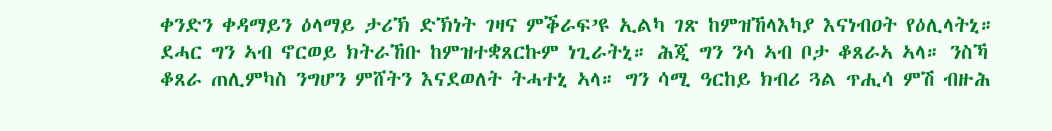ቀንድን ቀዳማይን ዕላማይ ታሪኽ ድኽነት ገዛና ምቕራፍ’ዩ ኢልካ ገጽ ከምዝኸላእካያ እናነብዐት የዕሊላትኒ። ደሓር ግን ኣብ ኖርወይ ክትራኸቡ ከምዝተቋጸርኩም ነጊራትኒ። ሕጂ ግን ንሳ ኣብ ቦታ ቆጸራኣ ኣላ። ንስኻ ቆጸራ ጠሊምካስ ንግሆን ምሸትን እናደወለት ትሓተኒ ኣላ። ግን ሳሚ ዓርከይ ክብሪ ጓል ጥሒሳ ምሽ ብዙሕ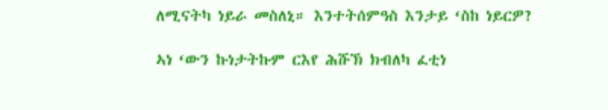ለሚናትካ ነይራ መስለኒ። እንተትሰምዓስ እንታይ ‘ስከ ነይርዎ?

ኣነ ‘ውን ኩነታትኩም ርእየ ሕሹኽ ክብለካ ፈቲነ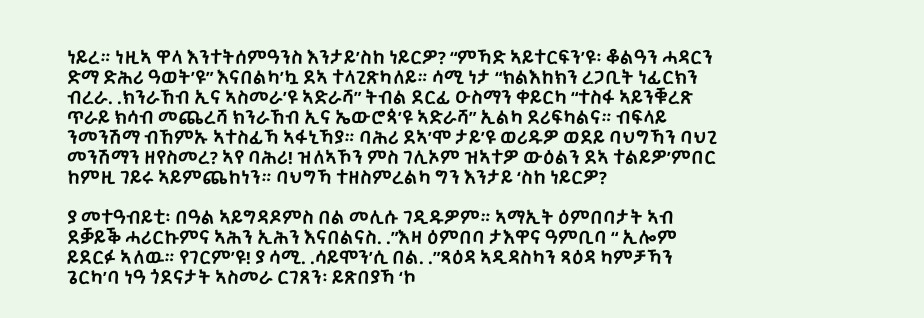ነይረ። ነዚኣ ዋላ እንተትሰምዓንስ እንታይ’ስከ ነይርዎ? “ምኻድ ኣይተርፍን’ዩ፡ ቆልዓን ሓዳርን ድማ ድሕሪ ዓወት’ዩ” እናበልካ’ኳ ደኣ ተላጊጽካለይ። ሳሚ ነታ “ክልእከክን ረጋቢት ነፊርክን ብረራ. .ክንራኸብ ኢና ኣስመራ’ዩ ኣድራሻ” ትብል ደርፊ ዑስማን ቀይርካ “ተስፋ ኣይንቑረጽ ጥራይ ክሳብ መጨረሻ ክንራኸብ ኢና ኤውሮጳ’ዩ ኣድራሻ” ኢልካ ደሪፍካልና። ብፍላይ ንመንሽማ ብኸምኡ ኣተስፊኻ ኣፋኒኻያ። ባሕሪ ደኣ’ሞ ታይ’ዩ ወሪዱዎ ወደይ ባህግኻን ባህጊ መንሽማን ዘየስመረ? ኣየ ባሕሪ! ዝለኣኾን ምስ ገሊኦም ዝኣተዎ ውዕልን ደኣ ተልይዎ’ምበር ከምዚ ገይሩ ኣይምጨከነን። ባህግኻ ተዘስምረልካ ግን እንታይ ‘ስከ ነይርዎ?

ያ መተዓብይቲ፡ በዓል ኣይግዳዶምስ በል መሊሱ ገዲዱዎም። ኣማኢት ዕምበባታት ኣብ ደቓይቕ ሓሪርኩምና ኣሕን ኢሕን እናበልናስ. .”እዛ ዕምበባ ታእዋና ዓምቢባ “ ኢሎም ይደርፉ ኣለዉ። የገርም’ዩ! ያ ሳሚ. .ሳይሞን’ሲ በል. .”ጻዕዳ ኣዲዳስካን ጻዕዳ ካምቻኻን ጌርካ’ባ ነዓ ጎደናታት ኣስመራ ርገጸን፡ ይጽበያኻ ‘ኮ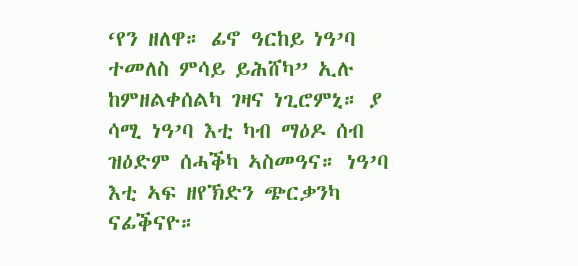‘የን ዘለዋ። ፊኖ ዓርከይ ነዓ’ባ ተመለስ ምሳይ ይሕሸካ” ኢሉ ከምዘልቀሰልካ ገዛና ነጊሮምኒ። ያ ሳሚ ነዓ’ባ እቲ ካብ ማዕዶ ሰብ ዝዕድም ሰሓቕካ ኣስመዓና። ነዓ’ባ እቲ ኣፍ ዘየኽድን ጭርቃንካ ናፊቕናዮ።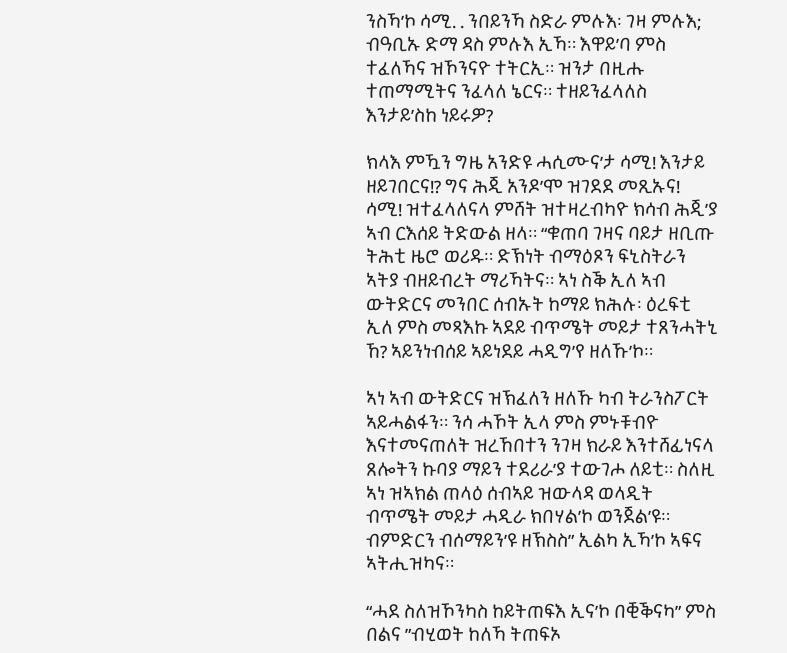ንስኻ’ኮ ሳሚ. . ንበይንኻ ስድራ ምሉእ፡ ገዛ ምሉእ; ብዓቢኡ ድማ ዳስ ምሉእ ኢኻ። እዋይ’ባ ምስ ተፈለኻና ዝኾንናዮ ተትርኢ። ዝንታ በዚሑ ተጠማሚትና ንፈላለ ኔርና። ተዘይንፈላለስ እንታይ’ስከ ነይሩዎ?

ክላእ ምዃን ግዜ አንድዩ ሓሲሙና’ታ ሳሚ! እንታይ ዘይገበርና!? ግና ሕጂ አንዶ’ሞ ዝገደደ መጺኡና! ሳሚ! ዝተፈላለናላ ምሸት ዝተዛረብካዮ ክሳብ ሕጂ’ያ ኣብ ርእሰይ ትድውል ዘላ። “ቁጠባ ገዛና ባይታ ዘቢጡ ትሕቲ ዜሮ ወሪዱ። ድኽነት ብማዕጾን ፍኒስትራን ኣትያ ብዘይብረት ማሪኻትና። ኣነ ስቕ ኢለ ኣብ ውትድርና መንበር ሰብኡት ከማይ ክሕሉ፡ ዕረፍቲ ኢለ ምስ መጻእኩ ኣደይ ብጥሜት መይታ ተጸንሓትኒ ኸ? ኣይንነብሰይ ኣይነደይ ሓዲግ’የ ዘለኹ’ኮ።

ኣነ ኣብ ውትድርና ዝኽፈለን ዘለኹ ካብ ትራንስፖርት ኣይሓልፋን። ንሳ ሓኾት ኢላ ምስ ምኑቹብዮ እናተመናጠለት ዝረኸበተን ንገዛ ክራይ እንተሸፊነናላ ጸሎትን ኩባያ ማይን ተደሪራ’ያ ተውገሖ ለይቲ። ስለዚ ኣነ ዝኣክል ጠላዕ ሰብኣይ ዝውላዳ ወላዲት ብጥሜት መይታ ሓዲራ ክበሃል’ኮ ወንጀል’ዩ። ብምድርን ብሰማይን’ዩ ዘኽስስ” ኢልካ ኢኻ’ኮ ኣፍና ኣትሒዝካና።

“ሓደ ስለዝኾንካስ ከይትጠፍእ ኢና’ኮ በቒቕናካ” ምስ በልና ”ብሂወት ከለኻ ትጠፍኦ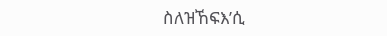ስለዝኸፍእ’ሲ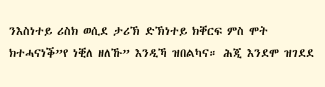ንእስነተይ ሪስክ ወሲደ ታሪኽ ድኽነተይ ክቐርፍ ምስ ሞት ክተሓናነቕ”የ ነቒለ ዘለኹ” እንዲኻ ዝበልካና። ሕጂ እንደሞ ዝገደደ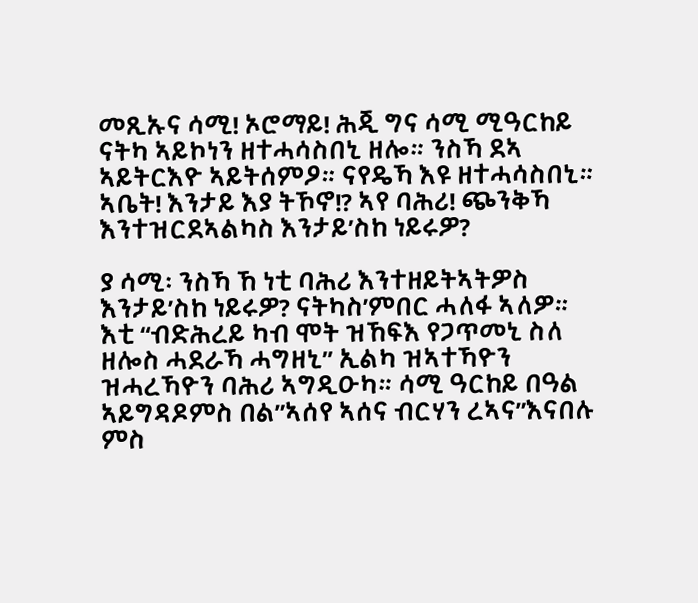መጺኡና ሳሚ! ኦሮማይ! ሕጂ ግና ሳሚ ሚዓርከይ ናትካ ኣይኮነን ዘተሓሳስበኒ ዘሎ። ንስኻ ደኣ ኣይትርእዮ ኣይትሰምዖ። ናየዴኻ እዩ ዘተሓሳስበኒ። ኣቤት! እንታይ እያ ትኾኖ!? ኣየ ባሕሪ! ጭንቅኻ እንተዝርደኣልካስ እንታይ’ስከ ነይሩዎ?

ያ ሳሚ፡ ንስኻ ኸ ነቲ ባሕሪ እንተዘይትኣትዎስ እንታይ’ስከ ነይሩዎ? ናትካስ’ምበር ሓለፋ ኣለዎ። እቲ “ብድሕረይ ካብ ሞት ዝኸፍእ የጋጥመኒ ስለ ዘሎስ ሓደራኻ ሓግዘኒ” ኢልካ ዝኣተኻዮን ዝሓረኻዮን ባሕሪ ኣግዲዑካ። ሳሚ ዓርከይ በዓል ኣይግዳዶምስ በል”ኣሰየ ኣሰና ብርሃን ረኣና”እናበሉ ምስ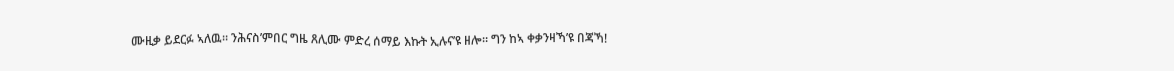ሙዚቃ ይደርፉ ኣለዉ። ንሕናስ’ምበር ግዜ ጸሊሙ ምድረ ሰማይ እኩት ኢሉና’ዩ ዘሎ። ግን ከኣ ቀቃንዛኻ’ዩ በጃኻ!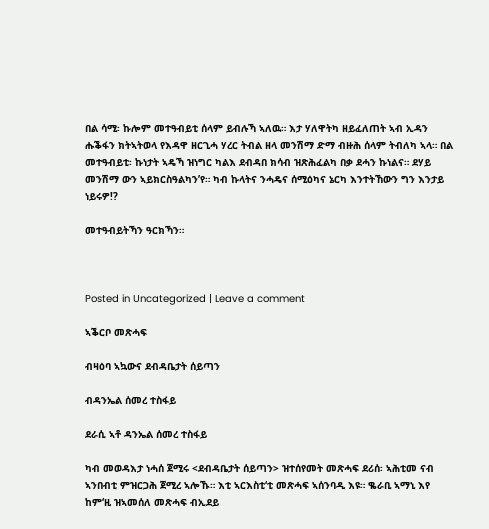በል ሳሚ፡ ኩሎም መተዓብይቲ ሰላም ይብሉኻ ኣለዉ። እታ ሃለዋትካ ዘይፈለጠት ኣብ ኢዳን ሑቕፋን ክትኣትወላ የእዳዋ ዘርጊሓ ሃረር ትብል ዘላ መንሽማ ድማ ብዙሕ ሰላም ትብለካ ኣላ። በል መተዓብይቲ፡ ኩነታት ኣዴኻ ዝነግር ካልእ ደብዳበ ክሳብ ዝጽሕፈልካ በቃ ደሓን ኩነልና። ደሃይ መንሽማ ውን ኣይክርስዓልካን’የ። ካብ ኩላትና ንሓዴና ሰሚዕካና ኔርካ እንተትኸውን ግን እንታይ ነይሩዎ!?

መተዓብይትኻን ዓርክኻን።



Posted in Uncategorized | Leave a comment

ኣቕርቦ መጽሓፍ

ብዛዕባ ኣኳውና ደብዳቤታት ሰይጣን

ብዳንኤል ሰመረ ተስፋይ

ደራሲ ኣቶ ዳንኤል ሰመረ ተስፋይ

ካብ መወዳእታ ነሓሰ ጀሚሩ <ደብዳቤታት ሰይጣን> ዝተሰየመት መጽሓፍ ደሪሰ፡ ኣሕቲመ ናብ ኣንበብቲ ምዝርጋሕ ጀሚረ ኣሎኹ። እቲ ኣርእስቲ‘ቲ መጽሓፍ ኣሰንባዲ እዩ። ቈራቢ ኣማኒ እየ ከም‘ዚ ዝኣመሰለ መጽሓፍ ብኢደይ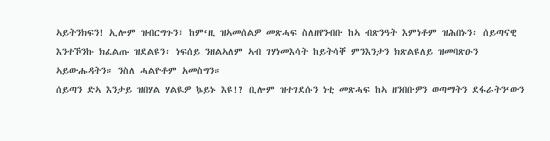ኣይትንክፍን! ኢሎም ዝብርግጉን፣ ከም‘ዚ ዝኣመሰልዎ መጽሓፍ ስለዘየንብቡ ከኣ ብጽንዓት እምነቶም ዝሕበኑን፡ ሰይጣናዊ እንተኾንኩ ክፈልጡ ዝደልዩን፡ ነፍሰይ ንዘልኣለም ኣብ ገሃነመእሳት ከይትሳቐ ምንእንታን ክጽልዩለይ ዝመባጽዑን ኣይውሑዳትን። ንስለ ሓልዮቶም አመስግን።
ሰይጣን ድኣ እንታይ ዝበሃል ሃልዪዎ ኴይኑ እዩ!? ቢሎም ዝተገደሱን ነቲ መጽሓፍ ከኣ ዘንበቡዎን ወጣማትን ደፋራትን‘ውን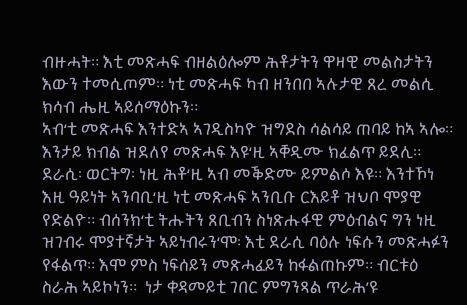ብዙሓት። እቲ መጽሓፍ ብዘልዕሎም ሕቶታትን ዋዛዊ መልስታትን እውን ተመሲጦም። ነቲ መጽሓፍ ካብ ዘንበበ ኣሉታዊ ጸረ መልሲ ክሳብ ሔዚ ኣይሰማዕኩን።
ኣብ‘ቲ መጽሓፍ እንተድኣ ኣገዲስካዮ ዝግደስ ሳልሳይ ጠባይ ከኣ ኣሎ። እንታይ ክብል ዝደለየ መጽሓፍ እዩ‘ዚ ኣቐዲሙ ክፈልጥ ይደሊ። ደራሲ፡ ወርትግ፡ ነዚ ሕቶ‘ዚ ኣብ መቕድሙ ይምልሶ እዩ። እንተኾነ እዚ ዓይነት ኣንባቢ‘ዚ ነቲ መጽሓፍ ኣንቢቡ ርእይቶ ዝህቦ ሞያዊ የድልዮ። ብሰንክ‘ቲ ትሑትን ጸቢብን ስነጽሑፋዊ ምዕብልና ግን ነዚ ዝገብሩ ሞያተኛታት ኣይነብሩን‘ሞ፡ እቲ ደራሲ ባዕሉ ነፍሱን መጽሓፉን የፋልጥ። እሞ ምስ ነፍሰይን መጽሓፈይን ከፋልጠኩም። ብርቱዕ ስራሕ ኣይኮነን።  ነታ ቀዳመይቲ ገበር ምግንጻል ጥራሕ’ዩ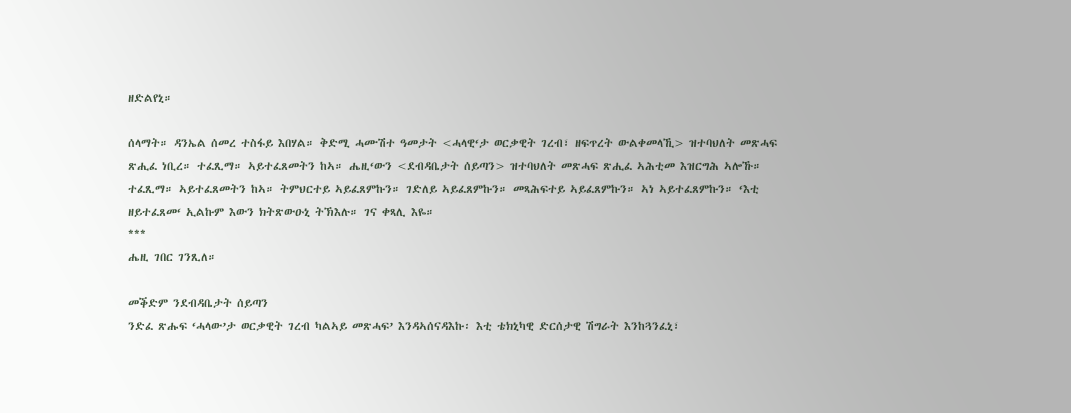ዘድልየኒ።

ሰላማት። ዳንኤል ሰመረ ተስፋይ እበሃል። ቅድሚ ሓሙሽተ ዓመታት <ሓላዊ‘ታ ወርቃዊት ገረብ፣ ዘፍጥረት ውልቀመላኺ> ዝተባህለት መጽሓፍ ጽሒፈ ነቢረ። ተፈጺማ። ኣይተፈጸመትን ከኣ። ሔዚ‘ውን <ደብዳቤታት ሰይጣን> ዝተባህለት መጽሓፍ ጽሒፈ ኣሕቲመ እዝርግሕ ኣሎኹ። ተፈጺማ። ኣይተፈጸመትን ከኣ። ትምህርተይ ኣይፈጸምኩን። ገድለይ ኣይፈጸምኩን። መጻሕፍተይ ኣይፈጸምኩን። ኣነ ኣይተፈጸምኩን። ‘እቲ ዘይተፈጸመ‘ ኢልኩም እውን ክትጽውዑኒ ትኽእሉ። ገና ቀጻሊ እዬ።
***
ሔዚ ገበር ገንጺለ።

መቕድም ንደብዳቤታት ሰይጣን
ንድፈ ጽሑፍ ‘ሓላው’ታ ወርቃዊት ገረብ ካልኣይ መጽሓፍ’ እንዳኣሰናዳእኩ፡ እቲ ቴክኒካዊ ድርሰታዊ ሽግራት እንከጓንፈኒ፣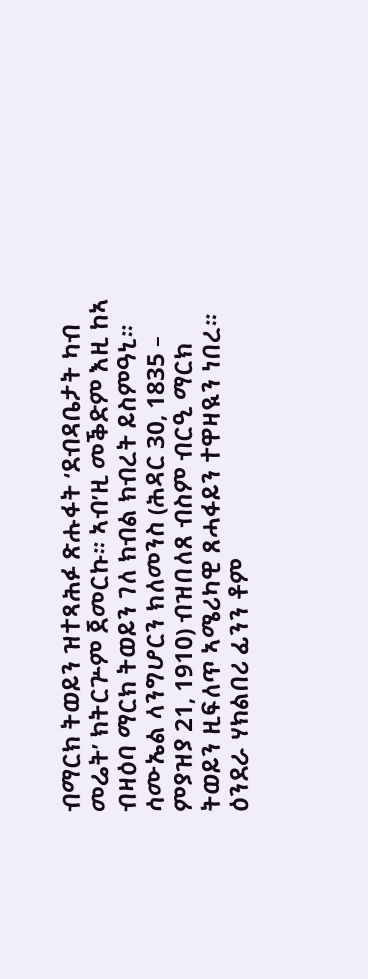ብማርክ ትወይን ዝተጻሕፉ ጽሑፋት ‘ደብዳቤታት ካብ መሬት’ ክትርጕም ጀመርኩ። ኣብ’ዚ መቕድም እዚ ከኣ ብዛዕባ ማርክ ትወይን ገለ ክብል ክብረት ይስምዓኒ።
ሳሙኤል ላንግሆርን ክለመንስ (ሕዳር 30, 1835 – ምያዝያ 21, 1910) ብዝበለጸ ብስም ብርዒ ማርክ ትወይን ዚፍለጥ ኣሜሪካዊ ጸሓፋይን ተዋዛዪን ነበረ። ዕንደራ ሃክልበሪ ፊንን ቶም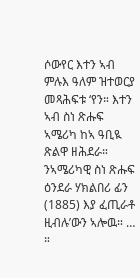ሶውየር እተን ኣብ ምሉእ ዓለም ዝተወርያ መጻሕፍቱ ‘የን። እተን ኣብ ስነ ጽሑፍ ኣሜሪካ ከኣ ዓቢዪ ጽልዋ ዘሕደራ። ንኣሜሪካዊ ስነ ጽሑፍ ዕንደራ ሃክልበሪ ፊን (1885) እያ ፈጢራቶ ዚብሉ’ውን ኣሎዉ። … ።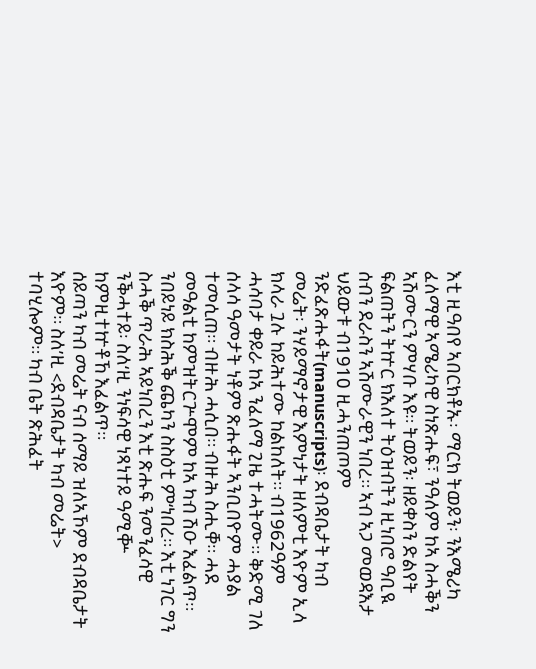እቲ ዚዓበየ ኣበርክቶኡ፡ ማርክ ትወይን፡ ንእሜሪካ ፈለማዊ ኣሜሪካዊ ስነጽሑፍ፣ ንዓለም ከኣ ስሓቕን ኣሽሙርን ምሃቡ እዩ። ትወይን፡ ዘይቀስን ድልየት ፍልጠትን ትኵር ክእለተ ትዕዝብትን ዚነበሮ ዓቢዪ ሰብን ደራስን ኣሽሙራዊን ነበረ። ኣብ ኣጋ መወዳእታ ህይውቱ ብ1910 ዚሓንጠጦም ንድፈጽሑፋት(manuscripts)፡ ደብዳቤታት ካብ መሬት፡ ንሃይማኖታዊ እምነታት ዘለምቲ እዮም ኢላ ክላራ ጓሉ ከይሕተሙ ከልከለት። ብ1962ዓም ሓሳባታ ቀይራ ከኣ ንፈለማ ጊዜ ተሓትሙ። ቅድሚ ገለ ሰላሳ ዓመታት ነቶም ጽሑፋት ኣንቢበዮም ሓያል ተመሲጠ። ብዙሕ ሓሲበ። ብዙሕ ስሒቐ። ሓደ መዓልቲ ከምዝትርጕሞም ከኣ ካብ ሽዑ እፈልጥ። ንበይነይ ክስሕቕ ጨካን ስስዕቲ ም‘ነበረ። እቲ ነገር ግን ስሓቕ ጥራሕ ኣይነበረን እቲ ጽሑፍ ንመንፈሳዊ ንቕሓተይ፡ ስለ‘ዚ ንነፍሳዊ ነጻነተይ ዓሚቝ ከምዚተኵቶኸ እፈልጥ።
ሰይጣን ካብ መሬት ናብ ሰማይ ዝለኣኾም ደብዳቤታት እዮም። ስለ’ዚ <ደብዳቤታት ካብ መሬት> ተባሂሎም። ካብ ቤት ጽሕፈት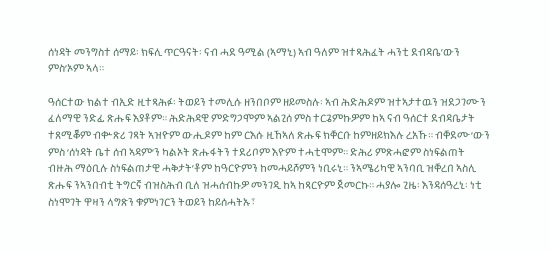ሰነዳት መንግስተ ሰማይ፡ ክፍሊ ጥርዓናት፡ ናብ ሓደ ዓሚል (ኣማኒ) ኣብ ዓለም ዝተጻሕፈት ሓንቲ ደብዳቤ’ውን ምስ‘ኦም ኣላ።

ዓሰርተው ክልተ ብኢድ ዚተጻሕፉ፡ ትወይን ተመሊሱ ዘንበቦም ዘይመስሉ፡ ኣብ ሕድሕዶም ዝተኣታተዉን ዝደጋገሙን ፈለማዊ ንድፊ ጽሑፍ እያቶም። ሕድሕዳዊ ምድግጋሞም ኣልጊሰ ምስ ተርጔምኩዎም ከኣ ናብ ዓሰርተ ደብዳቤታት ተጸሚቖም ብቍጽሪ ገጻት ኣዝዮም ውሒዶም ከም ርእሱ ዚኸኣለ ጽሑፍ ክቐርቡ ከምዘይክእሉ ረአኹ። ብቐደሙ‘ውን ምስ ‘ሰነዳት ቤተ ሰብ ኣዳም‘ን ካልኦት ጽሑፋትን ተደሪቦም እዮም ተሓቲሞም። ድሕሪ ምጽሓፎም ስነፍልጠት ብዙሕ ማዕቢሉ ስነፍልጠታዊ ሓቅታት’ቶም ከዓርዮምን ከመሓይሾምን ነቢሩኒ። ንኣሜሪካዊ ኣንባቢ ዝቐረበ ኣስሊ ጽሑፍ ንኣንበብቲ ትግርኛ ብዝስሕብ ቢለ ዝሓሰብኩዎ መንገዲ ከኣ ከጻርዮም ጀመርኩ። ሓያሎ ጊዜ፡ እንዳሰዓረኒ፡ ነቲ ስነሞገት ዋዛን ላግጽን ቁምነገርን ትወይን ከይሰሓትኡ፣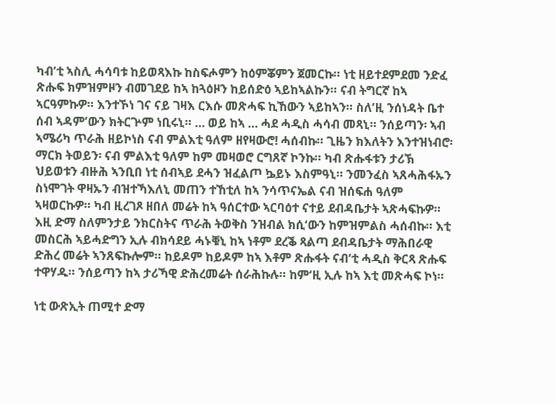ካብ’ቲ ኣስሊ ሓሳባቱ ከይወጻእኩ ከስፍሖምን ከዕምቖምን ጀመርኩ። ነቲ ዘይተደምደመ ንድፈ ጽሑፍ ክምዝምዞን ብመገደይ ከኣ ከጓዕዞን ከይሰድዕ ኣይከኣልኩን። ናብ ትግርኛ ከኣ ኣርዓምኩዎ። እንተኾነ ገና ናይ ገዛእ ርእሱ መጽሓፍ ኪኸውን ኣይከኣን። ስለ’ዚ ንሰነዳት ቤተ ሰብ ኣዳም’ውን ክትርጕም ነቢሩኒ። … ወይ ከኣ … ሓደ ሓዲስ ሓሳብ መጻኒ። ንሰይጣን፡ ኣብ ኣሜሪካ ጥራሕ ዘይኮነስ ናብ ምልእቲ ዓለም ዘየዛውሮ! ሓሰብኩ። ጊዜን ክእለትን እንተዝነብሮ፡ ማርክ ትወይን፡ ናብ ምልእቲ ዓለም ከም መዛወሮ ርግጸኛ ኮንኩ። ካብ ጽሑፋቱን ታሪኽ ህይወቱን ብዙሕ ኣንቢበ ነቲ ሰብኣይ ደሓን ዝፈልጦ ኴይኑ እስምዓኒ። ንመንፈስ ኣጸሓሕፋኡን ስነሞገት ዋዛኡን ብዝተኻእለኒ መጠን ተኸቲለ ከኣ ንሳጥናኤል ናብ ዝሰፍሐ ዓለም ኣዛወርኩዎ። ካብ ዚረገጾ ዘበለ መሬት ከኣ ዓሰርተው ኣርባዕተ ናተይ ደብዳቤታት ኣጽሓፍኩዎ። እዚ ድማ ስለምንታይ ንክርስትና ጥራሕ ትወቅስ ንዝብል ክሲ‘ውን ከምዝምልስ ሓሰብኩ። እቲ መስርሕ ኣይሓድግን ኢሉ ብክሳደይ ሓኑቑኒ ከኣ ነቶም ደረቕ ጻልጣ ደብዳቤታት ማሕበራዊ ድሕረ መሬት ኣንጸፍኩሎም። ከይዶም ከይዶም ከኣ እቶም ጽሑፋት ናብ‘ቲ ሓዲስ ቅርጻ ጽሑፍ ተዋሃዱ። ንሰይጣን ከኣ ታሪኻዊ ድሕረመሬት ሰራሕኩሉ። ከም‘ዚ ኢሉ ከኣ እቲ መጽሓፍ ኮነ።

ነቲ ውጽኢት ጠሚተ ድማ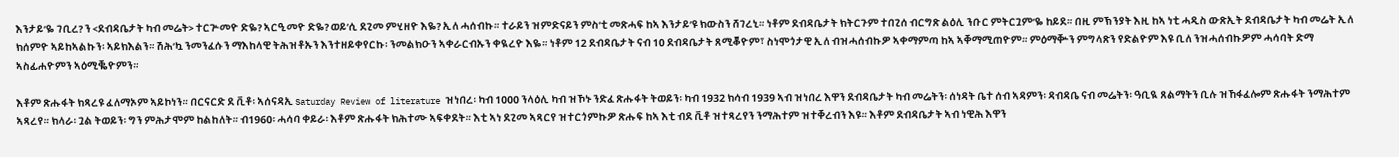እንታይ‘ዬ ገቢረ? ን <ደብዳቤታት ካብ መሬት> ተርጕመዮ ድዬ? ኣርዒመዮ ድዬ? ወይ‘ሲ ደጊመ ምሂዘዮ እዬ? ኢለ ሓሰብኩ። ተራይን ዝምድናይን ምስ‘ቲ መጽሓፍ ከኣ እንታይ‘ዩ ክውስን ሸገረኒ። ነቶም ደብዳቤታት ክትርጉም ተበጊሰ ብርግጽ ልዕሊ ንቡር ምትርጓም‘ዬ ከይደ። በዚ ምኽንያት እዚ ከኣ ነቲ ሓዲስ ውጽኢት ደብዳቤታት ካብ መሬት ኢለ ክሰምዮ ኣይከኣልኩን፡ ኣይክእልን። ሽሕ‘ኳ ንመንፈሱን ማእከላዊ ትሕዝቶኡን እንተዘይቀየርኩ፡ ንመልክዑን ኣቀራርብኡን ቀዪረዮ እዬ። ነቶም 12 ደብዳቤታት ናብ 10 ደብዳቤታት ጸሚቖዮም፣ ስነሞጎታዊ ኢለ ብዝሓሰብኩዎ ኣቀማምጣ ከኣ ኣቐማሚጠዮም። ምዕማቝን ምግላጽን የድልዮም እዩ ቢለ ንዝሓሰብኩዎም ሓሳባት ድማ ኣስፊሐዮምን ኣዕሚቘዮምን።

እቶም ጽሑፋት ክጻረዩ ፈለማኦም ኣይኮነን። በርናርድ ደ ቪቶ፡ ኣሰናዳኢ Saturday Review of literature ዝነበረ፡ ካብ 1000 ንላዕሊ ካብ ዝኾኑ ንድፈ ጽሑፋት ትወይን፡ ካብ 1932 ክሳብ 1939 ኣብ ዝነበረ እዋን ደብዳቤታት ካብ መሬትን፡ ሰነዳት ቤተ ሰብ ኣዳምን፡ ዳብዳቤ ናብ መሬትን፡ ዓቢዪ ጸልማትን ቢሉ ዝኸፋፈሎም ጽሑፋት ንማሕተም ኣጻረየ። ክላራ፡ ጓል ትወይን፡ ግን ምሕታሞም ከልከለት። ብ1960፡ ሓሳባ ቀይራ፡ እቶም ጽሑፋት ክሕተሙ ኣፍቀደት። እቲ ኣነ ደጊመ ኣጻርየ ዝተርጎምኩዎ ጽሑፍ ከኣ እቲ ብደ ቪቶ ዝተጻረየን ንማሕተም ዝተቐረብን እዩ። እቶም ደብዳቤታት ኣብ ነዊሕ እዋን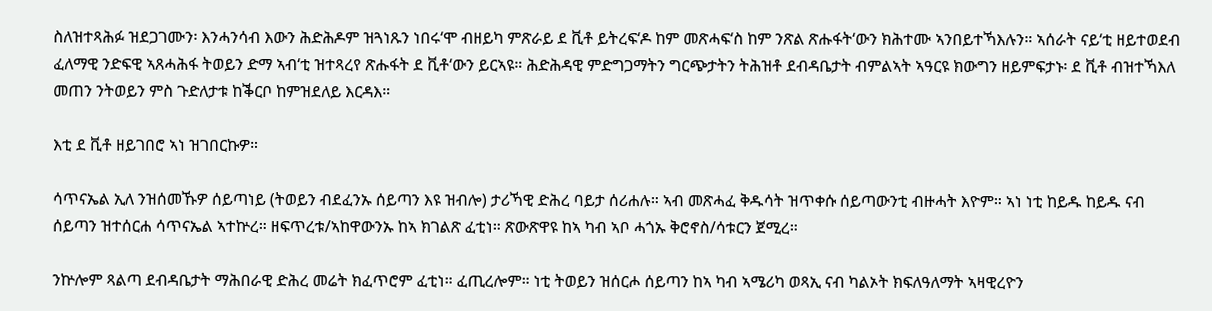ስለዝተጻሕፉ ዝደጋገሙን፡ እንሓንሳብ እውን ሕድሕዶም ዝጓነጹን ነበሩ‘ሞ ብዘይካ ምጽራይ ደ ቪቶ ይትረፍ‘ዶ ከም መጽሓፍ‘ስ ከም ንጽል ጽሑፋት‘ውን ክሕተሙ ኣንበይተኻእሉን። ኣሰራት ናይ‘ቲ ዘይተወደብ ፈለማዊ ንድፍዊ ኣጸሓሕፋ ትወይን ድማ ኣብ‘ቲ ዝተጻረየ ጽሑፋት ደ ቪቶ‘ውን ይርኣዩ። ሕድሕዳዊ ምድግጋማትን ግርጭታትን ትሕዝቶ ደብዳቤታት ብምልኣት ኣዓርዩ ክውግን ዘይምፍታኑ፡ ደ ቪቶ ብዝተኻእለ መጠን ንትወይን ምስ ጉድለታቱ ከቕርቦ ከምዝደለይ እርዳእ።

እቲ ደ ቪቶ ዘይገበሮ ኣነ ዝገበርኩዎ።

ሳጥናኤል ኢለ ንዝሰመኹዎ ሰይጣነይ (ትወይን ብደፈንኡ ሰይጣን እዩ ዝብሎ) ታሪኻዊ ድሕረ ባይታ ሰሪሐሉ። ኣብ መጽሓፈ ቅዱሳት ዝጥቀሱ ሰይጣውንቲ ብዙሓት እዮም። ኣነ ነቲ ከይዱ ከይዱ ናብ ሰይጣን ዝተሰርሐ ሳጥናኤል ኣተኵረ። ዘፍጥረቱ/ኣከዋውንኡ ከኣ ክገልጽ ፈቲነ። ጽውጽዋዩ ከኣ ካብ ኣቦ ሓጎኡ ቅሮኖስ/ሳቱርን ጀሚረ።

ንኵሎም ጻልጣ ደብዳቤታት ማሕበራዊ ድሕረ መሬት ክፈጥሮም ፈቲነ። ፈጢረሎም። ነቲ ትወይን ዝሰርሖ ሰይጣን ከኣ ካብ ኣሜሪካ ወጻኢ ናብ ካልኦት ክፍለዓለማት ኣዛዊረዮን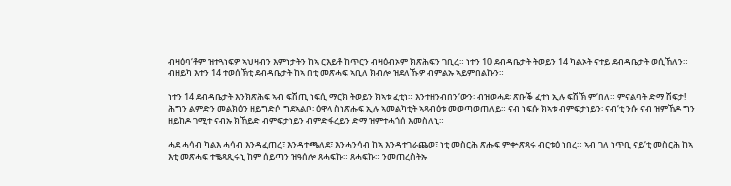ብዛዕባ‘ቶም ዝተጓነፍዎ ኣህዛብን እምነታትን ከኣ ርእይቶ ከጥርን ብዛዕብኦም ክጽሕፍን ገቢረ። ነተን 10 ደብዳቤታት ትወይን 14 ካልኦት ናተይ ደብዳቤታት ወሲኸለን። ብዘይካ እተን 14 ተወሰኽቲ ደብዳቤታት ከኣ በቲ መጽሓፍ ኣቢለ ክብሎ ዝደለኹዎ ብምልኡ ኣይምበልኩን።

ነተን 14 ደብዳቤታት እንክጽሕፍ ኣብ ፍሽጢ ነፍሲ ማርክ ትወይን ክኣቱ ፈቲነ። እንተዘንብበን‘ውን፡ ብዝወሓደ፡ ጽቡቕ ፈተነ ኢሉ ፍሽኽ ም‘በለ። ምናልባት ድማ ሽፍታ! ሕግን ልምድን መልክዕን ዘይግድሶ ግደኣልቦ፡ ዕዋላ ስነጽሑፍ ኢሉ ኣመልካቲት ኣጻብዕቱ መወጣወጠለይ። ናብ ነፍሱ ክኣቱ ብምፍታነይን፡ ናብ‘ቲ ንሱ ናብ ዝምኸዶ ግን ዘይከዶ ገሚተ ናብኡ ክኸይድ ብምፍታነይን ብምድፋረይን ድማ ዝምተሓጎሰ እመስለኒ።

ሓደ ሓሳብ ካልእ ሓሳብ እንዳፈጠረ፣ እንዳተጫለደ፣ እንሓንሳብ ከኣ እንዳተገራጨወ፣ ነቲ መስርሕ ጽሑፍ ምቍጽጻሩ ብርቱዕ ነበረ። ኣብ ገለ ነጥቢ ናይ‘ቲ መስርሕ ከኣ እቲ መጽሓፍ ተቈጻጺሩኒ ከም ሰይጣን ዝዓሰሎ ጸሓፍኩ። ጸሓፍኩ። ንመጠረስትኡ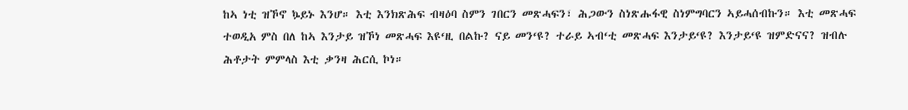ከኣ ነቲ ዝኾኖ ኴይኑ እንሆ። እቲ እንክጽሕፍ ብዛዕባ ስምን ገበርን መጽሓፍን፣ ሕጋውን ስነጽሑፋዊ ስነምግባርን ኣይሓሰብኩን። እቲ መጽሓፍ ተወዲአ ምስ በለ ከኣ እንታይ ዝኾነ መጽሓፍ እዩ‘ዚ በልኩ? ናይ መን‘ዩ? ተራይ ኣብ‘ቲ መጽሓፍ እንታይ‘ዩ? እንታይ‘ዩ ዝምድናና? ዝብሉ ሕቶታት ምምላስ እቲ ቃንዛ ሕርሲ ኮነ።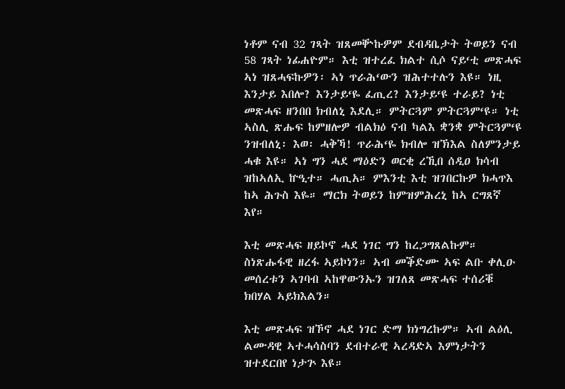ነቶም ናብ 32 ገጻት ዝጸመቝኩዎም ደብዳቤታት ትወይን ናብ 58 ገጻት ነፊሐዮም። እቲ ዝተረፈ ክልተ ሲሶ ናይ‘ቲ መጽሓፍ ኣነ ዝጸሓፍኩዎን፡ ኣነ ጥራሕ‘ውን ዝሕተተሉን እዩ። ነዚ እንታይ እበሎ? እንታይ‘ዬ ፈጢረ? እንታይ‘ዩ ተራይ? ነቲ መጽሓፍ ዘንበበ ክብለኒ እደሊ። ምትርጓም ምትርጓም‘ዩ። ነቲ ኣስሊ ጽሑፍ ከምዘሎዎ ብልክዕ ናብ ካልእ ቋንቋ ምትርጓም‘ዩ ንዝብለኒ፡ እወ፡ ሓቅኻ! ጥራሕ‘ዬ ክብሎ ዝኽእል ስለምንታይ ሓቁ እዩ። ኣነ ግን ሓደ ማዕድን ወርቂ ረኺበ ሰዲዐ ክሳብ ዝከኣለኢ ኵዒተ። ሓጢአ። ምእንቲ እቲ ዝገበርኩዎ ክሓጥእ ከኣ ሕጉስ እዬ። ማርክ ትወይን ከምዝምሕረኒ ከኣ ርግጸኛ እየ።

እቲ መጽሓፍ ዘይኮኖ ሓደ ነገር ግን ከረጋግጸልኩም። ስነጽሑፋዊ ዘረፋ ኣይኮነን። ኣብ መቕድሙ ኣፍ ልቡ ቀሊዑ መሰረቱን ኣገባብ ኣከዋውንኡን ዝገለጸ መጽሓፍ ተሰሪቑ ክበሃል ኣይክእልን።

እቲ መጽሓፍ ዝኾኖ ሓደ ነገር ድማ ክነግረኩም። ኣብ ልዕሊ ልሙዳዊ ኣተሓሳስባን ደብተራዊ ኣረዳድኣ እምነታትን ዝተደርበየ ነታጕ እዩ።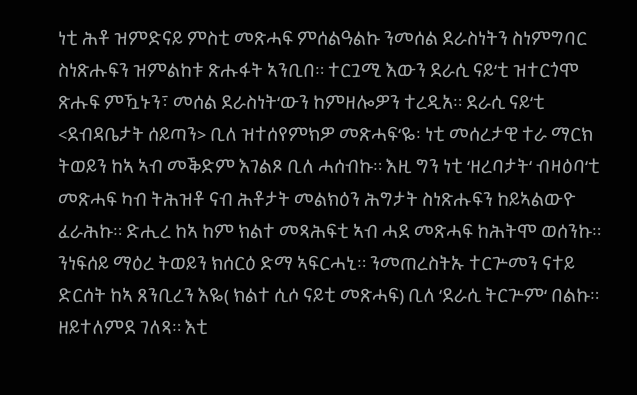ነቲ ሕቶ ዝምድናይ ምስቲ መጽሓፍ ምሰልዓልኩ ንመሰል ደራስነትን ስነምግባር ስነጽሑፍን ዝምልከቱ ጽሑፋት ኣንቢበ። ተርጓሚ እውን ደራሲ ናይ‘ቲ ዝተርጎሞ ጽሑፍ ምዃኑን፣ መሰል ደራስነት‘ውን ከምዘሎዎን ተረዲአ። ደራሲ ናይ‘ቲ <ደብዳቤታት ሰይጣን> ቢለ ዝተሰየምክዎ መጽሓፍ‘ዬ፡ ነቲ መሰረታዊ ተራ ማርክ ትወይን ከኣ ኣብ መቕድም እገልጾ ቢለ ሓሰብኩ። እዚ ግን ነቲ ‘ዘረባታት‘ ብዛዕባ‘ቲ መጽሓፍ ካብ ትሕዝቶ ናብ ሕቶታት መልክዕን ሕግታት ስነጽሑፍን ከይኣልውዮ ፈራሕኩ። ድሒረ ከኣ ከም ክልተ መጻሕፍቲ ኣብ ሓደ መጽሓፍ ከሕትሞ ወሰንኩ። ንነፍሰይ ማዕረ ትወይን ክሰርዕ ድማ ኣፍርሓኒ። ንመጠረስትኡ ተርጕመን ናተይ ድርሰት ከኣ ጸንቢረን እዬ( ክልተ ሲሶ ናይቲ መጽሓፍ) ቢለ ‘ደራሲ ትርጕም‘ በልኩ። ዘይተለምደ ገለጻ። እቲ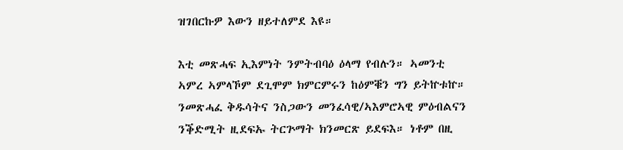ዝገበርኩዎ እውን ዘይተለምደ እዩ።

እቲ መጽሓፍ ኢእምነት ንምትብባዕ ዕላማ የብሉን። ኣመንቲ ኣምረ ኣምላኾም ደጊሞም ክምርምሩን ከዕምቑን ግን ይትኵቱኵ። ንመጽሓፈ ቅዱሳትና ንስጋውን መንፈሳዊ/ኣእምሮኣዊ ምዕብልናን ንቕድሚት ዚደፍኡ ትርጕማት ክንመርጽ ይደፍእ። ነቶም በዚ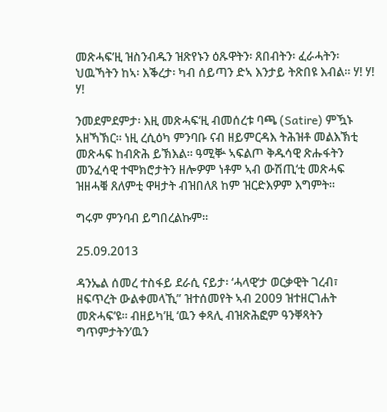መጽሓፍ’ዚ ዝስንብዱን ዝጽየኑን ዕጹዋትን፡ ጸበብትን፡ ፈራሓትን፡ ህዉኻትን ከኣ፡ እቕረታ፡ ካብ ሰይጣን ድኣ እንታይ ትጽበዩ እብል። ሃ! ሃ! ሃ!

ንመደምደምታ፡ እዚ መጽሓፍ‘ዚ ብመሰረቱ ባጫ (Satire) ምዃኑ አዘኻኽር። ነዚ ረሲዕካ ምንባቡ ናብ ዘይምርዳእ ትሕዝቶ መልእኽቲ መጽሓፍ ከብጽሕ ይኽእል። ዓሚቝ ኣፍልጦ ቅዱሳዊ ጽሑፋትን መንፈሳዊ ተሞክሮታትን ዘሎዎም ነቶም ኣብ ውሽጢ‘ቲ መጽሓፍ ዝዘሓቑ ጸለምቲ ዋዛታት ብዝበለጸ ከም ዝርድእዎም እግምት።

ግሩም ምንባብ ይግበረልኩም።

25.09.2013

ዳንኤል ሰመረ ተስፋይ ደራሲ ናይታ፡ ‘ሓላዊ‘ታ ወርቃዊት ገረብ፣ ዘፍጥረት ውልቀመላኺ” ዝተሰመየት ኣብ 2009 ዝተዘርገሐት መጽሓፍ’ዩ። ብዘይካ’ዚ ‘ዉን ቀጻሊ ብዝጽሕፎም ዓንቐጻትን ግጥምታትን’ዉን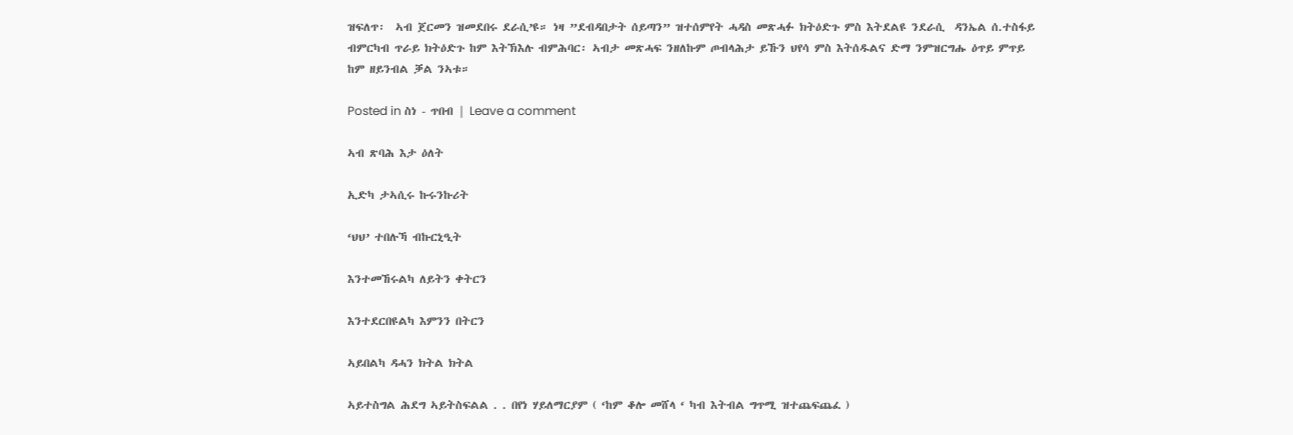ዝፍለጥ፡  ኣብ ጀርመን ዝመደበሩ ደራሲ’ዩ። ነዛ ”ደብዳበታት ሰይጣን” ዝተሰምየት ሓዳስ መጽሓፉ ክትዕድጉ ምስ እትደልዩ ንደራሲ  ዳንኤል ሰ.ተስፋይ ብምርካብ ጥራይ ክትዕድጉ ከም እትኽእሉ ብምሕባር፡ ኣብታ መጽሓፍ ንዘለኩም ጦብላሕታ ይኹን ህየሳ ምስ እትሰዱልና ድማ ንምዝርግሑ ዕጥይ ምጥይ ከም ዘይንብል ቓል ንኣቱ።

Posted in ስነ - ጥበብ | Leave a comment

ኣብ ጽባሕ እታ ዕለት

ኢድካ ታኣሲሩ ኩሩንኩሪት

‘ህህ’ ተበሉኻ ብኩርኒዒት

እንተመኸሩልካ ለይትን ቀትርን

እንተደርበዩልካ እምንን በትርን

ኣይበልካ ዳሓን ክትል ክትል

ኣይተስግል ሕደግ ኣይትስፍልል . . በየነ ሃይለማርያም ( ‘ከም ቆሎ መሸላ ‘ ካብ እትብል ግጥሚ ዝተጨፍጨፈ )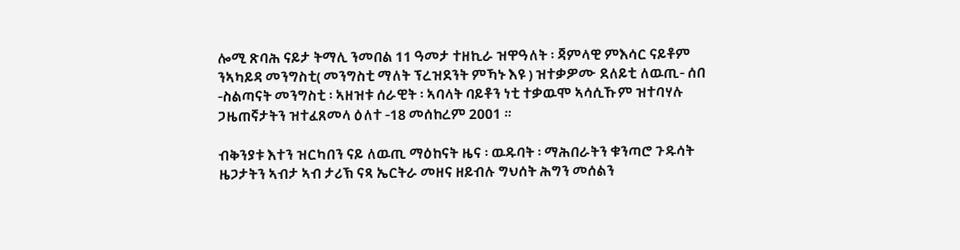ሎሚ ጽባሕ ናይታ ትማሊ ንመበል 11 ዓመታ ተዘኪራ ዝዋዓለት ፡ ጃምላዊ ምእሳር ናይቶም ንኣካይዳ መንግስቲ( መንግስቲ ማለት ፕረዝደንት ምኻኑ እዩ ) ዝተቃዎሙ ደለይቲ ለዉጢ- ሰበ -ስልጣናት መንግስቲ ፡ ኣዘዝቱ ሰራዊት ፡ ኣባላት ባይቶን ነቲ ተቃዉሞ ኣሳሲኹም ዝተባሃሉ ጋዜጠኛታትን ዝተፈጸመላ ዕለተ -18 መሰከረም 2001 ።

ብቅንያቱ እተን ዝርካበን ናይ ለዉጢ ማዕከናት ዜና ፡ ዉዱባት ፡ ማሕበራትን ቁንጣሮ ጉዱሳት ዜጋታትን ኣብታ ኣብ ታሪኽ ናጻ ኤርትራ መዘና ዘይብሉ ግህሰት ሕግን መሰልን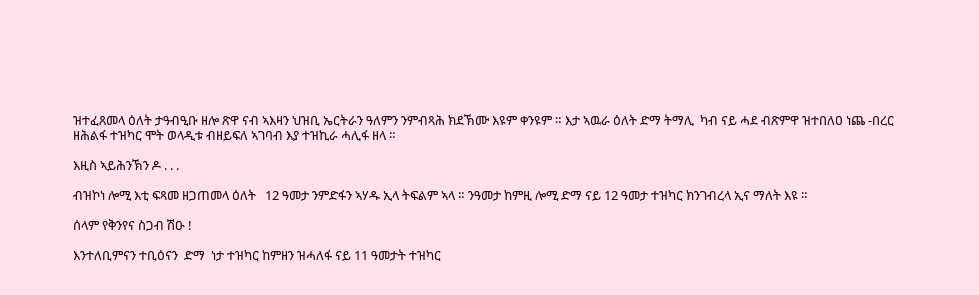ዝተፈጸመላ ዕለት ታዓብዒቡ ዘሎ ጽዋ ናብ ኣእዛን ህዝቢ ኤርትራን ዓለምን ንምብጻሕ ክደኽሙ እዩም ቀንዩም ። እታ ኣዉራ ዕለት ድማ ትማሊ  ካብ ናይ ሓደ ብጽምዋ ዝተበለዐ ነጨ -በረር ዘሕልፋ ተዝካር ሞት ወላዲቱ ብዘይፍለ ኣገባብ እያ ተዝኪራ ሓሊፋ ዘላ ።

እዚስ ኣይሕንኽን ዶ . . .

ብዝኮነ ሎሚ እቲ ፍጻመ ዘጋጠመላ ዕለት   12 ዓመታ ንምድፋን ኣሃዱ ኢላ ትፍልም ኣላ ። ንዓመታ ከምዚ ሎሚ ድማ ናይ 12 ዓመታ ተዝካር ክንገብረላ ኢና ማለት እዩ ።

ሰላም የቅንየና ስጋብ ሽዑ !

እንተለቢምናን ተቢዕናን  ድማ  ነታ ተዝካር ከምዘን ዝሓለፋ ናይ 11 ዓመታት ተዝካር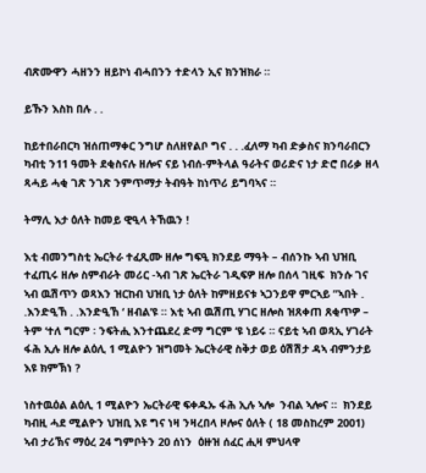ብጽሙዋን ሓዘንን ዘይኮነ ብሓበንን ተድላን ኢና ክንዝክራ ።

ይኹን እስከ በሉ . .

ከይተበራበርካ ዝሰጠማቀር ንግሆ ስለዘየልቦ ግና . . .ፈለማ ካብ ድቃስና ክንባራበርን ካብቲ ን11 ዓመት ደቂስናሉ ዘሎና ናይ ነብሰ-ምትላል ዓራትና ወሪድና ነታ ድሮ በሪቃ ዘላ ጻሓይ ሓቂ ገጽ ንገጽ ንምጥማታ ትብዓት ከነጥሪ ይግባኣና ።

ትማሊ እታ ዕለት ከመይ ዊዒላ ትኸዉን !

እቲ ብመንግስቲ ኤርትራ ተፈጺሙ ዘሎ ግፍዒ ክንደይ ማዓት – ብሰንኩ ኣብ ህዝቢ ተፈጢሩ ዘሎ ስምብራት መሪር -ኣብ ገጽ ኤርትራ ገዲፍዎ ዘሎ በሰላ ገዚፍ  ክንሱ ገና ኣብ ዉሽጥን ወጻእን ዝርከብ ህዝቢ ነታ ዕለት ከምዘይናቱ ኣጋንይዋ ምርኣይ ”ኣበት . .እንድዒኸ . .እንድዒኸ ‘ ዘብል’ዩ ። እቲ ኣብ ዉሽጢ ሃገር ዘሎስ ዝጸቀጠ ጸቂጥዎ – ትም ‘ተለ ግርም ፡ ንፍትሒ እንተጨደረ ድማ ግርም ‘ዩ ነይሩ ። ናይቲ ኣብ ወጻኢ ሃገራት ፋሕ ኢሉ ዘሎ ልዕሊ 1 ሚልዮን ዝግመት ኤርትራዊ ስቅታ ወይ ዕሽሽታ ዳኣ ብምንታይ እዩ ክምኽነ ?

ነስተዉዕል ልዕሊ 1 ሚልዮን ኤርትራዊ ፍቀዱኡ ፋሕ ኢሉ ኣሎ  ንብል ኣሎና ።  ክንደይ ካብዚ ሓደ ሚልዮን ህዝቢ እዩ ግና ነዛ ንዛረበላ ዞሎና ዕለት ( 18 መስከረም 2001)  ኣብ ታሪኽና ማዕረ 24 ግምቦትን 20 ሰነን  ዕዙዝ ሰፈር ሒዛ ምህላዋ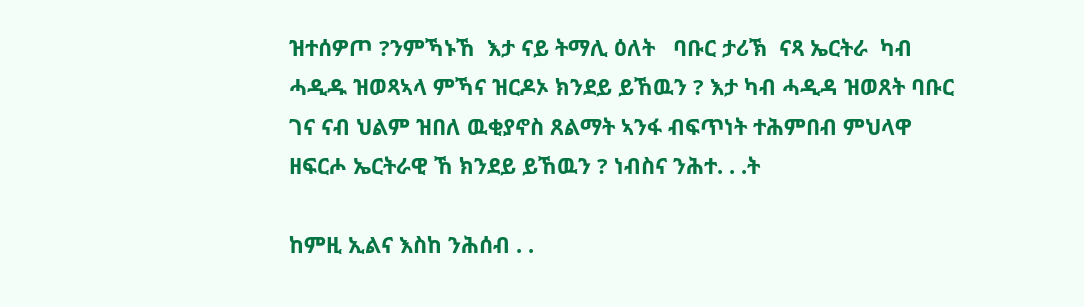ዝተሰዎጦ ?ንምኻኑኸ  እታ ናይ ትማሊ ዕለት   ባቡር ታሪኽ  ናጻ ኤርትራ  ካብ ሓዲዱ ዝወጻኣላ ምኻና ዝርዶኦ ክንደይ ይኸዉን ? እታ ካብ ሓዲዳ ዝወጸት ባቡር  ገና ናብ ህልም ዝበለ ዉቂያኖስ ጸልማት ኣንፋ ብፍጥነት ተሕምበብ ምህላዋ ዘፍርሖ ኤርትራዊ ኸ ክንደይ ይኸዉን ? ነብስና ንሕተ. . .ት

ከምዚ ኢልና እስከ ንሕሰብ . .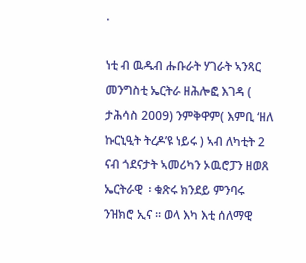.

ነቲ ብ ዉዱብ ሑቡራት ሃገራት ኣንጻር መንግስቲ ኤርትራ ዘሕሎፎ እገዳ ( ታሕሳስ 2009) ንምቅዋም( እምቢ ‘ዘለ ኩርኒዒት ትረዶ’ዩ ነይሩ ) ኣብ ለካቲት 2 ናብ ጎደናታት ኣመሪካን ኦዉሮፓን ዘወጸ ኤርትራዊ  ፡ ቁጽሩ ክንደይ ምንባሩ ንዝክሮ ኢና ። ወላ እካ እቲ ሰለማዊ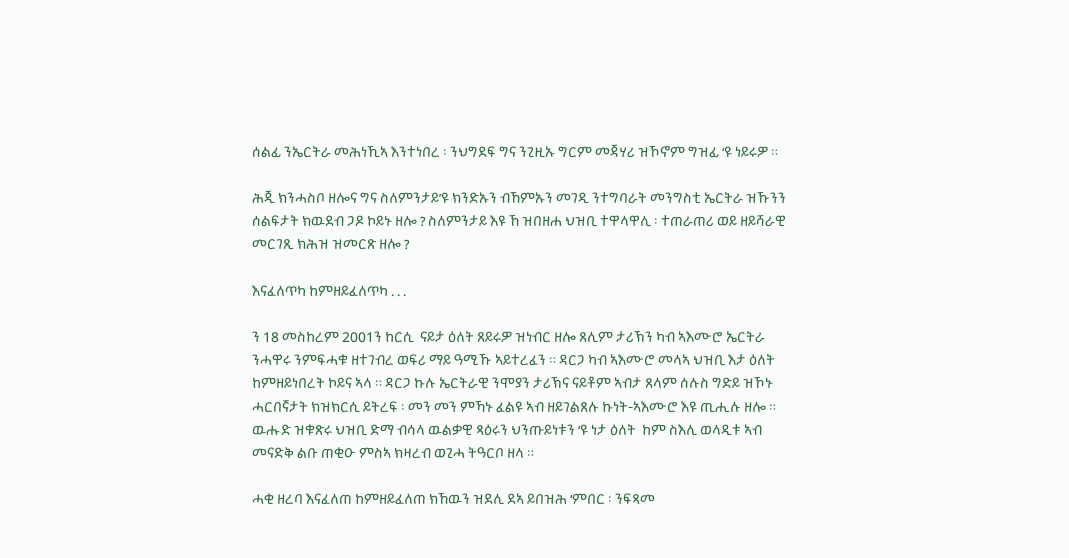ሰልፊ ንኤርትራ መሕነኺኣ እንተነበረ ፡ ንህግደፍ ግና ንጊዚኡ ግርም መጃሃሪ ዝኾኖም ግዝፊ ‘ዩ ነይሩዎ ።

ሕጂ ክንሓስቦ ዘሎና ግና ስለምንታይ’ዩ ክንድኡን ብኸምኡን መገዲ ንተግባራት መንግስቲ ኤርትራ ዝኹንን ሰልፍታት ክዉደብ ጋዶ ኮይኑ ዘሎ ? ስለምንታይ እዩ ኸ ዝበዘሐ ህዝቢ ተዋላዋሊ ፡ ተጠራጠሪ ወይ ዘይሻራዊ መርገጺ ክሕዝ ዝመርጽ ዘሎ ?

እናፈለጥካ ከምዘይፈለጥካ . . .

ን 18 መስከረም 2001ን ከርሲ  ናይታ ዕለት ጸይሩዎ ዝነብር ዘሎ ጸሊም ታሪኽን ካብ ኣእሙሮ ኤርትራ ንሓዋሩ ንምፍሓቁ ዘተገብረ ወፍሪ ማይ ዓሚኹ ኣይተረፈን ። ዳርጋ ካብ ኣእሙሮ መላኣ ህዝቢ እታ ዕለት ከምዘይነበረት ኮይና ኣላ ። ዳርጋ ኩሉ ኤርትራዊ ንሞያን ታሪኽና ናይቶም ኣብታ ጸላም ሰሉስ ግድይ ዝኾኑ ሓርበኛታት ክዝክርሲ ይትረፍ ፡ መን መን ምኻኑ ፈልዩ ኣብ ዘይገልጸሉ ኩነት-ኣእሙሮ እዩ ጢሒሉ ዘሎ ። ዉሑድ ዝቁጽሩ ህዝቢ ድማ ብሳላ ዉልቃዊ ጻዕሩን ህንጡይነቱን ‘ዩ ነታ ዕለት  ከም ስእሊ ወላዲቱ ኣብ መናድቅ ልቡ ጠቂዑ ምስኣ ክዛረብ ወጊሓ ትዓርቦ ዘላ ።

ሓቂ ዘረባ እናፈለጠ ከምዘይፈለጠ ክኸዉን ዝደሊ ደኣ ይበዝሕ ‘ምበር ፡ ንፍጻመ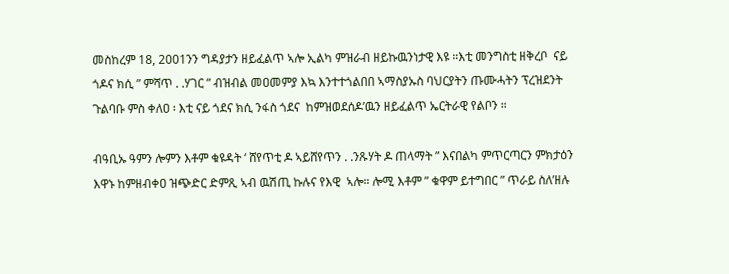መስከረም 18, 2001ንን ግዳያታን ዘይፈልጥ ኣሎ ኢልካ ምዝራብ ዘይኩዉንነታዊ እዩ ።እቲ መንግስቲ ዘቅረቦ  ናይ ጎዶና ክሲ ” ምሻጥ . .ሃገር ” ብዝብል መዐመምያ እኳ እንተተጎልበበ ኣማስያኡስ ባህርያትን ጡሙሓትን ፕረዝደንት ጉልባቡ ምስ ቀለዐ ፡ እቲ ናይ ጎደና ክሲ ንፋስ ጎደና  ከምዝወደሰዶ’ዉን ዘይፈልጥ ኤርትራዊ የልቦን ።

ብዓቢኡ ዓምን ሎምን እቶም ቁዩዳት ‘ ሸየጥቲ ዶ ኣይሸየጥን . .ንጹሃት ዶ ጠላማት ” እናበልካ ምጥርጣርን ምክታዕን እዋኑ ከምዘብቀዐ ዝጭድር ድምጺ ኣብ ዉሽጢ ኩሉና የእዊ  ኣሎ። ሎሚ እቶም ” ቁዋም ይተግበር ” ጥራይ ስለ’ዘሉ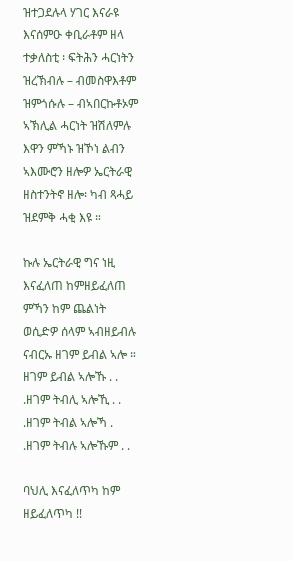ዝተጋደሉላ ሃገር እናራዩ እናሰምዑ ቀቢራቶም ዘላ ተቃለስቲ ፡ ፍትሕን ሓርነትን ዝረኽብሉ – ብመስዋእቶም ዝምጎሱሉ – ብኣበርኩቶኦም ኣኽሊል ሓርነት ዝሽለምሉ እዋን ምኻኑ ዝኾነ ልብን ኣእሙሮን ዘሎዎ ኤርትራዊ ዘስተንትኖ ዘሎ፡ ካብ ጻሓይ ዝደምቅ ሓቂ እዩ ።

ኩሉ ኤርትራዊ ግና ነዚ እናፈለጠ ከምዘይፈለጠ ምኻን ከም ጨልነት ወሲድዎ ሰላም ኣብዘይብሉ ናብርኡ ዘገም ይብል ኣሎ ። ዘገም ይብል ኣሎኹ . . .ዘገም ትብሊ ኣሎኺ . . .ዘገም ትብል ኣሎኻ . .ዘገም ትብሉ ኣሎኹም . .

ባህሊ እናፈለጥካ ከም ዘይፈለጥካ !!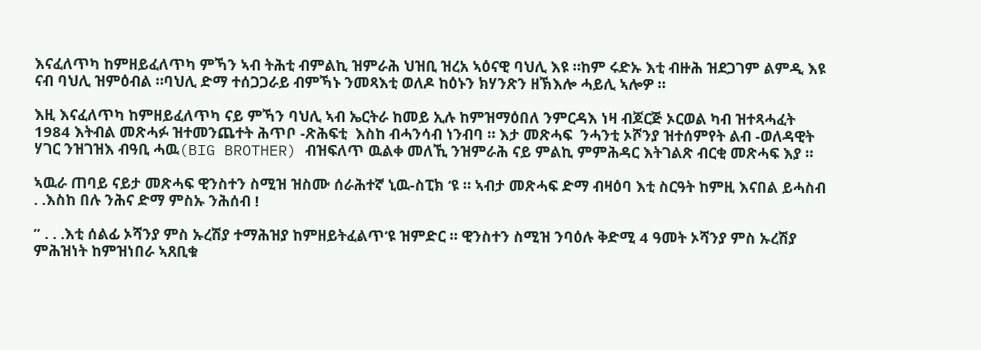እናፈለጥካ ከምዘይፈለጥካ ምኻን ኣብ ትሕቲ ብምልኪ ዝምራሕ ህዝቢ ዝረአ ኣዕናዊ ባህሊ እዩ ።ከም ሩድኡ እቲ ብዙሕ ዝደጋገም ልምዲ እዩ ናብ ባህሊ ዝምዕብል ።ባህሊ ድማ ተሰጋጋራይ ብምኻኑ ንመጻእቲ ወለዶ ከዕኑን ክሃንጽን ዘኽእሎ ሓይሊ ኣሎዎ ።

እዚ እናፈለጥካ ከምዘይፈለጥካ ናይ ምኻን ባህሊ ኣብ ኤርትራ ከመይ ኢሉ ከምዝማዕበለ ንምርዳእ ነዛ ብጆርጅ ኦርወል ካብ ዝተጻሓፈት 1984 እትብል መጽሓፉ ዝተመንጨተት ሕጥቦ -ጽሕፍቲ  እስከ ብሓንሳብ ነንብባ ። እታ መጽሓፍ  ንሓንቲ ኦሾንያ ዝተሰምየት ልብ -ወለዳዊት ሃገር ንዝገዝእ ብዓቢ ሓዉ(BIG BROTHER) ብዝፍለጥ ዉልቀ መለኺ ንዝምራሕ ናይ ምልኪ ምምሕዳር እትገልጽ ብርቂ መጽሓፍ እያ ።

ኣዉራ ጠባይ ናይታ መጽሓፍ ዊንስተን ስሚዝ ዝስሙ ሰራሕተኛ ኒዉ-ስፒክ ‘ዩ ። ኣብታ መጽሓፍ ድማ ብዛዕባ እቲ ስርዓት ከምዚ እናበል ይሓስብ . .እስከ በሉ ንሕና ድማ ምስኡ ንሕሰብ !

” . . .እቲ ሰልፊ ኦሻንያ ምስ ኡረሽያ ተማሕዝያ ከምዘይትፈልጥ’ዩ ዝምድር ። ዊንስተን ስሚዝ ንባዕሉ ቅድሚ 4 ዓመት ኦሻንያ ምስ ኡረሽያ ምሕዝነት ከምዝነበራ ኣጸቢቁ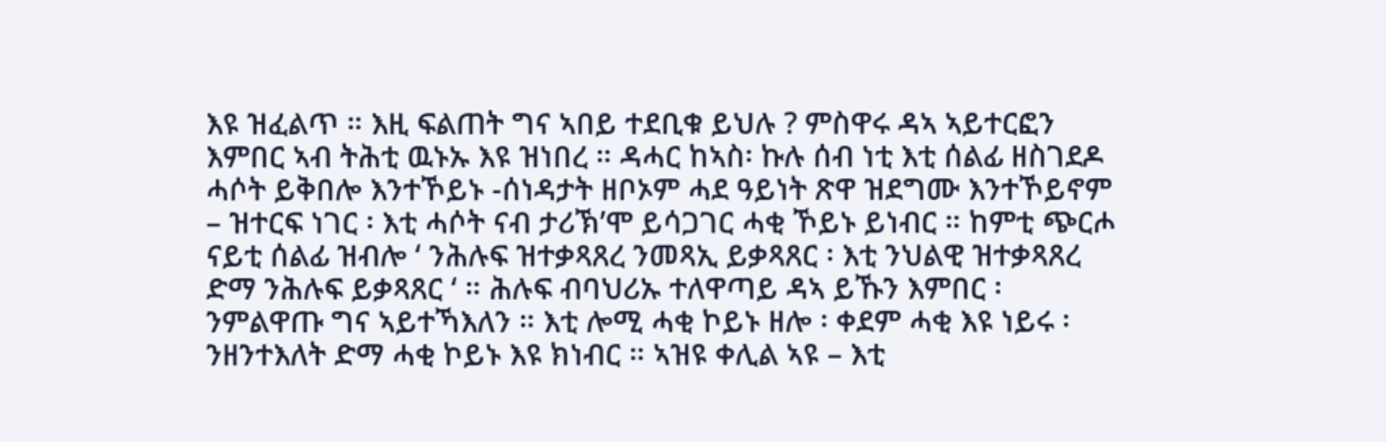እዩ ዝፈልጥ ። እዚ ፍልጠት ግና ኣበይ ተደቢቁ ይህሉ ? ምስዋሩ ዳኣ ኣይተርፎን እምበር ኣብ ትሕቲ ዉኑኡ እዩ ዝነበረ ። ዳሓር ከኣስ፡ ኩሉ ሰብ ነቲ እቲ ሰልፊ ዘስገደዶ ሓሶት ይቅበሎ እንተኾይኑ -ሰነዳታት ዘቦኦም ሓደ ዓይነት ጽዋ ዝደግሙ እንተኾይኖም – ዝተርፍ ነገር ፡ እቲ ሓሶት ናብ ታሪኽ’ሞ ይሳጋገር ሓቂ ኾይኑ ይነብር ። ከምቲ ጭርሖ ናይቲ ሰልፊ ዝብሎ ‘ ንሕሉፍ ዝተቃጻጸረ ንመጻኢ ይቃጻጸር ፡ እቲ ንህልዊ ዝተቃጻጸረ  ድማ ንሕሉፍ ይቃጻጸር ‘ ። ሕሉፍ ብባህሪኡ ተለዋጣይ ዳኣ ይኹን እምበር ፡ ንምልዋጡ ግና ኣይተኻእለን ። እቲ ሎሚ ሓቂ ኮይኑ ዘሎ ፡ ቀደም ሓቂ እዩ ነይሩ ፡ ንዘንተእለት ድማ ሓቂ ኮይኑ እዩ ክነብር ። ኣዝዩ ቀሊል ኣዩ – እቲ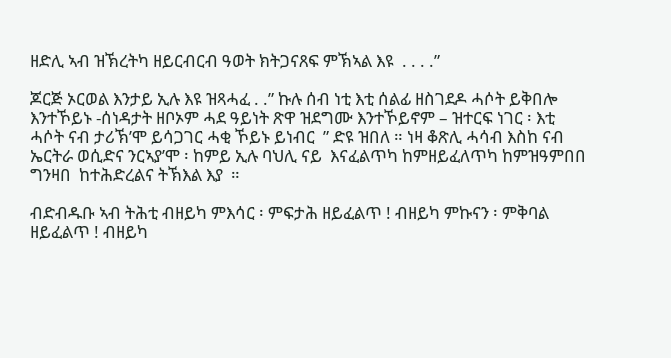ዘድሊ ኣብ ዝኽረትካ ዘይርብርብ ዓወት ክትጋናጸፍ ምኽኣል እዩ  . . . .”

ጆርጅ ኦርወል እንታይ ኢሉ እዩ ዝጻሓፈ . .” ኩሉ ሰብ ነቲ እቲ ሰልፊ ዘስገደዶ ሓሶት ይቅበሎ እንተኾይኑ -ሰነዳታት ዘቦኦም ሓደ ዓይነት ጽዋ ዝደግሙ እንተኾይኖም – ዝተርፍ ነገር ፡ እቲ ሓሶት ናብ ታሪኽ’ሞ ይሳጋገር ሓቂ ኾይኑ ይነብር  ” ድዩ ዝበለ ። ነዛ ቆጽሊ ሓሳብ እስከ ናብ ኤርትራ ወሲድና ንርኣያ’ሞ ፡ ከምይ ኢሉ ባህሊ ናይ  እናፈልጥካ ከምዘይፈለጥካ ከምዝዓምበበ ግንዛበ  ከተሕድረልና ትኽእል እያ  ።

ብድብዱቡ ኣብ ትሕቲ ብዘይካ ምእሳር ፡ ምፍታሕ ዘይፈልጥ ! ብዘይካ ምኩናን ፡ ምቅባል ዘይፈልጥ ! ብዘይካ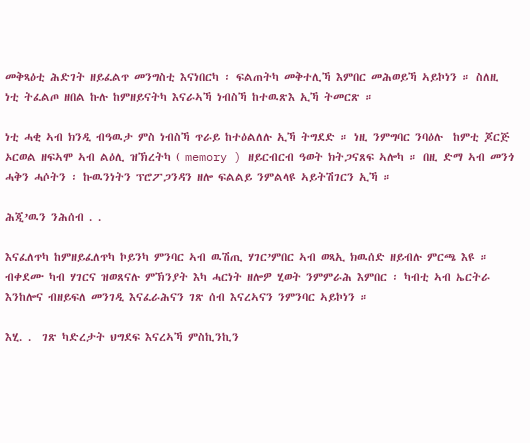መቅጻዕቲ ሕድገት ዘይፈልጥ መንግስቲ እናነበርካ ፡ ፍልጠትካ መቅተሊኻ እምበር መሕወይኻ ኣይኮነን ። ስለዚ ነቲ ትፈልጦ ዘበል ኩሉ ከምዘይናትካ እናራኣኻ ነብስኻ ከተዉጽእ ኢኻ ትመርጽ ።

ነቲ ሓቂ ኣብ ክንዲ ብዓዉታ ምስ ነብስኻ ጥራይ ከተዕልለሉ ኢኻ ትግደድ ። ነዚ ንምግባር ንባዕሉ  ከምቲ ጆርጅ ኦርወል ዘፍኣሞ ኣብ ልዕሊ ዝኽረትካ ( memory ) ዘይርብርብ ዓወት ክትጋናጸፍ ኣሎካ ። በዚ ድማ ኣብ መንጎ ሓቅን ሓሶትን ፡ ኩዉንነትን ፕሮፖጋንዳን ዘሎ ፍልልይ ንምልላዩ ኣይትሽገርን ኢኻ ።

ሕጂ’ዉን ንሕሰብ . .

እናፈለጥካ ከምዘይፈለጥካ ኮይንካ ምንባር ኣብ ዉሽጢ ሃገር’ምበር ኣብ ወጻኢ ክዉሰድ ዘይብሉ ምርጫ እዩ ። ብቀደሙ ካብ ሃገርና ዝወጸናሉ ምኽንያት እካ ሓርነት ዘሎዎ ሂወት ንምምራሕ እምበር ፡ ካብቲ ኣብ ኤርትራ እንከሎና ብዘይፍለ መንገዲ እናፈራሕናን ገጽ ሰብ እናረኣናን ንምንባር ኣይኮነን ።

እሂ. .  ገጽ ካድረታት ህግደፍ እናረኣኻ ምስኪንኪን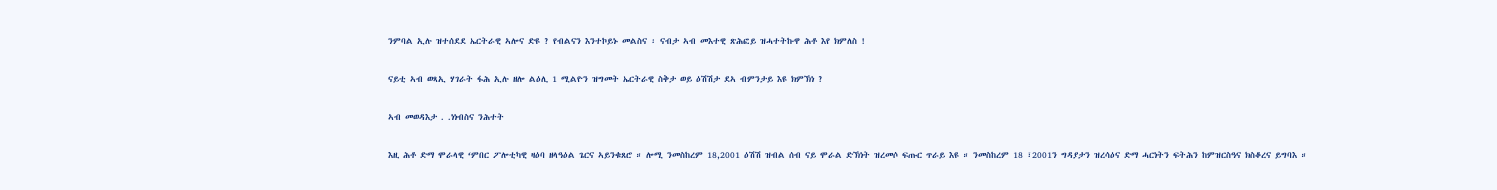ንምባል ኢሉ ዝተሰደደ ኤርትራዊ ኣሎና ድዩ ? የብልናን እንተኮይኑ መልስና ፡ ናብታ ኣብ መእተዊ ጽሕፎይ ዝሓተትኩዋ ሕቶ እየ ክምለስ !

ናይቲ ኣብ ወጻኢ ሃገራት ፋሕ ኢሉ ዘሎ ልዕሊ 1 ሚልዮን ዝግመት ኤርትራዊ ስቅታ ወይ ዕሽሽታ ደኣ ብምንታይ እዩ ክምኽነ ?

ኣብ መወዳእታ . .ነነብስና ንሕተት

እዚ ሕቶ ድማ ሞራላዊ ‘ምበር ፖሎቲካዊ ዛዕባ ዘላዓዕል ጌርና ኣይንቁጸሮ ። ሎሚ ንመስከረም 18,2001 ዕሽሽ ዝብል ሰብ ናይ ሞራል ድኽነት ዝረመሶ ፍጡር ጥራይ እዩ ። ንመስከረም 18 ፣2001ን ግዳያታን ዝረሳዕና ድማ ሓርነትን ፍትሕን ከምዝርስዓና ክስቆረና ይግባእ ።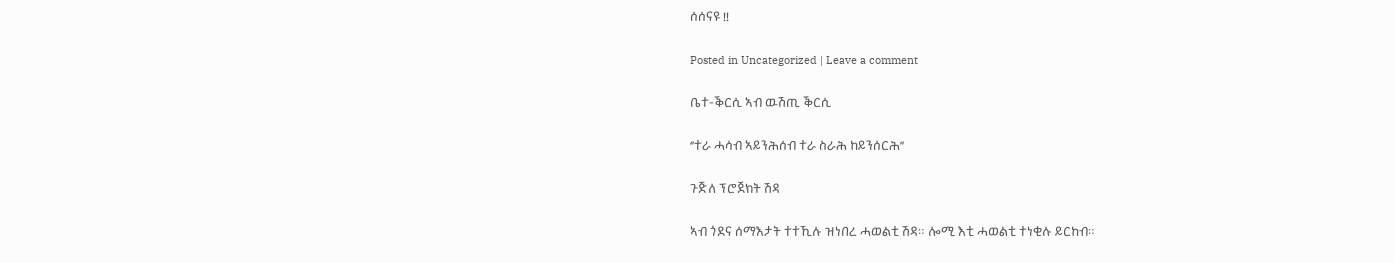ሰሰናዩ !!

Posted in Uncategorized | Leave a comment

ቤተ-ቕርሲ ኣብ ዉሽጢ ቕርሲ

‘’ተራ ሓሳብ ኣይንሕሰብ ተራ ስራሕ ከይንሰርሕ’’

ጉጅለ ፕሮጀክት ሽዳ

ኣብ ጎደና ሰማእታት ተተኺሉ ዝነበረ ሓወልቲ ሽዳ። ሎሚ እቲ ሓወልቲ ተነቂሉ ይርከብ።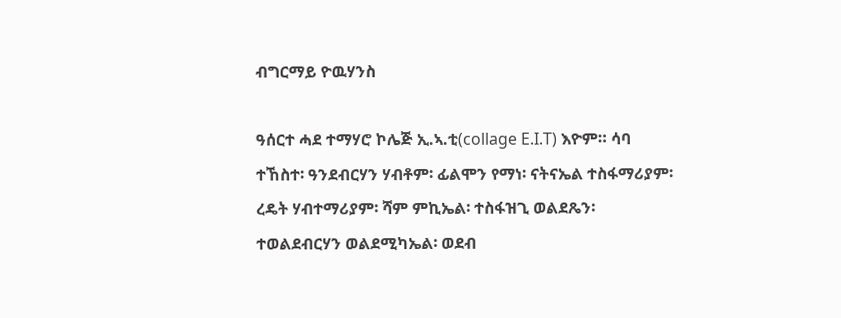ብግርማይ ዮዉሃንስ

ዓሰርተ ሓደ ተማሃሮ ኮሌጅ ኢ.ኣ.ቲ(collage E.I.T) እዮም። ሳባ ተኸስተ፡ ዓንደብርሃን ሃብቶም፡ ፊልሞን የማነ፡ ናትናኤል ተስፋማሪያም፡ ረዴት ሃብተማሪያም፡ ሻም ምኪኤል፡ ተስፋዝጊ ወልደጼን፡ ተወልደብርሃን ወልደሚካኤል፡ ወደብ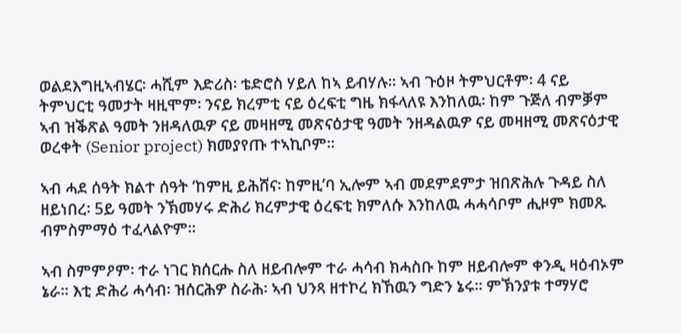ወልደእግዚኣብሄር፡ ሓሺም እድሪስ፡ ቴድሮስ ሃይለ ከኣ ይብሃሉ። ኣብ ጉዕዞ ትምህርቶም፡ 4 ናይ ትምህርቲ ዓመታት ዛዚሞም፡ ንናይ ክረምቲ ናይ ዕረፍቲ ግዜ ክፋላለዩ እንከለዉ፡ ከም ጉጅለ ብምቓም ኣብ ዝቕጽል ዓመት ንዘዳለዉዎ ናይ መዛዘሚ መጽናዕታዊ ዓመት ንዘዳልዉዎ ናይ መዛዘሚ መጽናዕታዊ ወረቀት (Senior project) ክመያየጡ ተኣኪቦም።

ኣብ ሓደ ሰዓት ክልተ ሰዓት ‘ከምዚ ይሕሸና፡ ከምዚ’ባ ኢሎም ኣብ መደምደምታ ዝበጽሕሉ ጉዳይ ስለ ዘይነበረ፡ 5ይ ዓመት ንኽመሃሩ ድሕሪ ክረምታዊ ዕረፍቲ ክምለሱ እንከለዉ ሓሓሳቦም ሒዞም ክመጹ ብምስምማዕ ተፈላልዮም።

ኣብ ስምምዖም፡ ተራ ነገር ክሰርሑ ስለ ዘይብሎም ተራ ሓሳብ ክሓስቡ ከም ዘይብሎም ቀንዲ ዛዕብኦም ኔራ። እቲ ድሕሪ ሓሳብ፡ ዝሰርሕዎ ስራሕ፡ ኣብ ህንጻ ዘተኮረ ክኸዉን ግድን ኔሩ። ምኽንያቱ ተማሃሮ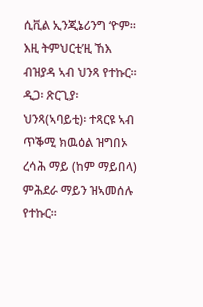ሲቪል ኢንጂኔሪንግ ‘ዮም። እዚ ትምህርቲ’ዚ ኸእ ብዝያዳ ኣብ ህንጻ የተኩር። ዲጋ፡ ጽርጊያ፡ ህንጻ(ኣባይቲ)፡ ተጻርዩ ኣብ ጥቕሚ ክዉዕል ዝግበኦ ረሳሕ ማይ (ከም ማይበላ) ምሕደራ ማይን ዝኣመሰሉ የተኩር።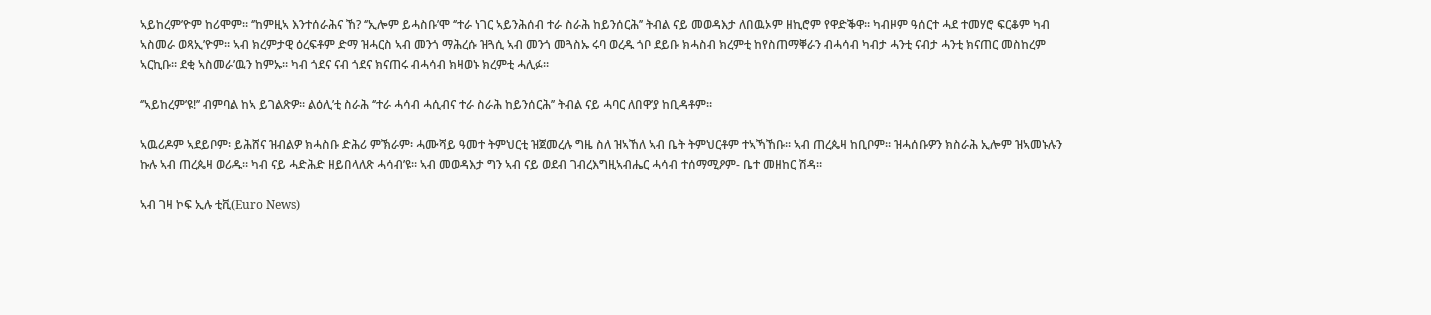ኣይከረም’ዮም ከሪሞም። ‘’ከምዚኣ እንተሰራሕና ኸ? ‘’ኢሎም ይሓስቡ’ሞ ‘’ተራ ነገር ኣይንሕሰብ ተራ ስራሕ ከይንሰርሕ’’ ትብል ናይ መወዳእታ ለበዉኦም ዘኪሮም የዋድቕዋ። ካብዞም ዓሰርተ ሓደ ተመሃሮ ፍርቆም ካብ ኣስመራ ወጻኢ’ዮም። ኣብ ክረምታዊ ዕረፍቶም ድማ ዝሓርስ ኣብ መንጎ ማሕረሱ ዝጓሲ ኣብ መንጎ መጓስኡ ሩባ ወረዱ ጎቦ ደይቡ ክሓስብ ክረምቲ ከየስጠማቐራን ብሓሳብ ካብታ ሓንቲ ናብታ ሓንቲ ክናጠር መስከረም ኣርኪቡ። ደቂ ኣስመራ’ዉን ከምኡ። ካብ ጎደና ናብ ጎደና ክናጠሩ ብሓሳብ ክዛወኑ ክረምቲ ሓሊፉ።

‘’ኣይከረም’ዩ!’’ ብምባል ከኣ ይገልጽዎ። ልዕሊ’ቲ ስራሕ ‘’ተራ ሓሳብ ሓሲብና ተራ ስራሕ ከይንሰርሕ’’ ትብል ናይ ሓባር ለበዋ’ያ ከቢዳቶም።

ኣዉሪዶም ኣደይቦም፡ ይሕሸና ዝብልዎ ክሓስቡ ድሕሪ ምኽራም፡ ሓሙሻይ ዓመተ ትምህርቲ ዝጀመረሉ ግዜ ስለ ዝኣኸለ ኣብ ቤት ትምህርቶም ተኣኻኸቡ። ኣብ ጠረጴዛ ከቢቦም። ዝሓሰቡዎን ክስራሕ ኢሎም ዝኣመኑሉን ኩሉ ኣብ ጠረጴዛ ወሪዱ። ካብ ናይ ሓድሕድ ዘይበላለጽ ሓሳብ’ዩ። ኣብ መወዳእታ ግን ኣብ ናይ ወደብ ገብረእግዚኣብሔር ሓሳብ ተሰማሚዖም- ቤተ መዘከር ሽዳ።

ኣብ ገዛ ኮፍ ኢሉ ቲቪ(Euro News)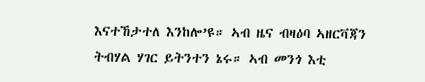እናተኸታተለ እንከሎ’ዩ። ኣብ ዜና ብዛዕባ ኣዘርቫጃን ትብሃል ሃገር ይትንተን ኔሩ። ኣብ መንጎ እቲ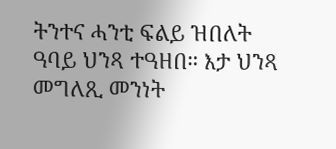ትንተና ሓንቲ ፍልይ ዝበለት ዓባይ ህንጻ ተዓዘበ። እታ ህንጻ መግለጺ መንነት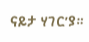ናይታ ሃገር’ያ።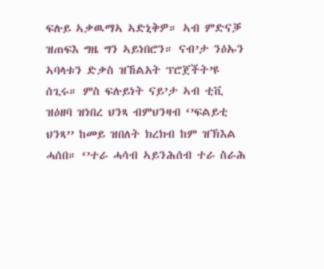ፍሉይ ኣቃዉማኣ ኣድኒቅዎ። ኣብ ምድናቓ ዝጠፍእ ግዜ ግን ኣይነበሮን። ናብ’ታ ንዕኡን ኣባላቱን ድቃስ ዝኸልአት ፕሮጀችት’ዩ ሰጊሩ። ምስ ፍሉይነት ናይ’ታ ኣብ ቲቪ ዝዕዘባ ዝነበረ ህንጻ ብምህንዛብ ‘’ፍልይቲ ህንጻ’’ ከመይ ዝበለት ክረክብ ከም ዝኽእል ሓሰበ። ‘’ተራ ሓሳብ ኣይንሕሰብ ተራ ስራሕ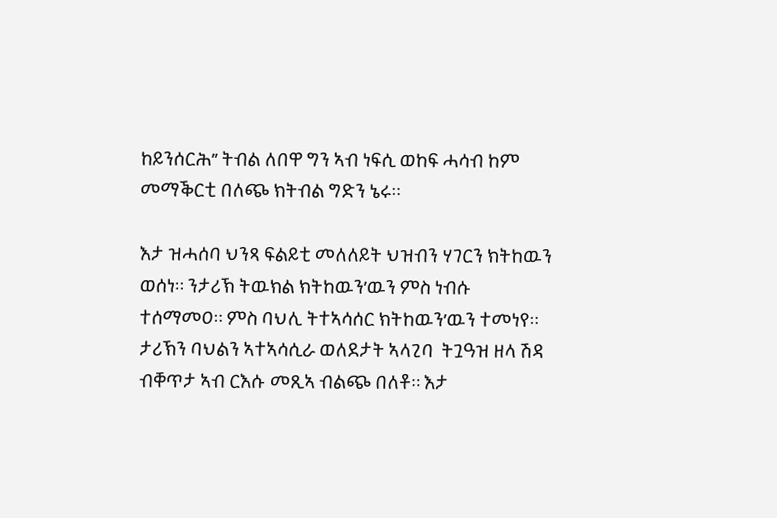ከይንሰርሕ’’ ትብል ለበዋ ግን ኣብ ነፍሲ ወከፍ ሓሳብ ከም መማቕርቲ በለጭ ክትብል ግድን ኔሩ።

እታ ዝሓሰባ ህንጻ ፍልይቲ መለለይት ህዝብን ሃገርን ክትከዉን ወሰነ። ንታሪኽ ትዉክል ክትከዉን’ዉን ምስ ነብሱ ተሰማመዐ። ምስ ባህሊ ትተኣሳሰር ክትከዉን’ዉን ተመነየ። ታሪኽን ባህልን ኣተኣሳሲራ ወለደታት ኣላጊባ  ትጓዓዝ ዘላ ሽዳ ብቐጥታ ኣብ ርእሱ መጺኣ ብልጭ በለቶ። እታ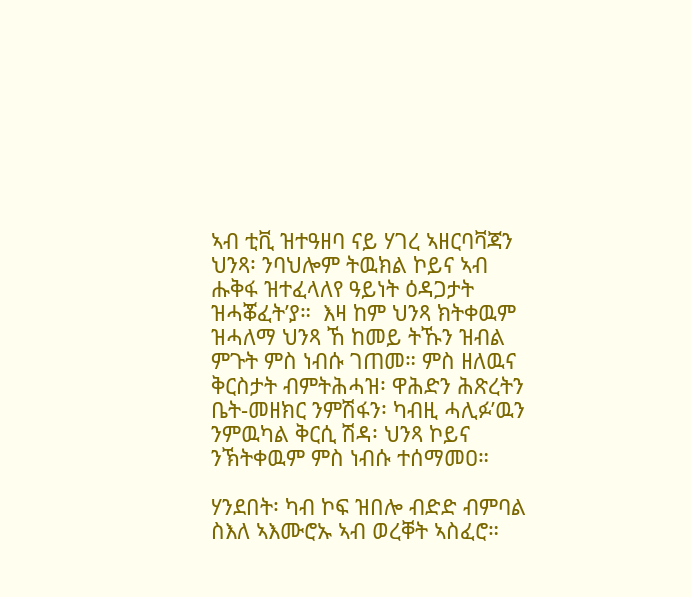ኣብ ቲቪ ዝተዓዘባ ናይ ሃገረ ኣዘርባቫጃን ህንጻ፡ ንባህሎም ትዉክል ኮይና ኣብ  ሑቅፋ ዝተፈላለየ ዓይነት ዕዳጋታት ዝሓቖፈት’ያ።  እዛ ከም ህንጻ ክትቀዉም ዝሓለማ ህንጻ ኸ ከመይ ትኹን ዝብል ምጉት ምስ ነብሱ ገጠመ። ምስ ዘለዉና ቅርስታት ብምትሕሓዝ፡ ዋሕድን ሕጽረትን ቤት-መዘክር ንምሽፋን፡ ካብዚ ሓሊፉ’ዉን ንምዉካል ቅርሲ ሽዳ፡ ህንጻ ኮይና ንኽትቀዉም ምስ ነብሱ ተሰማመዐ።

ሃንደበት፡ ካብ ኮፍ ዝበሎ ብድድ ብምባል ስእለ ኣእሙሮኡ ኣብ ወረቐት ኣስፈሮ።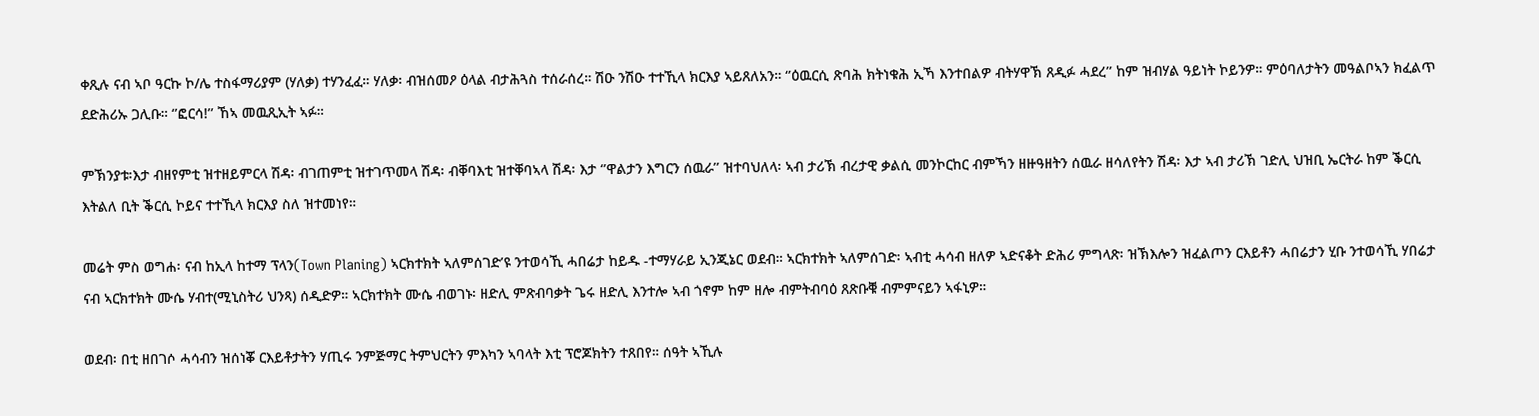ቀጺሉ ናብ ኣቦ ዓርኩ ኮ/ሌ ተስፋማሪያም (ሃለቃ) ተሃንፈፈ። ሃለቃ፡ ብዝሰመዖ ዕላል ብታሕጓስ ተሰራሰረ። ሽዑ ንሽዑ ተተኺላ ክርእያ ኣይጸለአን። ‘’ዕዉርሲ ጽባሕ ክትነቁሕ ኢኻ እንተበልዎ ብትሃዋኽ ጸዲፉ ሓደረ’’ ከም ዝብሃል ዓይነት ኮይንዎ። ምዕባለታትን መዓልቦኣን ክፈልጥ ደድሕሪኡ ጋሊቡ። ‘’ፎርሳ!’’ ኸኣ መዉጺኢት ኣፉ።

ምኽንያቱ፡እታ ብዘየምቲ ዝተዘይምርላ ሽዳ፡ ብገጠምቲ ዝተገጥመላ ሽዳ፡ ብቐባእቲ ዝተቐባኣላ ሽዳ፡ እታ ‘’ዋልታን እግርን ሰዉራ’’ ዝተባህለላ፡ ኣብ ታሪኽ ብረታዊ ቃልሲ መንኮርከር ብምኻን ዘዙዓዘትን ሰዉራ ዘሳለየትን ሽዳ፡ እታ ኣብ ታሪኽ ገድሊ ህዝቢ ኤርትራ ከም ቕርሲ እትልለ ቢት ቕርሲ ኮይና ተተኺላ ክርእያ ስለ ዝተመነየ።

መሬት ምስ ወግሐ፡ ናብ ከኢላ ከተማ ፕላን(Town Planing) ኣርክተክት ኣለምሰገድ’ዩ ንተወሳኺ ሓበሬታ ከይዱ -ተማሃራይ ኢንጂኔር ወደብ። ኣርክተክት ኣለምሰገድ፡ ኣብቲ ሓሳብ ዘለዎ ኣድናቆት ድሕሪ ምግላጽ፡ ዝኽእሎን ዝፈልጦን ርእይቶን ሓበሬታን ሂቡ ንተወሳኺ ሃበሬታ ናብ ኣርክተክት ሙሴ ሃብተ(ሚኒስትሪ ህንጻ) ሰዲድዎ። ኣርክተክት ሙሴ ብወገኑ፡ ዘድሊ ምጽብባቃት ጌሩ ዘድሊ እንተሎ ኣብ ጎኖም ከም ዘሎ ብምትብባዕ ጸጽቡቑ ብምምናይን ኣፋኒዎ።

ወደብ፡ በቲ ዘበገሶ ሓሳብን ዝሰነቖ ርእይቶታትን ሃጢሩ ንምጅማር ትምህርትን ምእካን ኣባላት እቲ ፕሮጆክትን ተጸበየ። ሰዓት ኣኺሉ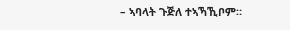– ኣባላት ጉጅለ ተኣኻኺቦም።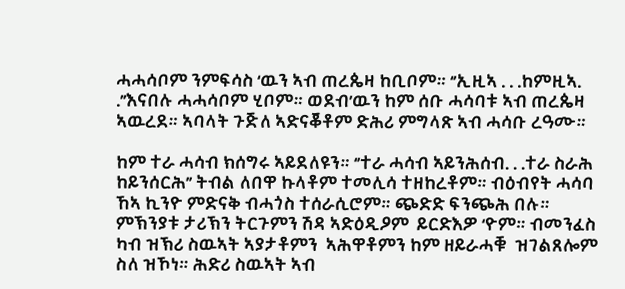ሓሓሳቦም ንምፍሳስ ‘ዉን ኣብ ጠረጴዛ ከቢቦም። ‘’ኢዚኣ . . .ከምዚኣ. .’’እናበሉ ሓሓሳቦም ሂቦም። ወደብ’ዉን ከም ሰቡ ሓሳባቱ ኣብ ጠረጴዛ ኣዉረደ። ኣባላት ጉጅለ ኣድናቖቶም ድሕሪ ምግላጽ ኣብ ሓሳቡ ረዓሙ።

ከም ተራ ሓሳብ ክሰግሩ ኣይደለዩን። ‘’ተራ ሓሳብ ኣይንሕሰብ. . .ተራ ስራሕ ከይንሰርሕ’’ ትብል ለበዋ ኩላቶም ተመሊሳ ተዘከረቶም። ብዕብየት ሓሳባ ኸኣ ኪንዮ ምድናቅ ብሓጎስ ተሰራሲሮም። ጭድድ ፍንጭሕ በሉ። ምኽንያቱ ታሪኽን ትርጉምን ሽዳ ኣድዕዲዖም  ይርድእዎ ‘ዮም። ብመንፈስ ካብ ዝኽሪ ስዉኣት ኣያታቶምን  ኣሕዋቶምን ከም ዘይራሓቑ  ዝገልጸሎም ስለ ዝኾነ። ሕድሪ ስዉኣት ኣብ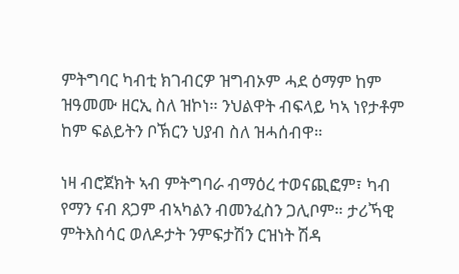ምትግባር ካብቲ ክገብርዎ ዝግብኦም ሓደ ዕማም ከም ዝዓመሙ ዘርኢ ስለ ዝኮነ። ንህልዋት ብፍላይ ካኣ ነየታቶም ከም ፍልይትን ቦኽርን ህያብ ስለ ዝሓሰብዋ።

ነዛ ብሮጀክት ኣብ ምትግባራ ብማዕረ ተወናጪፎም፣ ካብ የማን ናብ ጸጋም ብኣካልን ብመንፈስን ጋሊቦም። ታሪኻዊ ምትእስሳር ወለዶታት ንምፍታሽን ርዝነት ሽዳ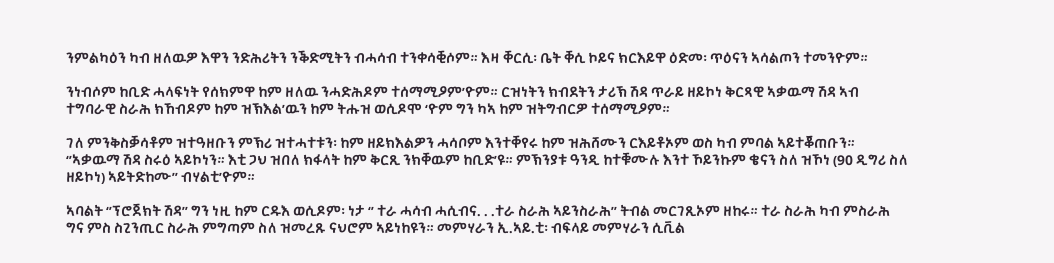ንምልካዕን ካብ ዘለዉዎ እዋን ንድሕሪትን ንቕድሚትን ብሓሳብ ተንቀሳቒሶም። እዛ ቐርሲ፡ ቤት ቐሲ ኮይና ክርእይዋ ዕድመ፡ ጥዕናን ኣሳልጦን ተመንዮም።

ንነብሶም ከቢድ ሓላፍነት የሰክምዋ ከም ዘለዉ ንሓድሕዶም ተሰማሚዖም’ዮም። ርዝነትን ክብደትን ታሪኽ ሽዳ ጥራይ ዘይኮነ ቅርጻዊ ኣቃዉማ ሽዳ ኣብ ተግባራዊ ስራሕ ክኸብዶም ከም ዝኽእል’ዉን ከም ትሑዝ ወሲዶሞ ‘ዮም ግን ካኣ ከም ዝትግብርዎ ተሰማሚዖም።

ገለ ምንቅስቓሳቶም ዝተዓዘቡን ምኽሪ ዝተሓተቱን፡ ከም ዘይክእልዎን ሓሳቦም እንተቐየሩ ከም ዝሕሸሙን ርእይቶኦም ወስ ካብ ምባል ኣይተቖጠቡን። ‘’ኣቃዉማ ሽዳ ስሩዕ ኣይኮነን። እቲ ጋህ ዝበለ ክፋላት ከም ቅርጺ ንክቐዉም ከቢድ’ዩ። ምኽንያቱ ዓንዲ ከተቑሙሉ እንተ ኾይንኩም ቄናን ስለ ዝኾነ (90 ዲግሪ ስለ ዘይኮነ) ኣይትድከሙ’’ ብሃልቲ’ዮም።

ኣባልት ‘’ፕሮጀክት ሽዳ’’ ግን ነዚ ከም ርዱእ ወሲዶም፡ ነታ ‘’ ተራ ሓሳብ ሓሲብና. . .ተራ ስራሕ ኣይንስራሕ’’ ትብል መርገጺኦም ዘከሩ። ተራ ስራሕ ካብ ምስራሕ ግና ምስ ስጊንጢር ስራሕ ምግጣም ስለ ዝመረጹ ናህሮም ኣይነከዩን። መምሃራን ኢ.ኣይ.ቲ፡ ብፍላይ መምሃራን ሲቪል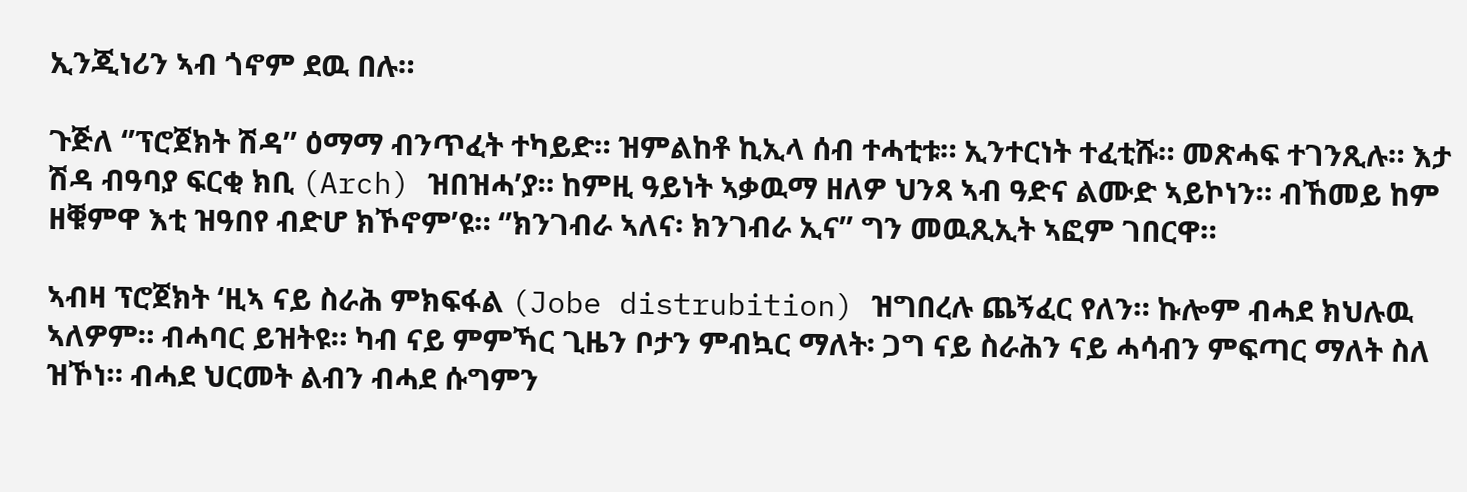ኢንጂነሪን ኣብ ጎኖም ደዉ በሉ።

ጉጅለ ‘’ፕሮጀክት ሽዳ’’ ዕማማ ብንጥፈት ተካይድ። ዝምልከቶ ኪኢላ ሰብ ተሓቲቱ። ኢንተርነት ተፈቲሹ። መጽሓፍ ተገንጺሉ። እታ ሽዳ ብዓባያ ፍርቂ ክቢ (Arch) ዝበዝሓ’ያ። ከምዚ ዓይነት ኣቃዉማ ዘለዎ ህንጻ ኣብ ዓድና ልሙድ ኣይኮነን። ብኸመይ ከም ዘቑምዋ እቲ ዝዓበየ ብድሆ ክኾኖም’ዩ። ‘’ክንገብራ ኣለና፡ ክንገብራ ኢና’’ ግን መዉጺኢት ኣፎም ገበርዋ።

ኣብዛ ፕሮጀክት ‘ዚኣ ናይ ስራሕ ምክፍፋል (Jobe distrubition) ዝግበረሉ ጨኝፈር የለን። ኩሎም ብሓደ ክህሉዉ ኣለዎም። ብሓባር ይዝትዩ። ካብ ናይ ምምኻር ጊዜን ቦታን ምብኳር ማለት፡ ጋግ ናይ ስራሕን ናይ ሓሳብን ምፍጣር ማለት ስለ ዝኾነ። ብሓደ ህርመት ልብን ብሓደ ሱግምን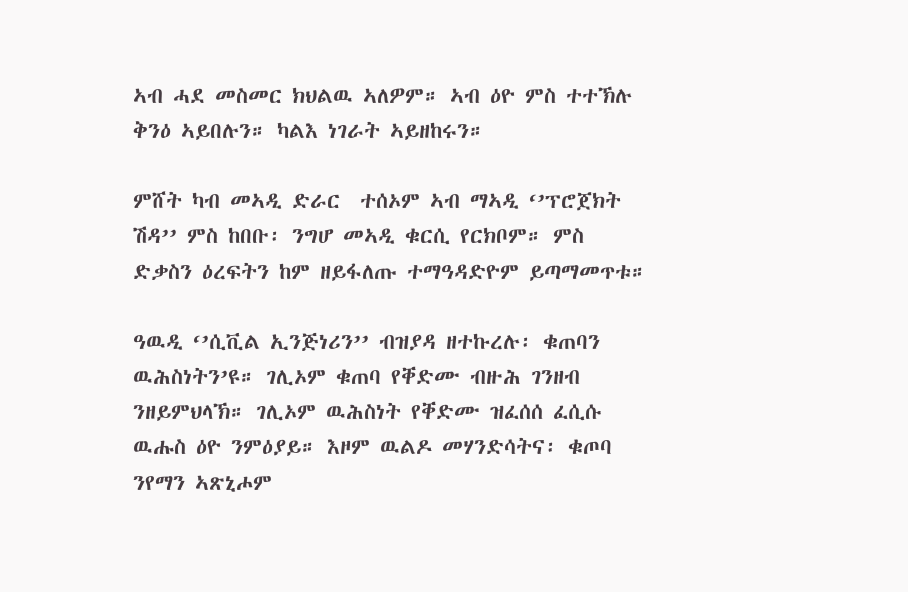ኣብ ሓደ መስመር ክህልዉ ኣለዎም። ኣብ ዕዮ ምስ ተተኽሉ  ቅንዕ ኣይበሉን። ካልእ ነገራት ኣይዘከሩን።

ምሸት ካብ መኣዲ ድራር  ተሰኦም ኣብ ማኣዲ ‘’ፕሮጀክት ሽዳ’’ ምስ ከበቡ፡ ንግሆ መኣዲ ቁርሲ የርክቦም። ምስ ድቃስን ዕረፍትን ከም ዘይፋለጡ ተማዓዳድዮም ይጣማመጥቱ።

ዓዉዲ ‘’ሲቪል ኢንጅነሪን’’ ብዝያዳ ዘተኩረሉ፡ ቁጠባን ዉሕስነትን’ዩ። ገሊኦም ቁጠባ የቐድሙ ብዙሕ ገንዘብ ንዘይምህላኽ። ገሊኦም ዉሕስነት የቐድሙ ዝፈሰሰ ፈሲሱ ዉሑስ ዕዮ ንምዕያይ። እዞም ዉልዶ መሃንድሳትና፡ ቁጦባ ንየማን ኣጽኒሖም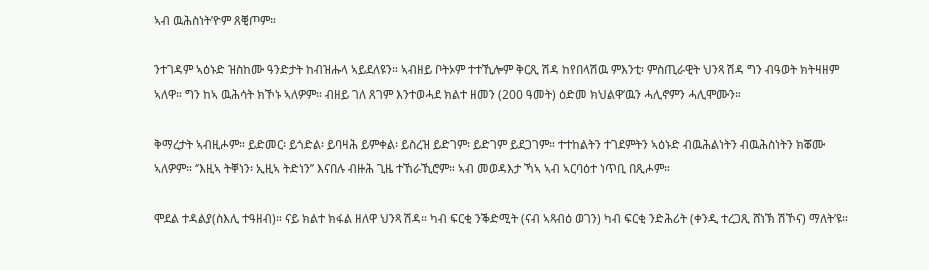ኣብ ዉሕስነት’ዮም ጸቒጦም።

ንተገዳም ኣዕኑድ ዝስከሙ ዓንድታት ከብዝሑላ ኣይደለዩን። ኣብዘይ ቦትኦም ተተኺሎም ቅርጺ ሽዳ ከየበላሽዉ ምእንቲ፡ ምስጢራዊት ህንጻ ሽዳ ግን ብዓወት ክትዛዘም ኣለዋ። ግን ከኣ ዉሕሳት ክኾኑ ኣለዎም። ብዘይ ገለ ጸገም እንተወሓደ ክልተ ዘመን (200 ዓመት) ዕድመ ክህልዋ’ዉን ሓሊኖምን ሓሊሞሙን።

ቅማረታት ኣብዚሖም። ይድመር፡ ይጎድል፡ ይባዛሕ ይምቀል፡ ይስረዝ ይድገም፡ ይድገም ይደጋገም። ተተከልትን ተገደምትን ኣዕኑድ ብዉሕልነትን ብዉሕስነትን ክቖሙ ኣለዎም። ‘’እዚኣ ትቐነን፡ ኢዚኣ ትድነን’’ እናበሉ ብዙሕ ጊዜ ተኸራኺሮም። ኣብ መወዳእታ ኻኣ ኣብ ኣርባዕተ ነጥቢ በጺሖም።

ሞደል ተዳልያ(ስእሊ ተዓዘብ)። ናይ ክልተ ክፋል ዘለዋ ህንጻ ሽዳ። ካብ ፍርቂ ንቕድሚት (ናብ ኣጻብዕ ወገን) ካብ ፍርቂ ንድሕሪት (ቀንዲ ተረጋጺ ሸነኽ ሽኾና) ማለት’ዩ።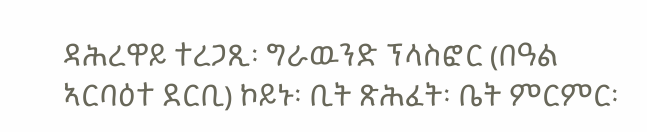ዳሕረዋይ ተረጋጺ፡ ግራዉንድ ፕላስፎር (በዓል ኣርባዕተ ደርቢ) ኮይኑ፡ ቢት ጽሕፈት፡ ቤት ምርምር፡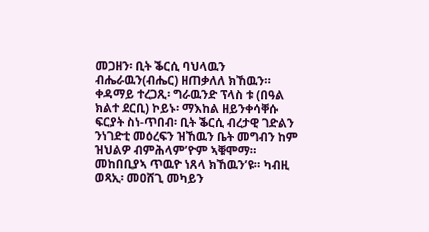መጋዘን፡ ቢት ቕርሲ ባህላዉን ብሔራዉን(ብሔር) ዘጠቃለለ ክኸዉን። ቀዳማይ ተረጋጺ፡ ግራዉንድ ፕላስ ቱ (በዓል ክልተ ደርቢ) ኮይኑ፡ ማእከል ዘይንቀሳቐሱ ፍርያት ስነ-ጥበብ፡ ቢት ቕርሲ ብረታዊ ገድልን ንነገድቲ መዕረፍን ዝኸዉን ቤት መግብን ከም ዝህልዎ ብምሕላም’ዮም ኣቑሞማ። መከበቢያኣ ጥዉዮ ነጸላ ክኸዉን’ዩ። ካብዚ ወጻኢ፡ መዐሸጊ መካይን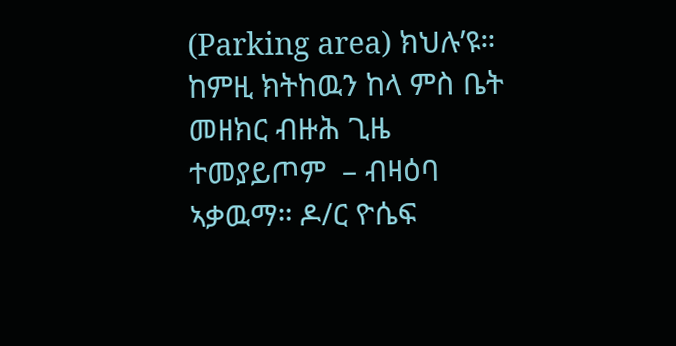(Parking area) ክህሉ’ዩ። ከምዚ ክትከዉን ከላ ምስ ቤት መዘክር ብዙሕ ጊዜ ተመያይጦም  – ብዛዕባ ኣቃዉማ። ዶ/ር ዮሴፍ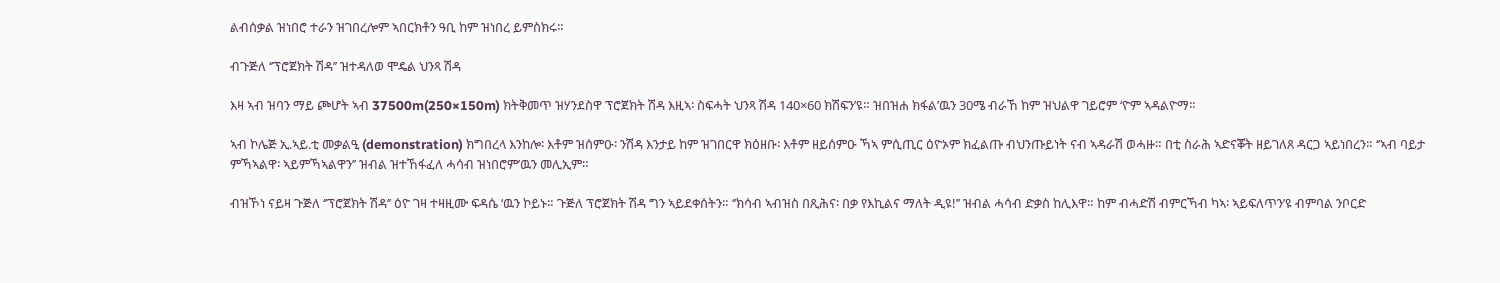ልብሰቃል ዝነበሮ ተራን ዝገበረሎም ኣበርክቶን ዓቢ ከም ዝነበረ ይምስክሩ።

ብጉጅለ ‘’ፕሮጀክት ሽዳ’’ ዝተዳለወ ሞዴል ህንጻ ሽዳ

እዛ ኣብ ዝባን ማይ ጮሆት ኣብ 37500m(250×150m) ክትቅመጥ ዝሃንደስዋ ፕሮጀክት ሽዳ እዚኣ፡ ስፍሓት ህንጻ ሽዳ 140×60 ክሽፍን’ዩ። ዝበዝሐ ክፋል’ዉን 30ሜ ብራኸ ከም ዝህልዋ ገይሮም ‘ዮም ኣዳልዮማ።

ኣብ ኮሌጅ ኢ.ኣይ.ቲ መቃልዒ (demonstration) ክግበረላ እንከሎ፡ እቶም ዝሰምዑ፡ ንሽዳ እንታይ ከም ዝገበርዋ ክዕዘቡ፡ እቶም ዘይሰምዑ ኻኣ ምሲጢር ዕዮኦም ክፈልጡ ብህንጡይነት ናብ ኣዳራሽ ወሓዙ። በቲ ስራሕ ኣድናቖት ዘይገለጸ ዳርጋ ኣይነበረን። ‘’ኣብ ባይታ ምኻኣልዋ፡ ኣይምኻኣልዋን’’ ዝብል ዝተኸፋፈለ ሓሳብ ዝነበሮም’ዉን መሊኢም።

ብዝኾነ ናይዛ ጉጅለ ‘’ፕሮጀክት ሽዳ’’ ዕዮ ገዛ ተዛዚሙ ፍዳሴ ‘ዉን ኮይኑ። ጉጅለ ፕሮጀክት ሽዳ ግን ኣይደቀሰትን። ‘’ክሳብ ኣብዝስ በጺሕና፡ በቃ የእኪልና ማለት ዲዩ!’’ ዝብል ሓሳብ ድቃስ ከሊእዋ። ከም ብሓድሽ ብምርኻብ ካኣ፡ ኣይፍለጥን’ዩ ብምባል ንቦርድ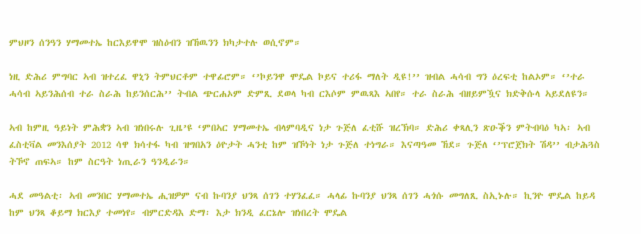ምህዞን ሰንዓን ሃማመተኤ ከርእይዋሞ ዝስዕብን ዝኸዉንን ክካታተሉ ወሲኖም።

ነዚ ድሕሪ ምግባር ኣብ ዝተረፈ ዋኒን ትምህርቶም ተዋፊሮም። ‘’ኮይንዋ ሞዴል ኮይና ተሪፋ ማለት ዲዩ!’’ ዝብል ሓሳብ ግን ዕረፍቲ ከልኦም። ‘’ተራ ሓሳብ ኣይንሕሰብ ተራ ስራሕ ከይንሰርሕ’’ ትብል ጭርሐኦም ድምጺ ደወላ ካብ ርእሶም ምዉጻእ ኣበየ። ተራ ስራሕ ብዘይምዃና ክድቅሱላ ኣይደለዩን።

ኣብ ከምዚ ዓይነት ምሕቋን ኣብ ዝነበሩሉ ጊዜ’ዩ ‘ምበኣር ሃማመተኤ ብላምባዲና ነታ ጉጅለ ፈቲሹ ዝረኽባ። ድሕሪ ቀጻሊን ጽዑቕን ምትብባዕ ካኣ፡ ኣብ ፈስቲቫል መንእሰያት 2012 ሳዋ ክሳተፋ ካብ ዝግበአን ዕዮታት ሓንቲ ከም ዝኾነት ነታ ጉጅለ ተነግራ። እናጣዓመ ኸደ። ጉጅለ ‘’ፕሮጀክት ሽዳ’’ ብታሕጓስ ትኾኖ ጠፍኣ። ከም ስርዓት ነጢራን ዓንዲራን።

ሓደ መዓልቲ፡ ኣብ መንበር ሃማመተኤ ሒዝዎም ናብ ኩባንያ ህንጻ ሰገን ተሃንፈፈ። ሓላፊ ኩባንያ ህንጻ ሰገን ሓጎሱ መግለጺ ስኢኑሉ። ኪንዮ ሞዴል ከይዳ ከም ህንጻ ቆይማ ክርእያ ተመነየ። ብምርድዳእ ድማ፡ እታ ክንዲ ፈርኔሎ ዝነበረት ሞዴል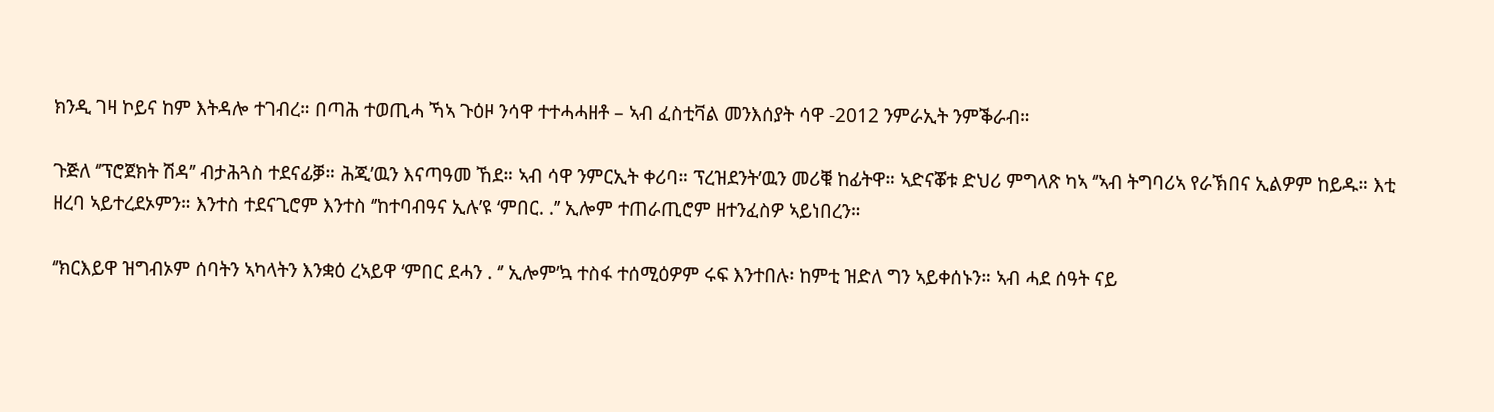ክንዲ ገዛ ኮይና ከም እትዳሎ ተገብረ። በጣሕ ተወጢሓ ኻኣ ጉዕዞ ንሳዋ ተተሓሓዘቶ – ኣብ ፈስቲቫል መንእሰያት ሳዋ -2012 ንምራኢት ንምቕራብ።

ጉጅለ ‘’ፕሮጀክት ሽዳ’’ ብታሕጓስ ተደናፊቓ። ሕጂ’ዉን እናጣዓመ ኸደ። ኣብ ሳዋ ንምርኢት ቀሪባ። ፕረዝደንት’ዉን መሪቑ ከፊትዋ። ኣድናቖቱ ድህሪ ምግላጽ ካኣ ‘’ኣብ ትግባሪኣ የራኽበና ኢልዎም ከይዱ። እቲ ዘረባ ኣይተረደኦምን። እንተስ ተደናጊሮም እንተስ ‘’ከተባብዓና ኢሉ’ዩ ‘ምበር. .’’ ኢሎም ተጠራጢሮም ዘተንፈስዎ ኣይነበረን።

‘’ክርእይዋ ዝግብኦም ሰባትን ኣካላትን እንቋዕ ረኣይዋ ‘ምበር ደሓን . ‘’ ኢሎም’ኳ ተስፋ ተሰሚዕዎም ሩፍ እንተበሉ፡ ከምቲ ዝድለ ግን ኣይቀሰኑን። ኣብ ሓደ ሰዓት ናይ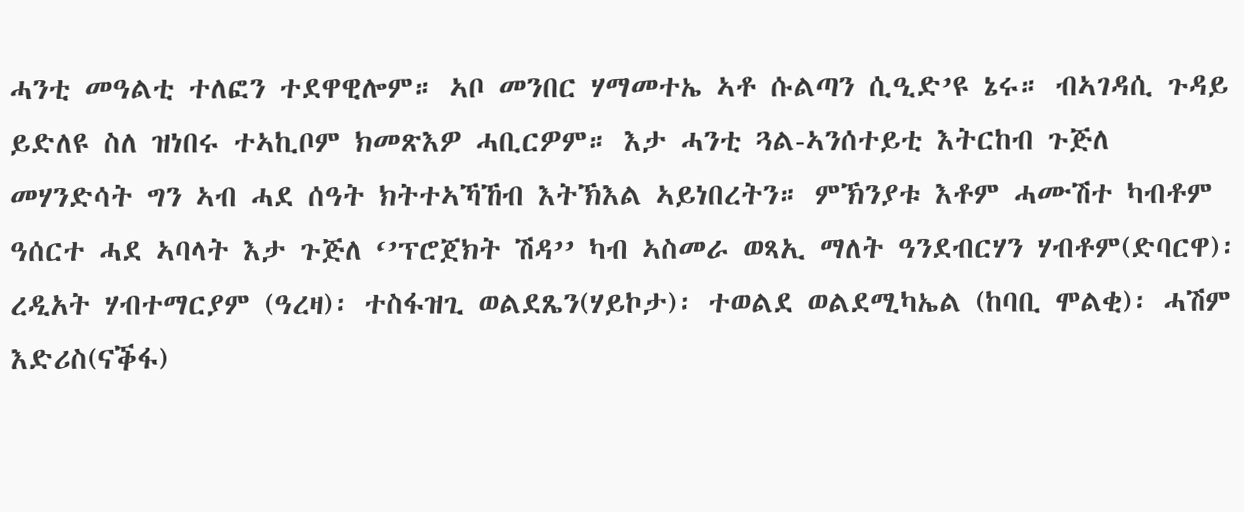ሓንቲ መዓልቲ ተለፎን ተደዋዊሎም። ኣቦ መንበር ሃማመተኤ ኣቶ ሱልጣን ሲዒድ’ዩ ኔሩ። ብኣገዳሲ ጉዳይ ይድለዩ ስለ ዝነበሩ ተኣኪቦም ክመጽእዎ ሓቢርዎም። እታ ሓንቲ ጓል-ኣንሰተይቲ እትርከብ ጉጅለ መሃንድሳት ግን ኣብ ሓደ ሰዓት ክትተኣኻኸብ እትኽእል ኣይነበረትን። ምኽንያቱ እቶም ሓሙሽተ ካብቶም ዓሰርተ ሓደ ኣባላት እታ ጉጅለ ‘’ፕሮጀክት ሽዳ’’ ካብ ኣስመራ ወጻኢ ማለት ዓንደብርሃን ሃብቶም(ድባርዋ)፡ ረዲአት ሃብተማርያም (ዓረዛ)፡ ተስፋዝጊ ወልደጼን(ሃይኮታ)፡ ተወልደ ወልደሚካኤል (ከባቢ ሞልቂ)፡ ሓሽም እድሪስ(ናቕፋ)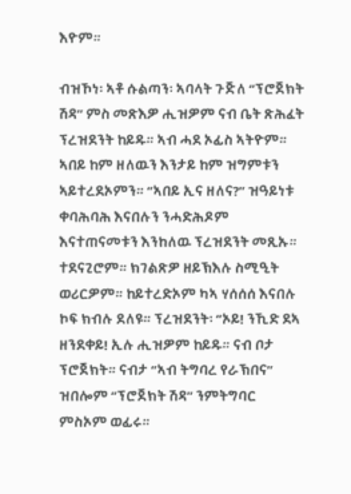እዮም።

ብዝኾነ፡ ኣቶ ሱልጣን፡ ኣባላት ጉጅለ ‘’ፕሮጀክት ሽዳ’’ ምስ መጽእዎ ሒዝዎም ናብ ቤት ጽሕፈት ፕረዝደንት ከይዱ። ኣብ ሓደ ኦፊስ ኣትዮም። ኣበይ ከም ዘለዉን እንታይ ከም ዝግምቱን ኣይተረደኦምን። ‘’ኣበይ ኢና ዘለና?’’ ዝዓይነቱ ቀባሕባሕ እናበሉን ንሓድሕዶም እናተጠናመቱን እንከለዉ ፕረዝደንት መጺኡ። ተደናጊሮም። ክገልጽዎ ዘይኽእሉ ስሚዒት ወሪርዎም። ከይተረድኦም ካኣ ሃሰሰሰ እናበሉ ኮፍ ክብሉ ደለዩ። ፕረዝደንት፡ ‘’ኦይ! ንኺድ ደኣ ዘንደቀይ! ኢሉ ሒዝዎም ከይዱ። ናብ ቦታ ፕሮጀክት። ናብታ ‘’ኣብ ትግባረ የራኽበና’’ ዝበሎም ‘’ፕሮጀክት ሽዳ’’ ንምትግባር ምስኦም ወፊሩ።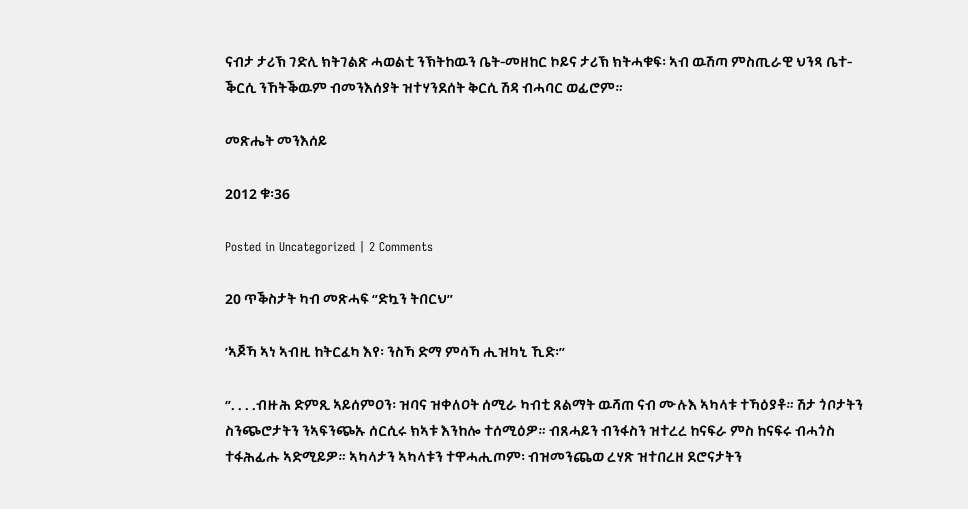ናብታ ታሪኽ ገድሊ ክትገልጽ ሓወልቲ ንኽትከዉን ቤት-መዘከር ኮይና ታሪኽ ክትሓቁፍ፡ ኣብ ዉሽጣ ምስጢራዊ ህንጻ ቤተ-ቕርሲ ንኸትቕዉም ብመንእሰያት ዝተሃንደሰት ቅርሲ ሽዳ ብሓባር ወፊሮም።

መጽሔት መንእሰይ

2012 ቁ፡36

Posted in Uncategorized | 2 Comments

20 ጥቕስታት ካብ መጽሓፍ ‘’ድኳን ትበርህ’’

’ኣጆኻ ኣነ ኣብዚ ከትርፈካ እየ፡ ንስኻ ድማ ምሳኻ ሒዝካኒ ኺድ፡’’

‘’. . . .ብዙሕ ድምጺ ኣይሰምዐን፡ ዝባና ዝቀለዐት ሰሚራ ካብቲ ጸልማት ዉሻጠ ናብ ሙሉእ ኣካላቱ ተኻዕያቶ። ሽታ ጎቦታትን ስንጭሮታትን ንኣፍንጭኡ ሰርሲሩ ክኣቱ እንከሎ ተሰሚዕዎ። ብጸሓይን ብንፋስን ዝተረረ ከናፍራ ምስ ከናፍሩ ብሓጎስ ተፋሕፊሑ ኣድሚይዎ። ኣካላታን ኣካላቱን ተዋሓሒጦም፡ ብዝመንጨወ ረሃጽ ዝተበረዘ ደሮናታትን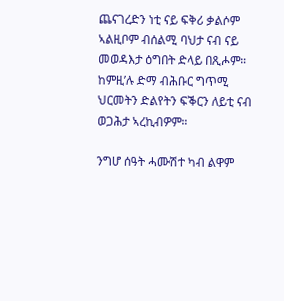ጨናገረድን ነቲ ናይ ፍቅሪ ቃልሶም ኣልዚቦም ብሰልሚ ባህታ ናብ ናይ መወዳእታ ዕግበት ድላይ በጺሖም። ከምዚ’ሉ ድማ ብሕቡር ግጥሚ ህርመትን ድልየትን ፍቕርን ለይቲ ናብ ወጋሕታ ኣረኪብዎም።

ንግሆ ሰዓት ሓሙሽተ ካብ ልዋም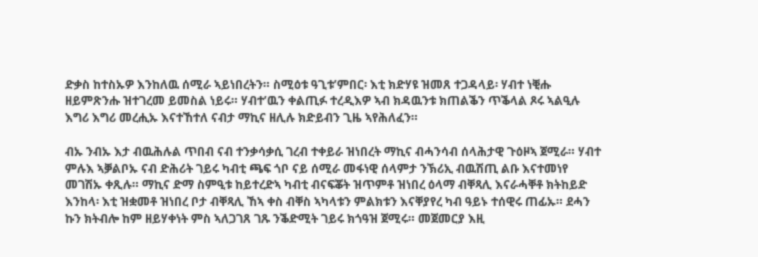ድቃስ ከተስኡዎ እንከለዉ ሰሚራ ኣይነበረትን። ስሚዕቱ ዓጊቱ’ምበር፡ እቲ ክድሃዩ ዝመጸ ተጋዳላይ፡ ሃብተ ነቒሑ ዘይምጽንሑ ዝተገረመ ይመስል ነይሩ። ሃብተ’ዉን ቀልጢፉ ተረዲእዎ ኣብ ክዳዉንቱ ክጠልቕን ጥቕላል ጾሩ ኣልዒሉ እግሪ እግሪ መረሒኡ እናተኸተለ ናብታ ማኪና ዘሊሉ ክድይብን ጊዜ ኣየሕለፈን።

ብኡ ንብኡ እታ ብዉሕሉል ጥበብ ናብ ተንቃሳቃሲ ገረብ ተቀይራ ዝነበረት ማኪና ብሓንሳብ ሰላሕታዊ ጉዕዞኣ ጀሚራ። ሃብተ ምሉእ ኣቓልቦኡ ናብ ድሕሪት ገይሩ ካብቲ ጫፍ ጎቦ ናይ ሰሚራ መፋነዊ ሰላምታ ንኽሪኢ ብዉሽጢ ልቡ እናተመነየ መገሽኡ ቀጺሉ። ማኪና ድማ ስምዒቱ ከይተረድኣ ካብቲ ብናፍቖት ዝጥምቶ ዝነበረ ዕላማ ብቐጻሊ እናራሓቐቶ ክትከይድ እንከላ፡ እቲ ዝቋመቶ ዝነበረ ቦታ ብቐጻሊ ኸኣ ቀስ ብቐስ ኣካላቱን ምልክቱን እናቐያየረ ካብ ዓይኑ ተሰዊሩ ጠፊኡ። ደሓን ኩን ክትብሎ ከም ዘይሃቀነት ምስ ኣለጋገጸ ገጹ ንቕድሚት ገይሩ ክጎዓዝ ጀሚሩ። መጀመርያ እዚ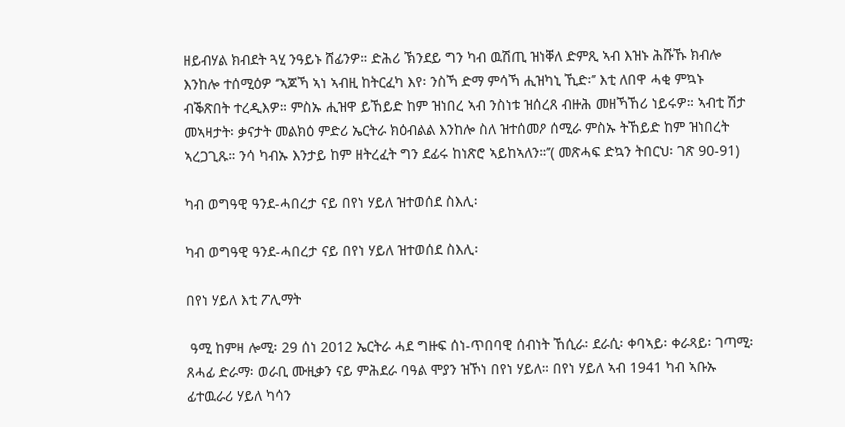ዘይብሃል ክብደት ጓሂ ንዓይኑ ሸፊንዎ። ድሕሪ ኽንደይ ግን ካብ ዉሽጢ ዝነቐለ ድምጺ ኣብ እዝኑ ሕሹኹ ክብሎ እንከሎ ተሰሚዕዎ ‘’ኣጆኻ ኣነ ኣብዚ ከትርፈካ እየ፡ ንስኻ ድማ ምሳኻ ሒዝካኒ ኺድ፡’’ እቲ ለበዋ ሓቂ ምኳኑ ብቕጽበት ተረዲእዎ። ምስኡ ሒዝዋ ይኸይድ ከም ዝነበረ ኣብ ንስነቱ ዝሰረጸ ብዙሕ መዘኻኸሪ ነይሩዎ። ኣብቲ ሽታ መኣዛታት፡ ቃናታት መልክዕ ምድሪ ኤርትራ ክዕብልል እንከሎ ስለ ዝተሰመዖ ሰሚራ ምስኡ ትኸይድ ከም ዝነበረት ኣረጋጊጹ። ንሳ ካብኡ እንታይ ከም ዘትረፈት ግን ደፊሩ ከነጽሮ ኣይከኣለን።’’( መጽሓፍ ድኳን ትበርህ፡ ገጽ 90-91)

ካብ ወግዓዊ ዓንደ-ሓበረታ ናይ በየነ ሃይለ ዝተወሰደ ስእሊ፡

ካብ ወግዓዊ ዓንደ-ሓበረታ ናይ በየነ ሃይለ ዝተወሰደ ስእሊ፡

በየነ ሃይለ እቲ ፖሊማት

 ዓሚ ከምዛ ሎሚ፡ 29 ሰነ 2012 ኤርትራ ሓደ ግዙፍ ሰነ-ጥበባዊ ሰብነት ኸሲራ፡ ደራሲ፡ ቀባኣይ፡ ቀራጻይ፡ ገጣሚ፡ ጸሓፊ ድራማ፡ ወራቢ ሙዚቃን ናይ ምሕደራ ባዓል ሞያን ዝኾነ በየነ ሃይለ። በየነ ሃይለ ኣብ 1941 ካብ ኣቡኡ ፊተዉራሪ ሃይለ ካሳን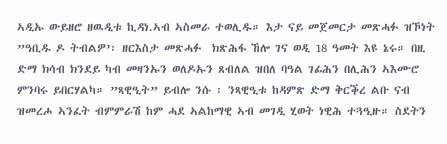ኣዲኡ ውይዘሮ ዘዉዲቱ ኪዳነ.ኣብ ኣስመራ ተወሊዱ። እታ ናይ መጀመርታ መጽሓፉ ዝኾነት ”ዓቢዱ ዶ ትብልዎ’፡ ዘርእስታ መጽሓፉ  ክጽሕፋ ኸሎ ገና ወዲ 18 ዓመት እዩ ኔሩ። በዚ ድማ ክሳብ ክንደይ ካብ መዛንኡን ወለዶኡን ጸብለል ዝበለ ባዓል ገፊሕን በሊሕን ኣእሙሮ ምንባሩ ይበርሃልካ። ”ጻዊዒት” ይብሎ ንሱ ፡ ንጻዊዒቱ ከዳምጽ ድማ ቅርቕረ ልቡ ናብ ዝመረሖ ኣንፈት ብምምራሽ ከም ሓደ ኣልከማዊ ኣብ መገዲ ሂወት ነዊሕ ተጓዒዙ። ስደትን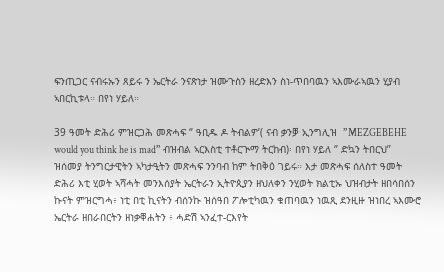ፍንጢጋር ናብሩኡን ጸይሩ ን ኤርትራ ንናጽነታ ዝሙጉስን ዘረድእን ስነ-ጥበባዉን ኣእሙራኣዉን ሂያብ ኣበርኪቱላ። በየነ ሃይለ።

39 ዓመት ድሕሪ ምዝርጋሕ መጽሓፍ ‘’ ዓቢዱ ዶ ትብልዎ’( ናብ ቃንቓ ኢንግሊዝ  ”MEZGEBEHE would you think he is mad” ብዝብል ኣርእስቲ ተቶርጒማ ትርከብ)፡ በየነ ሃይለ ‘’ ድኳን ትበርህ’’ ዝሰመያ ትንግርታዊትን ኣካታዒትን መጽሓፍ ንንባብ ከም ትበቅዕ ገይሩ። እታ መጽሓፍ ሰለስተ ዓመት ድሕሪ እቲ ሂወት ኣሻሓት መንእሰያት ኤርትራን ኢትዮጲያን ዘህለቀን ንሂወት ክልቲኡ ህዝብታት ዘበሳበሰን ኩናት ምዝርግሓ፥ ነቲ በቲ ኪናትን ብሰንኩ ዝሰዓበ ፖሎቲካዉን ቁጠባዉን ነዉጺ ደንዚዙ ዝነበረ ኣእሙሮ ኤርትራ ዘበራበርትን ዘነቃቐሐትን ፥ ሓድሽ ኣንፈተ-ርእየት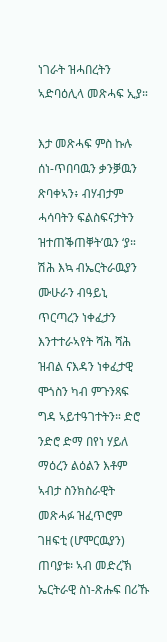ነገራት ዝሓበረትን ኣድባዕሊላ መጽሓፍ ኢያ።

እታ መጽሓፍ ምስ ኩሉ ሰነ-ጥበባዉን ቃንቓዉን ጽባቀኣን፥ ብሃብታም ሓሳባትን ፍልስፍናታትን ዝተጠቕጠቐት’ዉን ‘ያ። ሽሕ እኳ ብኤርትራዉያን ሙሁራን ብዓይኒ ጥርጣረን ነቀፈታን እንተተራኣየት ሻሕ ሻሕ ዝብል ናእዳን ነቀፈታዊ ሞጎስን ካብ ምጉንጻፍ ግዳ ኣይተዓገተትን። ድሮ ንድሮ ድማ በየነ ሃይለ ማዕረን ልዕልን እቶም ኣብታ ስንክስራዊት መጽሓፉ ዝፈጥሮም ገዘፍቲ (ሆሞርዉያን) ጠባያቱ፡ ኣብ መድረኽ ኤርትራዊ ስነ-ጽሑፍ በሪኹ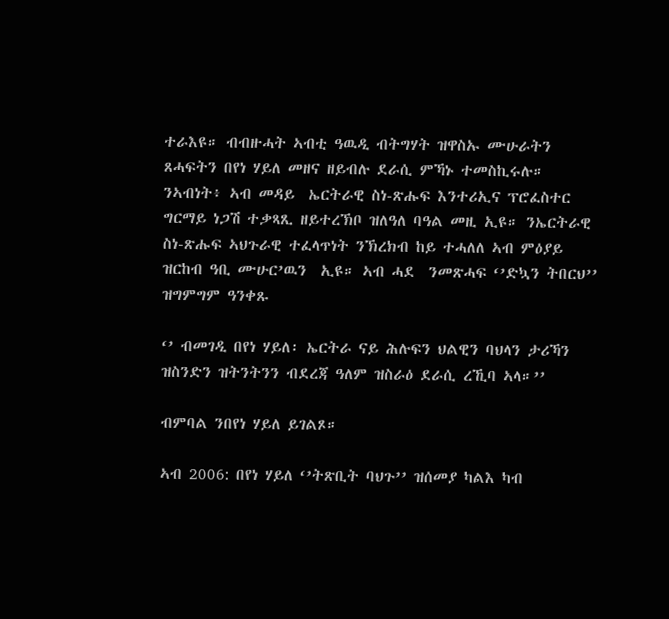ተራእዩ። ብብዙሓት ኣብቲ ዓዉዲ ብትግሃት ዝዋስኡ ሙሁራትን ጸሓፍትን በየነ ሃይለ መዘና ዘይብሉ ደራሲ ምኻኑ ተመስኪሩሉ። ንኣብነት፥ ኣብ መዳይ  ኤርትራዊ ስነ-ጽሑፍ እንተሪኢና ፕሮፈስተር ግርማይ ነጋሽ ተቃጻጺ ዘይተረኽቦ ዝለዓለ ባዓል መዚ ኢዩ። ንኤርትራዊ ስነ-ጽሑፍ ኣህጉራዊ ተፈላጥነት ንኽረክብ ከይ ተሓለለ ኣብ ምዕያይ ዝርከብ ዓቢ ሙሁር’ዉን  ኢዩ። ኣብ ሓደ  ንመጽሓፍ ‘’ድኳን ትበርህ’’ ዝግምግም ዓንቀጹ

‘’ ብመገዲ በየነ ሃይለ፡ ኤርትራ ናይ ሕሉፍን ህልዊን ባህላን ታሪኻን ዝስንድን ዝትንትንን ብደረጃ ዓለም ዝስራዕ ደራሲ ረኺባ ኣላ።’’

ብምባል ንበየነ ሃይለ ይገልጾ።

ኣብ 2006: በየነ ሃይለ ‘’ትጽቢት ባህጉ’’ ዝሰመያ ካልእ ካብ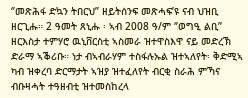‘’መጽሕፋ ድኳን ትበርህ’’ ዘይትሰንፍ መጽሓፍ’ዩ ናብ ህዝቢ ዘርጊሑ። 2 ዓመት ጸኒሑ ፡ ኣብ 2008 ዓ/ም ‘’ወግዒ ልቢ’’ ዘርእስታ ተምሃሮ ዉኒቨርስቲ ኣስመራ ዝተዋስእዋ ናይ መድረኽ ድራማ ኣቕሪቡ። ነታ ብኣብራሃም ተስፋሉኡል ዝተኣለየት፡ ቅድሚኣ ካብ ዝቀረባ ድርማታት ኣዝያ ዝተፈለየት ብርቂ ስራሕ ምኻና ብቡዛሓት ተዓዘብቲ ዝተመስከረላ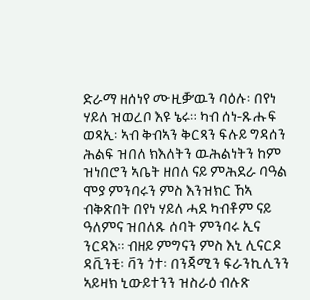ድራማ ዘሰነየ ሙዚቓ’ዉን ባዕሉ፡ በየነ ሃይለ ዝወረቦ እዩ ኔሩ። ካብ ሰነ-ጹሑፍ ወጻኢ፡ ኣብ ቅብኣን ቅርጻን ፍሉይ ግዳሰን ሕልፍ ዝበለ ክእለትን ዉሕልነትን ከም ዝነበሮን ኣቤት ዘበለ ናይ ምሕደራ ባዓል ሞያ ምንባሩን ምስ እንዝክር ኸኣ ብቅጽበት በየነ ሃይለ ሓደ ካብቶም ናይ ዓለምና ዝበለጹ ሰባት ምንባሩ ኢና ንርዳእ። ብዘይ ምግናን ምስ እኒ ሊናርዶ ዳቪንቺ፡ ቫን ጎተ፡ በንጃሚን ፍራንኪሊንን ኣይዛክ ኒውይተንን ዝስራዕ ብሉጽ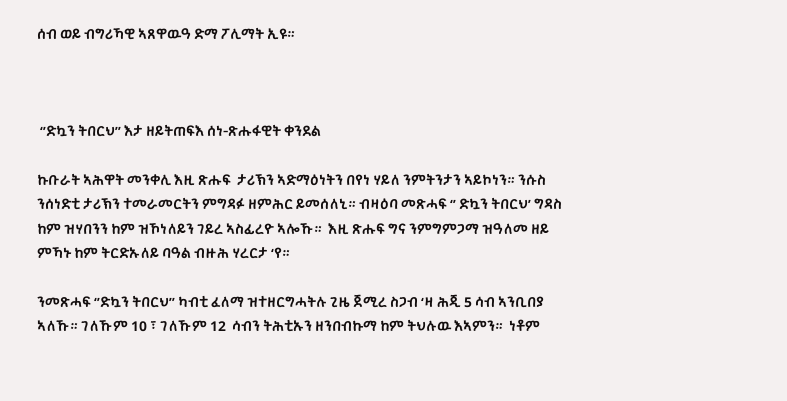ሰብ ወይ ብግሪኻዊ ኣጸዋዉዓ ድማ ፖሊማት ኢዩ።



 ‘’ድኳን ትበርህ’’ እታ ዘይትጠፍእ ሰነ-ጽሑፋዊት ቀንደል

ኩቡራት ኣሕዋት መንቀሊ እዚ ጽሑፍ  ታሪኽን ኣድማዕነትን በየነ ሃይለ ንምትንታን ኣይኮነን። ንሱስ ንሰነድቲ ታሪኽን ተመራመርትን ምግዳፉ ዘምሕር ይመሰለኒ። ብዛዕባ መጽሓፍ ‘’ ድኳን ትበርህ’ ግዳስ ከም ዝሃበንን ከም ዝኾነለይን ገይረ ኣስፊረዮ ኣሎኹ።  እዚ ጽሑፍ ግና ንምግምጋማ ዝዓለመ ዘይ ምኻኑ ከም ትርድኡለይ ባዓል ብዙሕ ሃረርታ ‘የ።

ንመጽሓፍ ‘’ድኳን ትበርህ’’ ካብቲ ፈለማ ዝተዘርግሓትሉ ጊዜ ጀሚረ ስጋብ ‘ዛ ሕጂ 5 ሳብ ኣንቢበያ ኣለኹ። ገለኹም 10 ፣ ገለኹም 12  ሳብን ትሕቲኡን ዘንበብኩማ ከም ትህሉዉ እኣምን።  ነቶም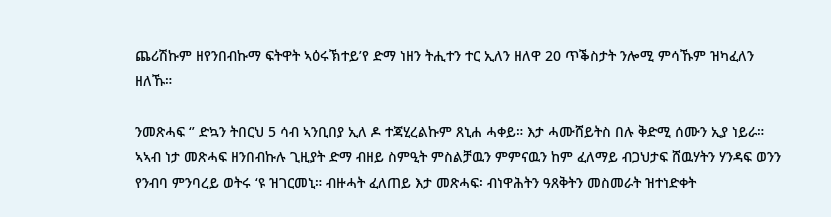ጨሪሽኩም ዘየንበብኩማ ፍትዋት ኣዕሩኽተይ’የ ድማ ነዘን ትሒተን ተር ኢለን ዘለዋ 20 ጥቕስታት ንሎሚ ምሳኹም ዝካፈለን ዘለኹ።

ንመጽሓፍ ‘’ ድኳን ትበርህ 5 ሳብ ኣንቢበያ ኢለ ዶ ተጃሂረልኩም ጸኒሐ ሓቀይ። እታ ሓሙሸይትስ በሉ ቅድሚ ሰሙን ኢያ ነይራ። ኣኣብ ነታ መጽሓፍ ዘንበብኩሉ ጊዚያት ድማ ብዘይ ስምዒት ምስልቻዉን ምምናዉን ከም ፈለማይ ብጋህታፍ ሸዉሃትን ሃንዳፍ ወንን የንብባ ምንባረይ ወትሩ ‘ዩ ዝገርመኒ። ብዙሓት ፈለጠይ እታ መጽሓፍ፡ ብነዋሕትን ዓጸቅትን መስመራት ዝተነድቀት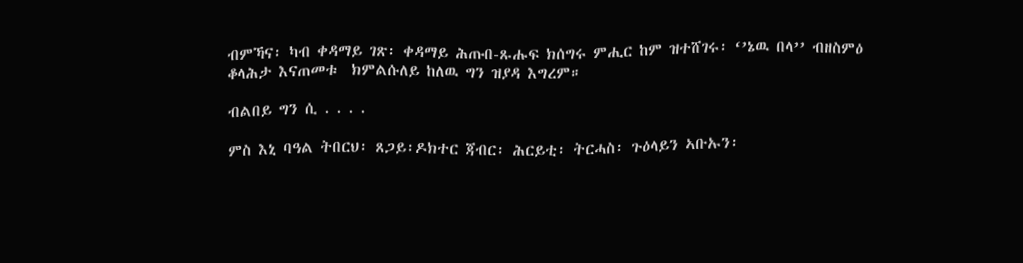ብምኻና፡ ካብ ቀዳማይ ገጽ፡ ቀዳማይ ሕጡበ-ጹሑፍ ክሰግሩ ምሒር ከም ዝተሸገሩ፡ ‘’ኔዉ በላ’’ ብዘስምዕ ቆላሕታ እናጠመቱ  ክምልሱለይ ከለዉ ግን ዝያዳ እግረም።

ብልበይ ግን ሲ . . . .

ምስ እኒ ባዓል ትበርህ፡ ጸጋይ፡ዶክተር ጃብር፡ ሕርይቲ፡ ትርሓስ፡ ጉዕላይን ኣቡኡን፡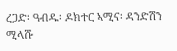ረጋድ፡ ዓብዱ፡ ዶክተር ኣሚና፡ ዳንድሽን ሚላሹ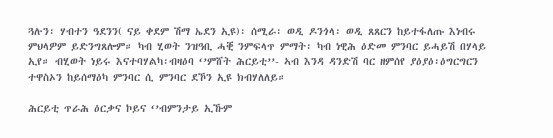ጓሉን፡ ሃብተን ዓደንን( ናይ ቀደም ሽማ ኤደን ኢዩ)፡ ሰሚራ፡ ወዲ ዶንጎላ፡ ወዲ ጸጸርን ከይተፋለጡ እነብሩ ምህላዎም ይድንግጸሎም። ካብ ሂወት ንዝዓቢ ሓቒ ንምፍላጥ ምማት፡ ካብ ነዊሕ ዕድመ ምንባር ይሓይሽ በሃላይ ኢየ። ብሂወት ነይሩ እናተባሃልካ፡ብዛዕባ ‘’ምሸት ሕርይቲ’’- ኣብ እንዳ ዳንድሽ ባር ዘምሰየ ያዕያዕ፡ዕግርግርን ተዋስኦን ከይሰማዕካ ምንባር ሲ ምንባር ደኾን ኢዩ ክብሃለለይ።

ሕርይቲ ጥራሕ ዕርቃና ኮይና ‘’ብምንታይ ኢኹም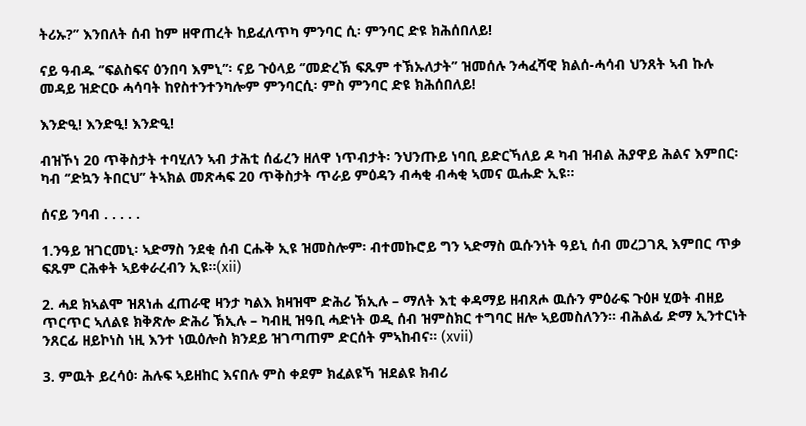ትሪኡ?’’ እንበለት ሰብ ከም ዘዋጠረት ከይፈለጥካ ምንባር ሲ፡ ምንባር ድዩ ክሕሰበለይ!

ናይ ዓብዱ ‘’ፍልስፍና ዕንበባ እምኒ’’፡ ናይ ጉዕላይ ‘’መድረኽ ፍጹም ተኽኡለታት’’ ዝመሰሉ ንሓፈሻዊ ክልሰ-ሓሳብ ህንጸት ኣብ ኩሉ መዳይ ዝድርዑ ሓሳባት ከየስተንተንካሎም ምንባርሲ፡ ምስ ምንባር ድዩ ክሕሰበለይ!

እንድዒ! እንድዒ! እንድዒ!

ብዝኾነ 20 ጥቅስታት ተባሂለን ኣብ ታሕቲ ሰፊረን ዘለዋ ነጥብታት፡ ንህንጡይ ነባቢ ይድርኻለይ ዶ ካብ ዝብል ሕያዋይ ሕልና እምበር፡ ካብ ‘’ድኳን ትበርህ’’ ትኣክል መጽሓፍ 20 ጥቅስታት ጥራይ ምዕዳን ብሓቂ ብሓቂ ኣመና ዉሑድ ኢዩ።

ሰናይ ንባብ . . . . .

1.ንዓይ ዝገርመኒ፡ ኣድማስ ንደቂ ሰብ ርሑቅ ኢዩ ዝመስሎም፡ ብተመኩሮይ ግን ኣድማስ ዉሱንነት ዓይኒ ሰብ መረጋገጺ እምበር ጥቃ ፍጹም ርሕቀት ኣይቀራረብን ኢዩ።(xii)

2. ሓደ ክኣልሞ ዝጸነሐ ፈጠራዊ ዛንታ ካልእ ክዛዝሞ ድሕሪ ኽኢሉ – ማለት እቲ ቀዳማይ ዘብጸሖ ዉሱን ምዕራፍ ጉዕዞ ሂወት ብዘይ ጥርጥር ኣለልዩ ክቅጽሎ ድሕሪ ኽኢሉ – ካብዚ ዝዓቢ ሓድነት ወዲ ሰብ ዝምስክር ተግባር ዘሎ ኣይመስለንን። ብሕልፊ ድማ ኢንተርነት ንጸርፊ ዘይኮነስ ነዚ እንተ ነዉዕሎስ ክንደይ ዝገጣጠም ድርሰት ምኣከብና። (xvii)

3. ምዉት ይረሳዕ፡ ሕሉፍ ኣይዘከር እናበሉ ምስ ቀደም ክፈልዩኻ ዝደልዩ ክብሪ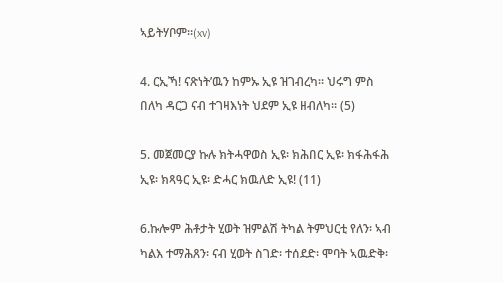ኣይትሃቦም።(xv)

4. ርኢኻ! ናጽነት’ዉን ከምኡ ኢዩ ዝገብረካ። ህሩግ ምስ በለካ ዳርጋ ናብ ተገዛእነት ህደም ኢዩ ዘብለካ። (5)

5. መጀመርያ ኩሉ ክትሓዋወስ ኢዩ፡ ክሕበር ኢዩ፡ ክፋሕፋሕ ኢዩ፡ ክጻዓር ኢዩ፡ ድሓር ክዉለድ ኢዩ! (11)

6.ኩሎም ሕቶታት ሂወት ዝምልሽ ትካል ትምህርቲ የለን፡ ኣብ ካልእ ተማሕጸን፡ ናብ ሂወት ስገድ፡ ተሰደድ፡ ሞባት ኣዉድቅ፡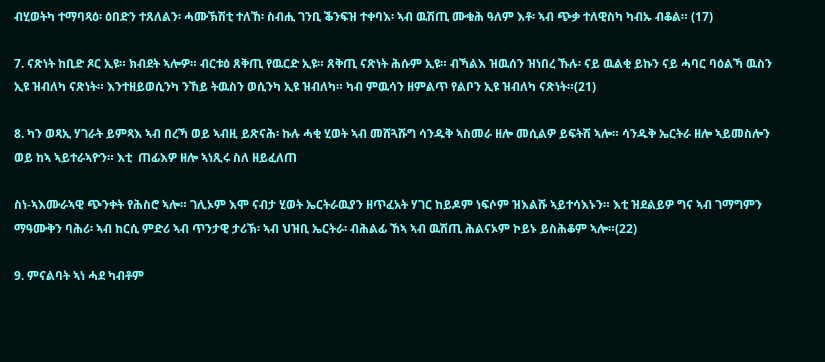ብሂወትካ ተማባጻዕ፡ ዕበድን ተጸለልን፡ ሓሙኽሽቲ ተለኸ፡ ስብሒ ገንቢ ቕንፍዝ ተቀባእ፡ ኣብ ዉሽጢ ሙቁሕ ዓለም እቶ፡ ኣብ ጭቃ ተለዊስካ ካብኡ ብቆል። (17)

7. ናጽነት ከቢድ ጾር ኢዩ። ክብደት ኣሎዎ። ብርቱዕ ጸቅጢ የዉርድ ኢዩ። ጸቅጢ ናጽነት ሕሱም ኢዩ። ብኻልእ ዝዉሰን ዝነበረ ኹሉ፡ ናይ ዉልቂ ይኩን ናይ ሓባር ባዕልኻ ዉስን ኢዩ ዝብለካ ናጽነት። እንተዘይወሲንካ ንኸይ ትዉስን ወሲንካ ኢዩ ዝብለካ። ካብ ምዉሳን ዘምልጥ የልቦን ኢዩ ዝብለካ ናጽነት።(21)

8. ካን ወጻኢ ሃገራት ይምጻእ ኣብ በረኻ ወይ ኣብዚ ይጽናሕ፡ ኩሉ ሓቂ ሂወት ኣብ መሸጓሹግ ሳንዱቅ ኣስመራ ዘሎ መሲልዎ ይፍትሽ ኣሎ። ሳንዱቅ ኤርትራ ዘሎ ኣይመስሎን ወይ ከኣ ኣይተራኣዮን። እቲ  ጠፊእዎ ዘሎ ኣነጺሩ ስለ ዘይፈለጠ

ስነ-ኣእሙራኣዊ ጭንቀት የሕስሮ ኣሎ። ገሊኦም እሞ ናብታ ሂወት ኤርትራዉያን ዘጥፈአት ሃገር ከይዶም ነፍሶም ዝእልሹ ኣይተሳእኑን። እቲ ዝደልይዎ ግና ኣብ ገማግምን ማዓሙቅን ባሕሪ፡ ኣብ ከርሲ ምድሪ ኣብ ጥንታዊ ታሪኽ፡ ኣብ ህዝቢ ኤርትራ፡ ብሕልፊ ኸኣ ኣብ ዉሽጢ ሕልናኦም ኮይኑ ይስሕቆም ኣሎ።(22)

9. ምናልባት ኣነ ሓደ ካብቶም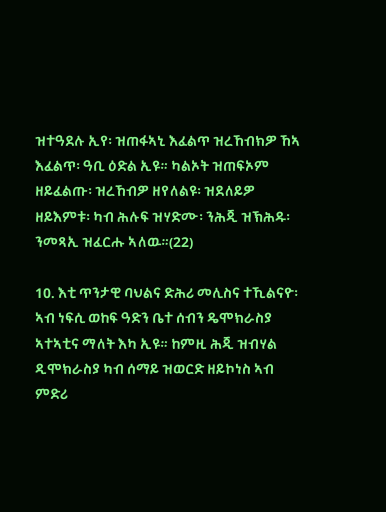ዝተዓደሉ ኢየ፡ ዝጠፋኣኒ እፈልጥ ዝረኸብክዎ ኸኣ እፈልጥ፡ ዓቢ ዕድል ኢዩ። ካልኦት ዝጠፍኦም ዘይፈልጡ፡ ዝረኸብዎ ዘየለልዩ፡ ዝደለይዎ ዘይእምቱ፡ ካብ ሕሉፍ ዝሃድሙ፡ ንሕጂ ዝኽሕዱ፡ ንመጻኢ ዝፈርሑ ኣለዉ።(22)

10. እቲ ጥንታዊ ባህልና ድሕሪ መሊስና ተኺልናዮ፡ ኣብ ነፍሲ ወከፍ ዓድን ቤተ ሰብን ዴሞክራስያ ኣተኣቲና ማለት እካ ኢዩ። ከምዚ ሕጂ ዝብሃል ዲሞክራስያ ካብ ሰማይ ዝወርድ ዘይኮነስ ኣብ ምድሪ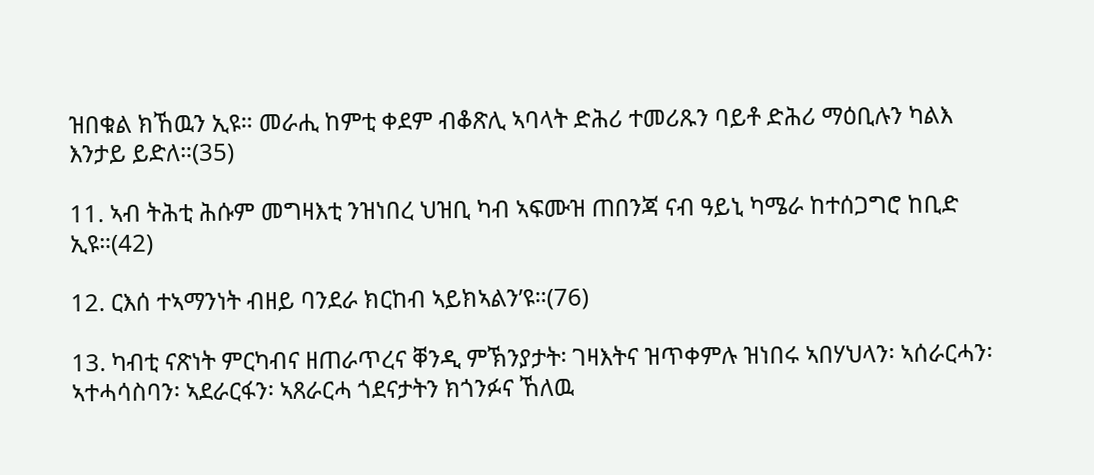ዝበቁል ክኸዉን ኢዩ። መራሒ ከምቲ ቀደም ብቆጽሊ ኣባላት ድሕሪ ተመሪጹን ባይቶ ድሕሪ ማዕቢሉን ካልእ እንታይ ይድለ።(35)

11. ኣብ ትሕቲ ሕሱም መግዛእቲ ንዝነበረ ህዝቢ ካብ ኣፍሙዝ ጠበንጃ ናብ ዓይኒ ካሜራ ከተሰጋግሮ ከቢድ ኢዩ።(42)

12. ርእሰ ተኣማንነት ብዘይ ባንደራ ክርከብ ኣይክኣልን’ዩ።(76)

13. ካብቲ ናጽነት ምርካብና ዘጠራጥረና ቐንዲ ምኽንያታት፡ ገዛእትና ዝጥቀምሉ ዝነበሩ ኣበሃህላን፡ ኣሰራርሓን፡ ኣተሓሳስባን፡ ኣደራርፋን፡ ኣጸራርሓ ጎደናታትን ክጎንፉና ኸለዉ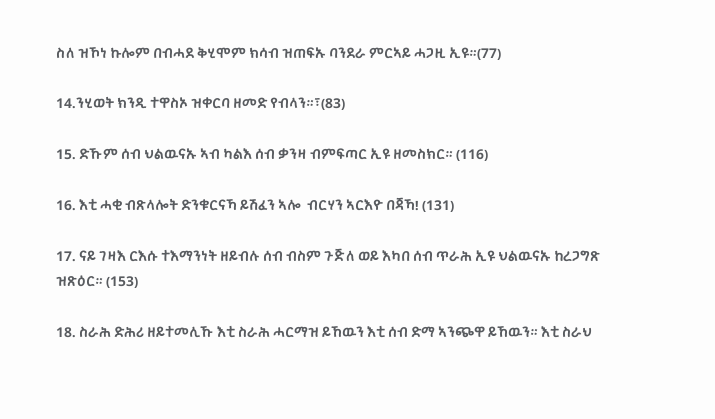ስለ ዝኾነ ኩሎም በብሓደ ቅሂሞም ክሳብ ዝጠፍኡ ባንደራ ምርኣይ ሓጋዚ ኢዩ።(77)

14.ንሂወት ክንዲ ተዋስኦ ዝቀርባ ዘመድ የብላን።፣(83)

15. ድኹም ሰብ ህልዉናኡ ኣብ ካልእ ሰብ ቃንዛ ብምፍጣር ኢዩ ዘመስክር። (116)

16. እቲ ሓቂ ብጽላሎት ድንቁርናኻ ይሽፈን ኣሎ  ብርሃን ኣርእዮ በጃኻ! (131)

17. ናይ ገዛእ ርእሱ ተእማንነት ዘይብሉ ሰብ ብስም ጉጅለ ወይ እካበ ሰብ ጥራሕ ኢዩ ህልዉናኡ ከረጋግጽ ዝጽዕር። (153)

18. ስራሕ ድሕሪ ዘይተመሊኹ እቲ ስራሕ ሓርማዝ ይኸዉን እቲ ሰብ ድማ ኣንጭዋ ይኸዉን። እቲ ስራህ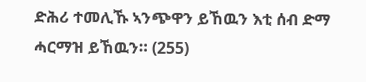ድሕሪ ተመሊኹ ኣንጭዋን ይኸዉን እቲ ሰብ ድማ ሓርማዝ ይኸዉን። (255)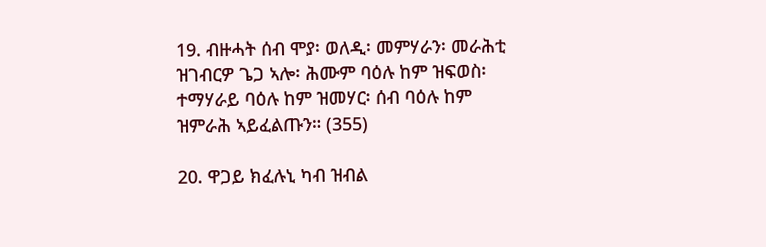19. ብዙሓት ሰብ ሞያ፡ ወለዲ፡ መምሃራን፡ መራሕቲ ዝገብርዎ ጌጋ ኣሎ፡ ሕሙም ባዕሉ ከም ዝፍወስ፡ ተማሃራይ ባዕሉ ከም ዝመሃር፡ ሰብ ባዕሉ ከም ዝምራሕ ኣይፈልጡን። (355)

20. ዋጋይ ክፈሉኒ ካብ ዝብል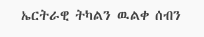ኤርትራዊ ትካልን ዉልቀ ሰብን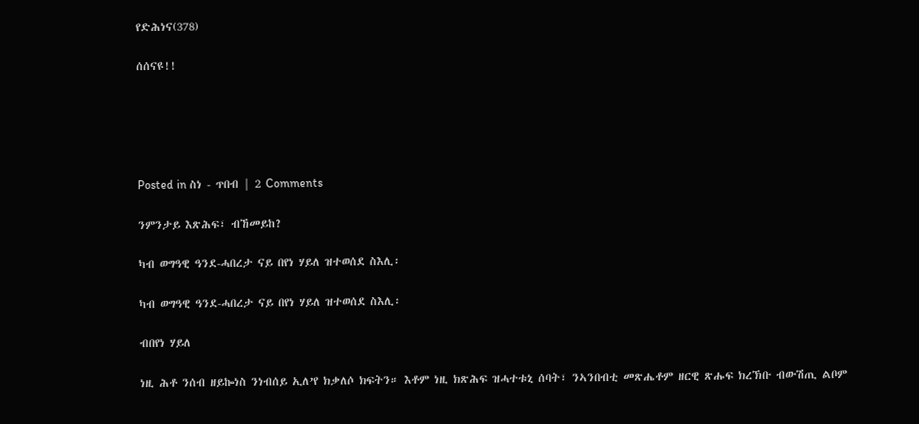የድሕነና(378)

ሰሰናዩ!!





Posted in ስነ - ጥበብ | 2 Comments

ንምንታይ እጽሕፍ፣ ብኸመይከ?

ካብ ወግዓዊ ዓንደ-ሓበረታ ናይ በየነ ሃይለ ዝተወሰደ ስእሊ፡

ካብ ወግዓዊ ዓንደ-ሓበረታ ናይ በየነ ሃይለ ዝተወሰደ ስእሊ፡

ብበየነ ሃይለ

ነዚ ሕቶ ንሰብ ዘይኰነስ ንነብሰይ ኢለ’የ ክቃለሶ ክፍትን። እቶም ነዚ ክጽሕፍ ዝሓተቱኒ ሰባት፣ ንኣንበብቲ መጽሔቶም ዘርዊ ጽሑፍ ክረኽቡ ብውሽጢ ልቦም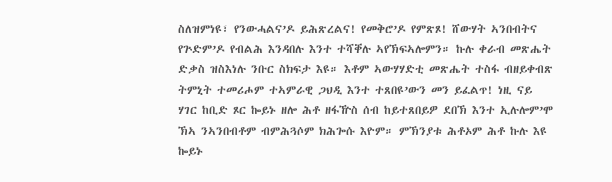ስለዝምነዩ፣ የንውሓልና’ዶ ይሕጽረልና! የመቅሮ’ዶ የምጽጾ! ሸውሃት ኣንበብትና የጕድም’ዶ የብልሕ እንዳበሉ እንተ ተሻቐሉ ኣየኽፍኣሎምን። ኩሉ ቀራብ መጽሔት ድቃስ ዝስእነሉ ንቡር ስክፍታ እዩ። እቶም ኣውሃሃድቲ መጽሔት ተስፋ ብዘይቀብጽ ትምኒት ተመሪሖም ተኣምራዊ ጋህዲ እንተ ተጸበዩ’ውን መን ይፈልጥ! ነዚ ናይ ሃገር ከቢድ ጾር ኰይኑ ዘሎ ሕቶ ዘፋዅስ ሰብ ከይተጸበይዎ ደበኽ እንተ ኢሉሎም’ሞ ኽኣ ንኣንበብቶም ብምሕጓሶም ክሕጐሱ እዮም። ምኽንያቱ ሕቶኦም ሕቶ ኩሉ እዩ ኰይኑ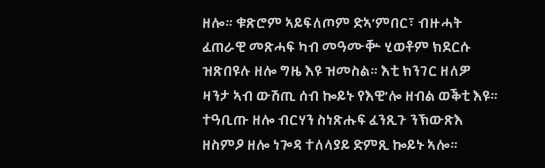ዘሎ። ቁጽሮም ኣይፍለጦም ድኣ’ምበር፣ ብዙሓት ፈጠራዊ መጽሓፍ ካብ መዓሙቝ ሂወቶም ክደርሱ ዝጽበዩሉ ዘሎ ግዜ እዩ ዝመስል። እቲ ክንገር ዘለዎ ዛንታ ኣብ ውሽጢ ሰብ ኰይኑ የእዊ’ሎ ዘብል ወቕቲ እዩ። ተዓቢጡ ዘሎ ብርሃን ስነጽሑፍ ፈንጺጉ ንኽውጽእ ዘስምዖ ዘሎ ነጐዳ ተለላያይ ድምጺ ኰይኑ ኣሎ።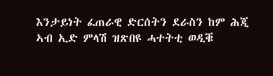እንታይነት ፈጠራዊ ድርሰትን ደራስን ከም ሕጂ ኣብ ኢድ ምላሽ ዝጽበዩ ሓተትቲ ወዲቑ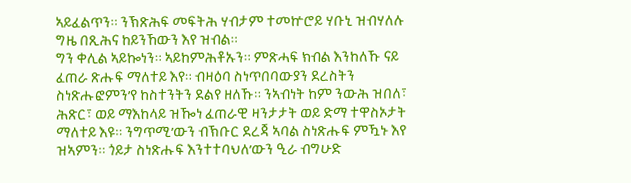ኣይፈልጥን። ንኽጽሕፍ መፍትሕ ሃብታም ተመኵሮይ ሃቡኒ ዝብሃለሉ ግዜ በጺሕና ከይንኸውን እየ ዝብል።
ግን ቀሊል ኣይኰነን። ኣይከምሕቶኡን። ምጽሓፍ ክብል እንከለኹ ናይ ፈጠራ ጽሑፍ ማለተይ እየ። ብዛዕባ ስነጥበባውያን ደረስትን ስነጽሑፎምን’የ ከስተንትን ደልየ ዘለኹ። ንኣብነት ከም ንውሕ ዝበለ፣ ሕጽር፣ ወይ ማእከላይ ዝዀነ ፈጠራዊ ዛንታታት ወይ ድማ ተዋስኦታት ማለተይ እዩ። ንግጥሚ’ውን ብኽቡር ደረጃ ኣባል ስነጽሑፍ ምዃኑ እየ ዝኣምን። ጎይታ ስነጽሑፍ እንተተባህለ’ውን ዒራ ብግሁድ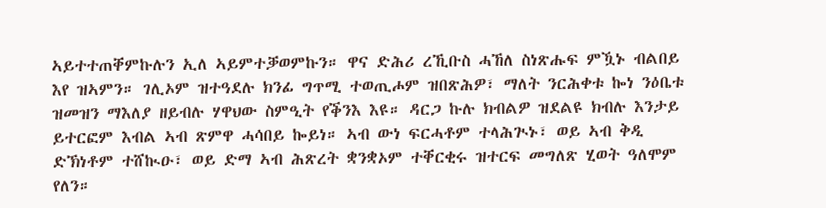ኣይተተጠቐምኩሉን ኢለ ኣይምተቓወምኩን። ዋና ድሕሪ ረኺቡስ ሓኸለ ስነጽሑፍ ምዃኑ ብልበይ እየ ዝኣምን። ገሊኦም ዝተዓደሉ ክንፊ ግጥሚ ተወጢሖም ዝበጽሕዎ፣ ማለት ንርሕቀቱ ኰነ ንዕቤቱ ዝመዝን ማእለያ ዘይብሉ ሃዋህው ስምዒት የቕንእ እዩ። ዳርጋ ኩሉ ክብልዎ ዝደልዩ ክብሉ እንታይ ይተርፎም እብል ኣብ ጽምዋ ሓሳበይ ኰይነ። ኣብ ውነ ፍርሓቶም ተላሕጒኑ፣ ወይ ኣብ ቅዲ ድኽነቶም ተሸኲዑ፣ ወይ ድማ ኣብ ሕጽረት ቋንቋኦም ተቐርቂሩ ዝተርፍ መግለጽ ሂወት ዓለሞም የለን።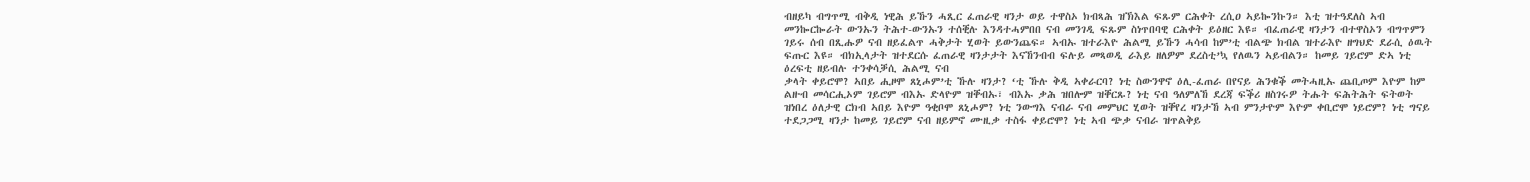ብዘይካ ብግጥሚ ብቅዲ ነዊሕ ይኹን ሓጺር ፈጠራዊ ዛንታ ወይ ተዋስኦ ክብጻሕ ዝኽእል ፍጹም ርሕቀት ረሲዐ ኣይኰንኩን። እቲ ዝተዓደለስ ኣብ መንኰርኰራት ውንኡን ትሕተ-ውንኡን ተሰቒሉ እንዳተሓምበበ ናብ መንገዲ ፍጹም ስነጥበባዊ ርሕቀት ይዕዘር እዩ። ብፈጠራዊ ዛንታን ብተዋስኦን ብግጥምን ገይሩ ሰብ በጺሑዎ ናብ ዘይፈልጥ ሓቅታት ሂወት ይውንጨፍ። ኣብኡ ዝተራእዮ ሕልሚ ይኹን ሓሳብ ከም’ቲ ብልጭ ክብል ዝተራእዮ ዘግህድ ደራሲ ዕዉት ፍጡር እዩ። ብክኢላታት ዝተደርሱ ፈጠራዊ ዛንታታት እናኸንብብ ፍሉይ መጻወዲ ራእይ ዘለዎም ደረስቲ’ኳ የለዉን ኣይብልን። ከመይ ገይሮም ድኣ ነቲ ዕረፍቲ ዘይብሉ ተንቀሳቓሲ ሕልሚ ናብ
ቃላት ቀይሮሞ? ኣበይ ሒዞሞ ጸኒሖም’ቲ ኹሉ ዛንታ? ‘ቲ ኹሉ ቅዲ ኣቀራርባ? ነቲ ስውንዋኖ ዕሊ-ፈጠራ በየናይ ሕንቁቕ መትሓዚኡ ጨቢጦም እዮም ከም ልዙብ መሳርሒኦም ገይሮም ብእኡ ድላዮም ዝቐብኡ፣ ብእኡ ቃሕ ዝበሎም ዝቐርጹ? ነቲ ናብ ዓለምለኸ ደረጃ ፍቕሪ ዘስገሩዎ ትሑት ፍሕትሕት ፍትወት ዝነበረ ዕለታዊ ርክብ ኣበይ እዮም ዓቂቦሞ ጸኒሖም? ነቲ ንውግእ ናብራ ናብ መምህር ሂወት ዝቐየረ ዛንታኸ ኣብ ምንታዮም እዮም ቀቢሮሞ ነይሮም? ነቲ ግናይ ተደጋጋሚ ዛንታ ከመይ ገይሮም ናብ ዘይምኖ ሙዚቃ ተስፋ ቀይሮሞ? ነቲ ኣብ ጭቃ ናብራ ዝጥልቅይ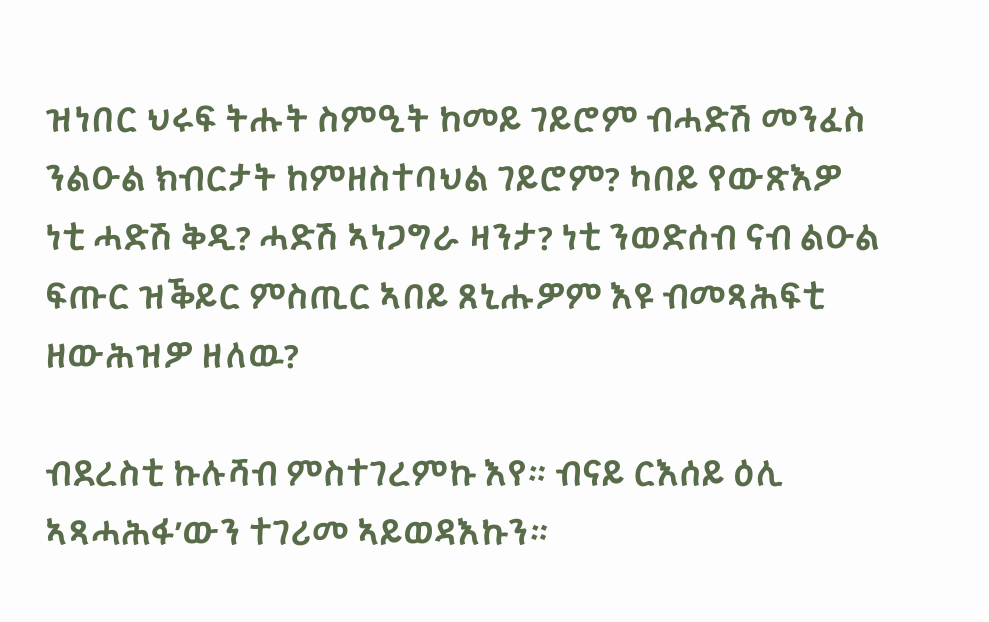ዝነበር ህሩፍ ትሑት ስምዒት ከመይ ገይሮም ብሓድሽ መንፈስ ንልዑል ክብርታት ከምዘስተባህል ገይሮም? ካበይ የውጽእዎ ነቲ ሓድሽ ቅዲ? ሓድሽ ኣነጋግራ ዛንታ? ነቲ ንወድሰብ ናብ ልዑል ፍጡር ዝቕይር ምስጢር ኣበይ ጸኒሑዎም እዩ ብመጻሕፍቲ ዘውሕዝዎ ዘለዉ?

ብደረስቲ ኩሉሻብ ምስተገረምኩ እየ። ብናይ ርእሰይ ዕሊ ኣጻሓሕፋ’ውን ተገሪመ ኣይወዳእኩን።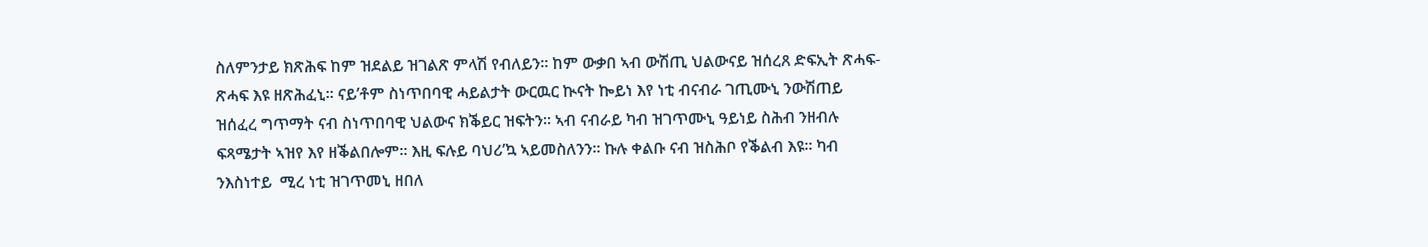ስለምንታይ ክጽሕፍ ከም ዝደልይ ዝገልጽ ምላሽ የብለይን። ከም ውቃበ ኣብ ውሽጢ ህልውናይ ዝሰረጸ ድፍኢት ጽሓፍ-ጽሓፍ እዩ ዘጽሕፈኒ። ናይ’ቶም ስነጥበባዊ ሓይልታት ውርዉር ኲናት ኰይነ እየ ነቲ ብናብራ ገጢሙኒ ንውሽጠይ ዝሰፈረ ግጥማት ናብ ስነጥበባዊ ህልውና ክቕይር ዝፍትን። ኣብ ናብራይ ካብ ዝገጥሙኒ ዓይነይ ስሕብ ንዘብሉ ፍጻሜታት ኣዝየ እየ ዘቕልበሎም። እዚ ፍሉይ ባህሪ’ኳ ኣይመስለንን። ኩሉ ቀልቡ ናብ ዝስሕቦ የቕልብ እዩ። ካብ ንእስነተይ  ሚረ ነቲ ዝገጥመኒ ዘበለ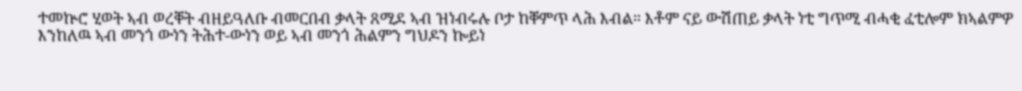ተመኵሮ ሂወት ኣብ ወረቐት ብዘይዓለቡ ብመርበብ ቃላት ጸሚደ ኣብ ዝነብሩሉ ቦታ ከቐምጥ ላሕ እብል። እቶም ናይ ውሽጠይ ቃላት ነቲ ግጥሚ ብሓቂ ፈቲሎም ክኣልምዎ እንከለዉ ኣብ መንጎ ውነን ትሕተ-ውነን ወይ ኣብ መንጎ ሕልምን ግህዶን ኰይነ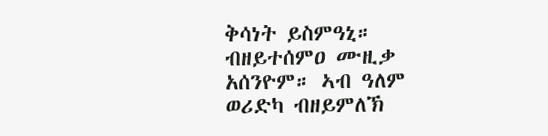ቅሳነት ይስምዓኒ። ብዘይተሰምዐ ሙዚቃ አሰንዮም። ኣብ ዓለም ወሪድካ ብዘይምለኽ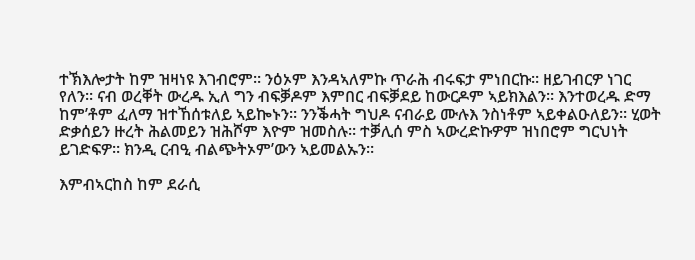ተኽእሎታት ከም ዝዛነዩ እገብሮም። ንዕኦም እንዳኣለምኩ ጥራሕ ብሩፍታ ምነበርኩ። ዘይገብርዎ ነገር የለን። ናብ ወረቐት ውረዱ ኢለ ግን ብፍቓዶም እምበር ብፍቓደይ ከውርዶም ኣይክእልን። እንተወረዱ ድማ ከም’ቶም ፈለማ ዝተኸሰቱለይ ኣይኰኑን። ንንቕሓት ግህዶ ናብራይ ሙሉእ ንስነቶም ኣይቀልዑለይን። ሂወት ድቃሰይን ዙረት ሕልመይን ዝሕሾም እዮም ዝመስሉ። ተቓሊሰ ምስ ኣውረድኩዎም ዝነበሮም ግርህነት ይገድፍዎ። ክንዲ ርብዒ ብልጭትኦም’ውን ኣይመልኡን።

እምብኣርከስ ከም ደራሲ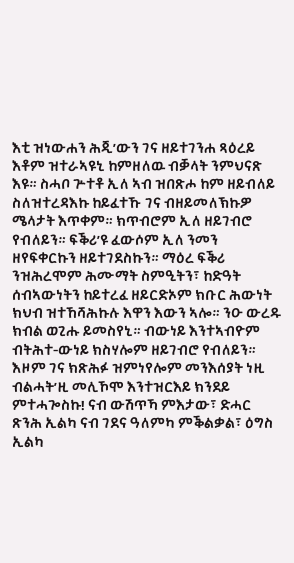እቲ ዝነውሐን ሕጂ’ውን ገና ዘይተገንሐ ጻዕረይ እቶም ዝተራኣዩኒ ከምዘለዉ ብቓላት ንምህናጽ እዩ። ስሓቦ ጕተቶ ኢለ ኣብ ዝበጽሖ ከም ዘይብለይ ስለዝተረዳእኩ ከይፈተኹ ገና ብዘይመለኽኩዎ ሜላታት እጥቀም። ክጥብሮም ኢለ ዘይገብሮ የብለይን። ፍቕሪ’ዩ ፈውሶም ኢለ ንመን ዘየፍቀርኩን ዘይተገደስኩን። ማዕረ ፍቕሪ ንዝሕረሞም ሕሙማት ስምዒትን፣ ከድዓት ሰብኣውነትን ከይተረፈ ዘይርድኦም ክቡር ሕውነት ክህብ ዝተኸሻሕኩሉ እዋን እውን ኣሎ። ንዑ ውረዱ ክብል ወጊሑ ይመስየኒ። ብውነይ እንተኣብዮም ብትሕተ-ውነይ ክስሃሎም ዘይገብሮ የብለይን። እዞም ገና ክጽሕፉ ዝምነየሎም መንእሰያት ነዚ ብልሓት’ዚ መሊኾሞ እንተዝርእይ ክንደይ ምተሓጐስኩ! ናብ ውሽጥኻ ምእታው፣ ድሓር ጽንሕ ኢልካ ናብ ገደና ዓለምካ ምቕልቃል፣ ዕግስ ኢልካ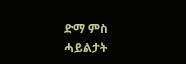ድማ ምስ ሓይልታት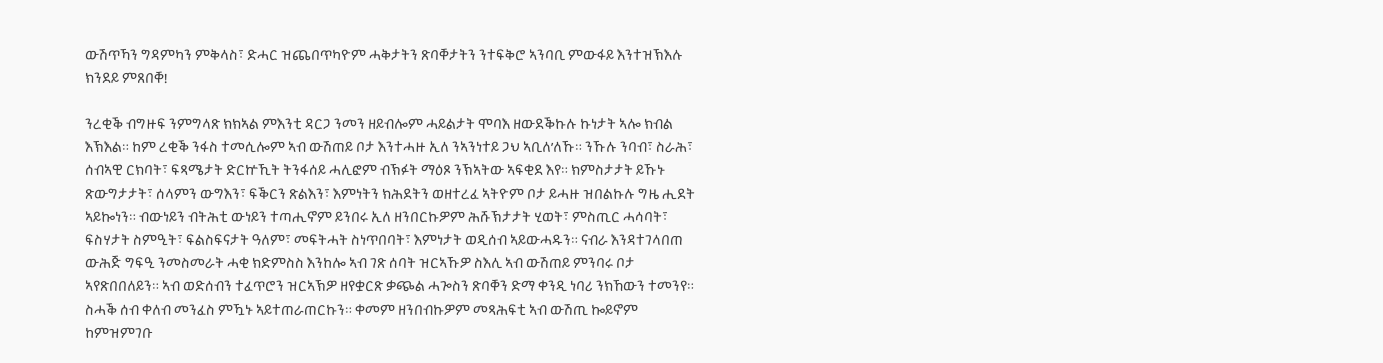ውሽጥኻን ግዳምካን ምቅላስ፣ ድሓር ዝጨበጥካዮም ሓቅታትን ጽባቐታትን ንተፍቅሮ ኣንባቢ ምውፋይ እንተዝኽእሉ ክንደይ ምጸበቐ!

ንረቂቕ ብግዙፍ ንምግላጽ ክክኣል ምእንቲ ዳርጋ ንመን ዘይብሎም ሓይልታት ሞባእ ዘውደቕኩሉ ኩነታት ኣሎ ክብል እኽእል። ከም ረቂቕ ንፋስ ተመሲሎም ኣብ ውሽጠይ ቦታ እንተሓዙ ኢለ ንኣንነተይ ጋህ ኣቢለ’ለኹ። ንኹሉ ንባብ፣ ስራሕ፣ ሰብኣዊ ርክባት፣ ፍጻሜታት ድርኵኺት ትንፋሰይ ሓሊፎም ብኽፉት ማዕጾ ንኽኣትው ኣፍቂደ እየ። ክምስታታት ይኹኑ ጽውግታታት፣ ሰላምን ውግእን፣ ፍቕርን ጽልእን፣ እምነትን ክሕደትን ወዘተረፈ ኣትዮም ቦታ ይሓዙ ዝበልኩሉ ግዜ ሒደት ኣይኰነን። ብውነይን ብትሕቲ ውነይን ተጣሒኖም ይንበሩ ኢለ ዘንበርኩዎም ሕሹኽታታት ሂወት፣ ምስጢር ሓሳባት፣ ፍስሃታት ስምዒት፣ ፍልስፍናታት ዓለም፣ መፍትሓት ስነጥበባት፣ እምነታት ወዲሰብ ኣይውሓዱን። ናብራ እንዳተገላበጠ ውሕጅ ግፍዒ ንመስመራት ሓቂ ክድምስስ እንከሎ ኣብ ገጽ ሰባት ዝርኣኹዎ ስእሊ ኣብ ውሽጠይ ምንባሩ ቦታ ኣየጽበበለይን። ኣብ ወድሰብን ተፈጥሮን ዝርኣኽዎ ዘየቋርጽ ቃጭል ሓጐስን ጽባቐን ድማ ቀንዲ ነባሪ ንክኸውን ተመንየ። ስሓቕ ሰብ ቀለብ መንፈስ ምዃኑ ኣይተጠራጠርኩን። ቀመም ዘንበብኩዎም መጻሕፍቲ ኣብ ውሽጢ ኰይኖም ከምዝምገቡ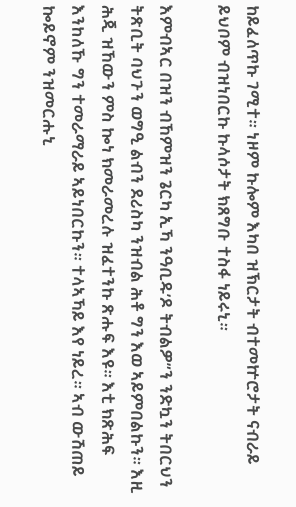ከይፈለጥኩ ገሚተ። ነዞም ኩሎም እካበ ዝኽርታት ብተመኵሮታት ናብራይ ይህቦም ብዝነበርኩ ኩላሶታት ክጸግቡ ተስፋ ነይሩኒ።

እምብኣር በዝን ብኸምዝን ጌርካ ኢኻ ንዓቢዱ’ዶ ትብልዎ”ን ንድኳን ትበርህን ትጽቢት ባህጉን ወግዒ ልብን ደሪስካ ንዝብል ሕቶ ግን እወ ኣይምበልኩን። እዚ ሕጂ ዝኸውን ምስ ኰነ ክመራመረሉ ዝፈተንኩ ጽሑፍ እዩ። እቲ ክጽሕፍ እንከለኹ ግን ተመራማራይ ኣይነበርኩን። ተላኣኻይ እየ ነይረ። ኣብ ውሽጠይ ኰይኖም ንዝመርሑኒ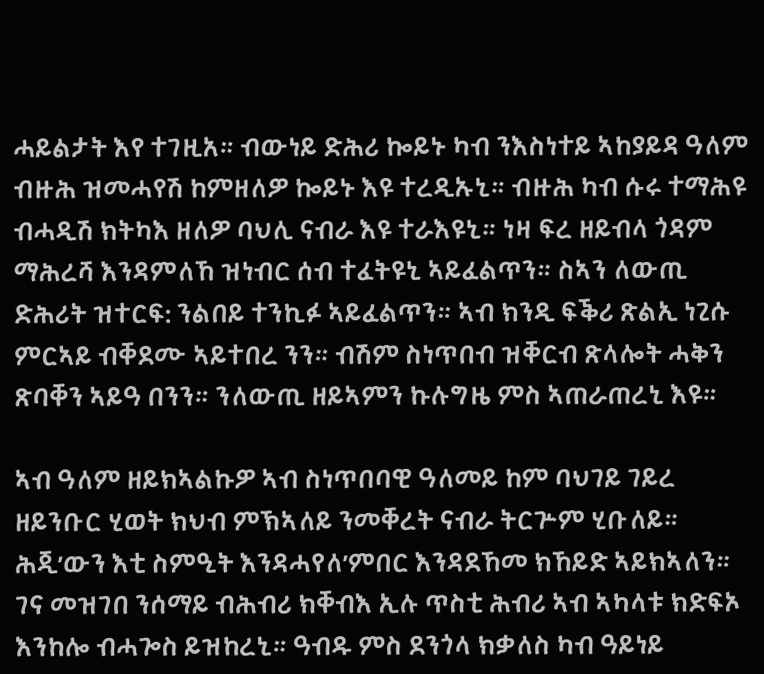ሓይልታት እየ ተገዚአ። ብውነይ ድሕሪ ኰይኑ ካብ ንእስነተይ ኣከያይዳ ዓለም ብዙሕ ዝመሓየሽ ከምዘለዎ ኰይኑ እዩ ተረዲኡኒ። ብዙሕ ካብ ሱሩ ተማሕዩ ብሓዲሽ ክትካእ ዘለዎ ባህሊ ናብራ እዩ ተራእዩኒ። ነዛ ፍረ ዘይብላ ጎዳም ማሕረሻ እንዳምለኸ ዝነብር ሰብ ተፈትዩኒ ኣይፈልጥን። ስኣን ለውጢ ድሕሪት ዝተርፍ: ንልበይ ተንኪፉ ኣይፈልጥን። ኣብ ክንዲ ፍቕሪ ጽልኢ ነጊሱ ምርኣይ ብቐደሙ ኣይተበረ ንን። ብሽም ስነጥበብ ዝቐርብ ጽላሎት ሓቅን ጽባቐን ኣይዓ በንን። ንለውጢ ዘይኣምን ኩሉግዜ ምስ ኣጠራጠረኒ እዩ።

ኣብ ዓለም ዘይክኣልኩዎ ኣብ ስነጥበባዊ ዓለመይ ከም ባህገይ ገይረ ዘይንቡር ሂወት ክህብ ምኽኣለይ ንመቐረት ናብራ ትርጕም ሂቡለይ። ሕጂ’ውን እቲ ስምዒት እንዳሓየለ’ምበር እንዳደኸመ ክኸይድ ኣይክኣለን። ገና መዝገበ ንሰማይ ብሕብሪ ክቐብእ ኢሉ ጥስቲ ሕብሪ ኣብ ኣካላቱ ክድፍኦ እንከሎ ብሓጐስ ይዝከረኒ። ዓብዱ ምስ ደንጎላ ክቃለስ ካብ ዓይነይ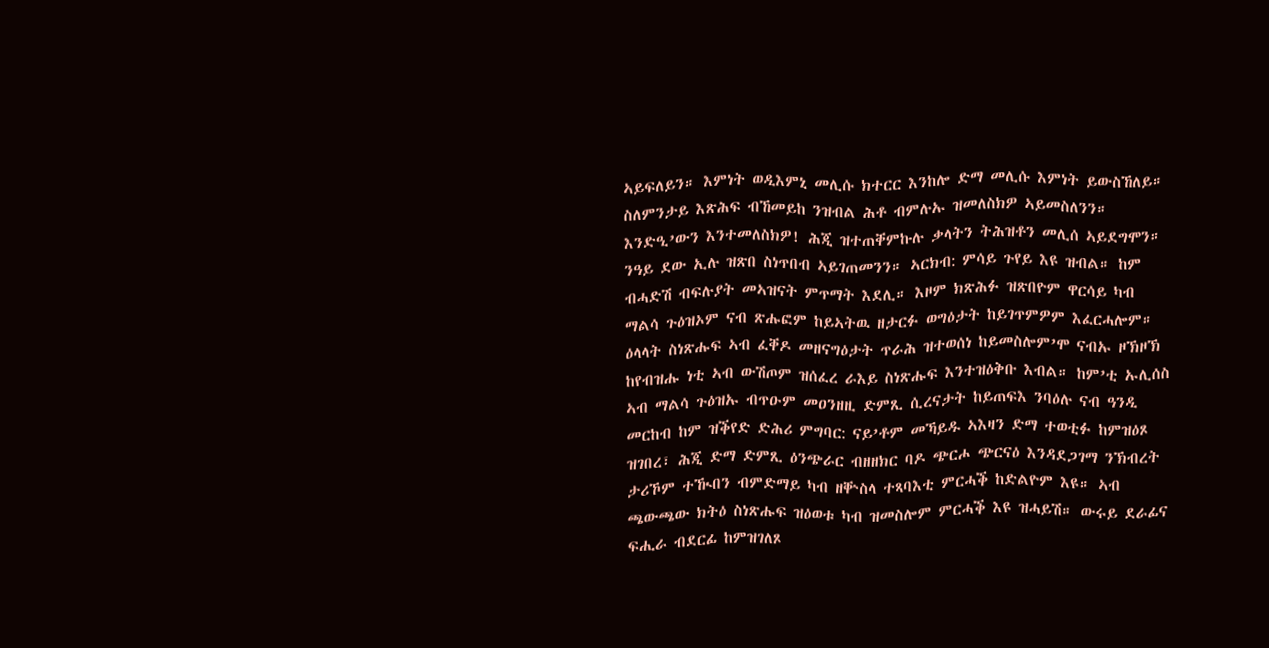ኣይፍለይን። እምነት ወዲእምኒ መሊሱ ክተርር እንከሎ ድማ መሊሱ እምነት ይውስኸለይ።
ስለምንታይ እጽሕፍ ብኸመይከ ንዝብል ሕቶ ብምሉኡ ዝመለስክዎ ኣይመስለንን። እንድዒ’ውን እንተመለስክዎ! ሕጂ ዝተጠቐምኩሉ ቃላትን ትሕዝቶን መሊሰ ኣይደግሞን። ንዓይ ደው ኢሉ ዝጽበ ስነጥበብ ኣይገጠመንን። ኣርክብ: ምሳይ ጉየይ እዩ ዝብል። ከም ብሓድሽ ብፍሉያት መኣዝናት ምጥማት እደሊ። እዞም ክጽሕፉ ዝጽበዮም ዋርሳይ ካብ ማልሳ ጉዕዝኦም ናብ ጽሑፎም ከይኣትዉ ዘታርፉ ወግዕታት ከይገጥምዎም እፈርሓሎም። ዕላላት ስነጽሑፍ ኣብ ፈቐዶ መዘናግዕታት ጥራሕ ዝተወሰነ ከይመስሎም’ሞ ናብኡ ዞኽዞኽ ከየብዝሑ ነቲ ኣብ ውሽጦም ዝሰፈረ ራእይ ስነጽሑፍ እንተዝዕቅቡ እብል። ከም’ቲ ኡሊሰስ ኣብ ማልሳ ጉዕዝኡ ብጥዑም መዐንዘዚ ድምጺ ሲረናታት ከይጠፍእ ንባዕሉ ናብ ዓንዲ መርከብ ከም ዝቕየድ ድሕሪ ምግባር: ናይ’ቶም መኻይዱ ኣእዛን ድማ ተወቲፉ ከምዝዕጾ ዝገበረ፣ ሕጂ ድማ ድምጺ ዕንጭራር ብዘዘክር ባዶ ጭርሖ ጭርናዕ እንዳደጋገማ ንኽብረት ታሪኾም ተዂበን ብምድማይ ካብ ዘቝስላ ተጻባእቲ ምርሓቕ ከድልዮም እዩ። ኣብ ጫውጫው ክትዕ ስነጽሑፍ ዝዕወቱ ካብ ዝመስሎም ምርሓቕ እዩ ዝሓይሽ። ውሩይ ደራፊና ፍሒራ ብደርፊ ከምዝገለጾ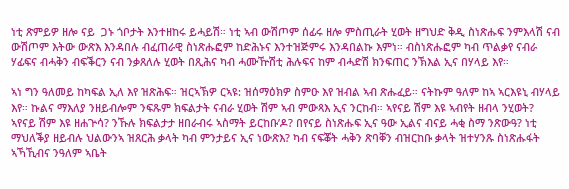ነቲ ጽምይዎ ዘሎ ናይ  ጋኑ ጎቦታት እንተዘከሩ ይሓይሽ። ነቲ ኣብ ውሽጦም ሰፊሩ ዘሎ ምስጢራት ሂወት ዘግህድ ቅዲ ስነጽሑፍ ንምእላሽ ናብ ውሽጦም እትው ውጽእ እንዳበሉ ብፈጠራዊ ስነጽሑፎም ከድሕኑና እንተዝጅምሩ እንዳበልኩ እምነ። ብስነጽሑፎም ካብ ጥልቃየ ናብራ ሃፊፍና ብሓቅን ብፍቕርን ናብ ንቃጸለሉ ሂወት በጺሕና ካብ ሓሙዅሽቲ ሕሉፍና ከም ብሓድሽ ክንፍጠር ንኽእል ኢና በሃላይ እየ።

ኣነ ግን ዓለመይ ከካፍል ኢለ እየ ዝጽሕፍ። ዝርኣኽዎ ርኣዩ: ዝሰማዕክዎ ስምዑ እየ ዝብል ኣብ ጽሑፈይ። ናትኩም ዓለም ከኣ ኣርእዩኒ ብሃላይ እየ። ኩልና ማእለያ ንዘይብሎም ንፍጹም ክፍልታት ናብራ ሂወት ሽም ኣብ ምውጻእ ኢና ንርከብ። ኣየናይ ሽም እዩ ኣብየት ዘብላ ንሂወት? ኣየናይ ሽም እዩ ዘሐጕሳ? ንኹሉ ክፍልታታ ዘበራብሩ ኣስማት ይርከቡ’ዶ? በየናይ ስነጽሑፍ ኢና ዓው ኢልና ብናይ ሓቂ ስማ ንጽውዓ? ነቲ ማህለቕያ ዘይብሉ ህልውንኣ ዝጸርሕ ቃላት ካብ ምንታይና ኢና ነውጽእ? ካብ ናፍቖት ሓቅን ጽባቐን ብዝርከቡ ቃላት ዝተሃንጹ ስነጽሑፋት ኣኻኺብና ንዓለም ኣቤት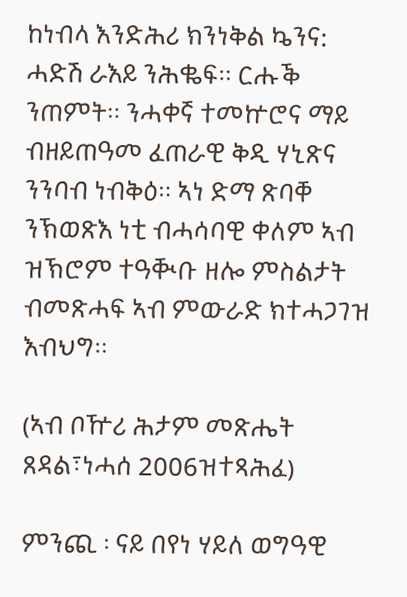ከነብላ እንድሕሪ ክንነቅል ኴንና: ሓድሽ ራእይ ንሕቈፍ። ርሑቕ ንጠምት። ንሓቀኛ ተመኵሮና ማይ ብዘይጠዓመ ፈጠራዊ ቅዲ ሃኒጽና ንንባብ ነብቅዕ። ኣነ ድማ ጽባቐ ንኽወጽእ ነቲ ብሓሳባዊ ቀለም ኣብ ዝኽሮም ተዓቚቡ ዘሎ ምስልታት ብመጽሓፍ ኣብ ምውራድ ክተሓጋገዝ እብህግ።

(ኣብ ቦዅሪ ሕታም መጽሔት ጸዳል፣ነሓሰ 2006ዝተጻሕፈ)

ምንጪ ፡ ናይ በየነ ሃይለ ወግዓዊ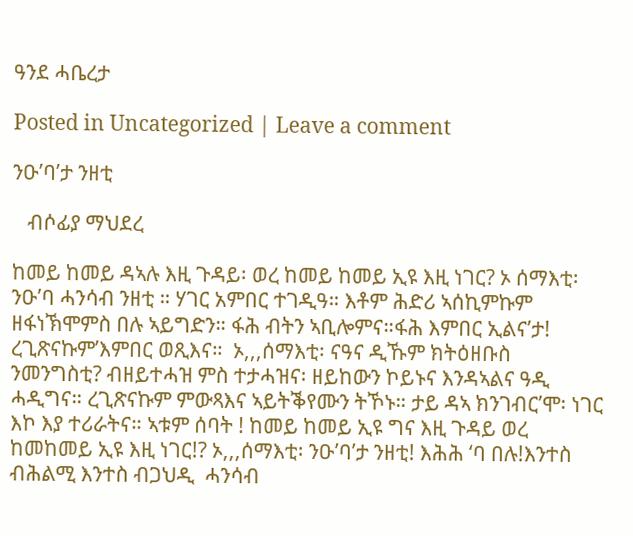ዓንደ ሓቤረታ

Posted in Uncategorized | Leave a comment

ንዑ’ባ’ታ ንዘቲ

   ብሶፊያ ማህደረ

ከመይ ከመይ ዳኣሉ እዚ ጉዳይ፡ ወረ ከመይ ከመይ ኢዩ እዚ ነገር? ኦ ሰማእቲ፡ ንዑ’ባ ሓንሳብ ንዘቲ ። ሃገር አምበር ተገዲዓ። እቶም ሕድሪ ኣሰኪምኩም ዘፋነኽሞምስ በሉ ኣይግድን። ፋሕ ብትን ኣቢሎምና።ፋሕ እምበር ኢልና’ታ! ረጊጽናኩም’እምበር ወጺእና።  ኦ,,,ሰማእቲ፡ ናዓና ዲኹም ክትዕዘቡስ ንመንግስቲ? ብዘይተሓዝ ምስ ተታሓዝና፡ ዘይከውን ኮይኑና እንዳኣልና ዓዲ ሓዲግና። ረጊጽናኩም ምውጻእና ኣይትቕየሙን ትኾኑ። ታይ ዳኣ ክንገብር’ሞ፡ ነገር እኮ እያ ተሪራትና። ኣቱም ሰባት ! ከመይ ከመይ ኢዩ ግና እዚ ጉዳይ ወረ ከመከመይ ኢዩ እዚ ነገር!? ኦ,,,ሰማእቲ፡ ንዑ’ባ’ታ ንዘቲ! እሕሕ ‘ባ በሉ!እንተስ ብሕልሚ እንተስ ብጋህዲ  ሓንሳብ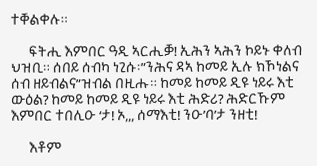ተቐልቀሉ።

      ፍትሒ እምበር ዓዲ ኣርሒቓ! ኢሕን ኣሕን ኮይኑ ቀለብ ህዝቢ። ሰበይ ሰብካ ነጊሱ፡”ንሕና ዳኣ ከመይ ኢሉ ክኾነልና ሰብ ዘይብልና”ዝብል በዚሑ። ከመይ ከመይ ዲዩ ነይሩ እቲ ውዕል? ከመይ ከመይ ዲዩ ነይሩ እቲ ሕድሪ? ሕድርኹም እምበር ተበሊዑ ‘ታ! ኦ,,, ሰማእቲ! ንዑ’ባ’ታ ንዘቲ!

      እቶም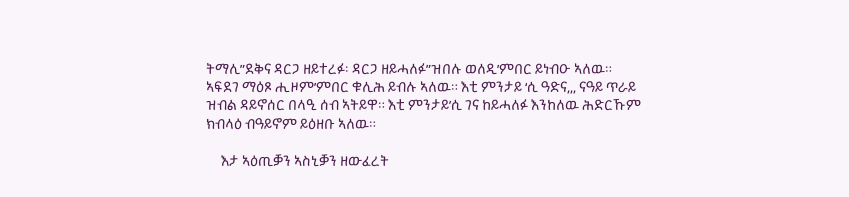ትማሊ”ደቅና ዳርጋ ዘይተረፉ፡ ዳርጋ ዘይሓለፉ”ዝበሉ ወለዲ’ምበር ይነብዑ ኣለዉ። ኣፍደገ ማዕጾ ሒዞም’ምበር ቁሊሕ ይብሉ ኣለዉ። እቲ ምንታይ ‘ሲ ዓድና,,, ናዓይ ጥራይ ዝብል ዳይኖሰር በላዒ ሰብ ኣትይዋ። እቲ ምንታይ’ሲ ገና ከይሓለፉ እንከለዉ ሕድርኹም ክብላዕ ብዓይኖም ይዕዘቡ ኣለዉ።

     እታ ኣዕጢቓን ኣስኒቓን ዘውፈረት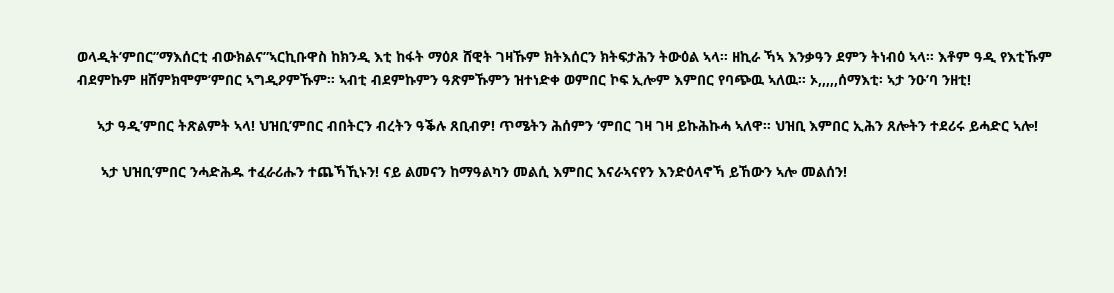ወላዲት’ምበር”ማእሰርቲ ብውክልና”ኣርኪቡዋስ ከክንዲ እቲ ከፋት ማዕጾ ሸዊት ገዛኹም ክትእሰርን ክትፍታሕን ትውዕል ኣላ። ዘኪራ ኻኣ እንቃዓን ደምን ትነብዕ ኣላ። እቶም ዓዲ የእቲኹም ብደምኩም ዘሸምክሞም’ምበር ኣግዲዖምኹም። ኣብቲ ብደምኩምን ዓጽምኹምን ዝተነድቀ ወምበር ኮፍ ኢሎም እምበር የባጭዉ ኣለዉ። ኦ,,,,,ሰማእቲ፡ ኣታ ንዑ’ባ ንዘቲ!

     ኣታ ዓዲ’ምበር ትጽልምት ኣላ! ህዝቢ’ምበር ብበትርን ብረትን ዓቕሉ ጸቢብዎ! ጥሜትን ሕሰምን ‘ምበር ገዛ ገዛ ይኩሕኩሓ ኣለዋ። ህዝቢ እምበር ኢሕን ጸሎትን ተደሪሩ ይሓድር ኣሎ!

      ኣታ ህዝቢ’ምበር ንሓድሕዱ ተፈራሪሑን ተጨኻኺኑን! ናይ ልመናን ከማዓልካን መልሲ እምበር እናራኣናየን እንድዕላኖኻ ይኸውን ኣሎ መልሰን!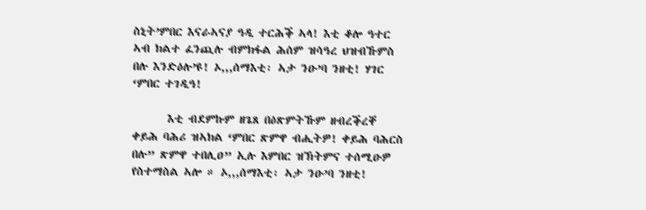ስኒት’ምበር እናራኣናያ ዓዲ ተርሕቕ ኣላ! እቲ ቆሎ ዓተር ኣብ ክልተ ፈንጪሉ ብምክፋል ሕሰም ዝሳዓረ ህዝብኹምስ በሉ እንድዕሉ’ዩ! ኦ,,,ሰማእቲ፡ ኣታ ንዑ’ባ ንዘቲ! ሃገር ‘ምበር ተገዲዓ!

       እቲ ብደምኩም ዘጌጸ በዕጽምትኹም ዘብረቕረቐ ቀይሕ ባሕሪ ዝኣክል ‘ምበር ጽምዋ ብሒትዎ! ቀይሕ ባሕርስ በሉ” ጽምዋ ተበሊዐ” ኢሉ እምበር ዝኽትምና ተሰሚዑዎ የስተማስል ኣሎ ። ኦ,,,ሰማእቲ፡ ኣታ ንዑ’ባ ንዘቲ!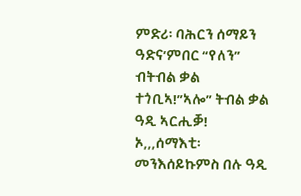ምድሪ፡ ባሕርን ሰማይን ዓድና’ምበር “የለን” ብትብል ቃል ተጎቢኣ!”ኣሎ” ትብል ቃል ዓዲ ኣርሒቓ! ኦ,,,ሰማእቲ፡ መንእሰይኩምስ በሉ ዓዲ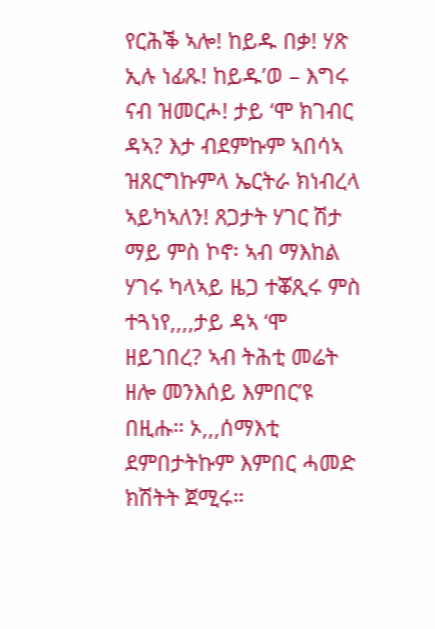የርሕቕ ኣሎ! ከይዱ በቃ! ሃጽ ኢሉ ነፊጹ! ከይዱ’ወ – እግሩ ናብ ዝመርሖ! ታይ ‘ሞ ክገብር ዳኣ? እታ ብደምኩም ኣበሳኣ ዝጸርግኩምላ ኤርትራ ክነብረላ ኣይካኣለን! ጸጋታት ሃገር ሽታ ማይ ምስ ኮኖ፡ ኣብ ማእከል ሃገሩ ካላኣይ ዜጋ ተቖጺሩ ምስ ተጓነየ,,,,ታይ ዳኣ ‘ሞ ዘይገበረ? ኣብ ትሕቲ መሬት ዘሎ መንእሰይ እምበር’ዩ በዚሑ። ኦ,,,ሰማእቲ ደምበታትኩም እምበር ሓመድ ክሽትት ጀሚሩ።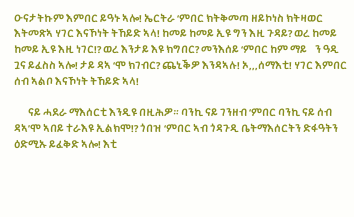ዑናታትኩም እምበር ይዓኑ ኣሎ! ኤርትራ ‘ምበር ክትቅመጣ ዘይኮነስ ክትዛወር እትመጽኣ ሃገር እናኾነት ትኸይድ ኣላ! ከመይ ከመይ ኢዩ ግን እዚ ጉዳይ? ወረ ከመይ ከመይ ኢዩ እዚ ነገር!? ወረ እንታይ እዩ ክግበር? መንእሰይ ‘ምበር ከም ማይ    ን ዓዲ ጓና ይፈስስ ኣሎ! ታይ ዳኣ ‘ሞ ክገብር? ጨኒቕዎ እንዳኣሉ! ኦ,,,ሰማእቲ! ሃገር እምበር ሰብ ኣልቦ እናኾነት ትኸይድ ኣላ!

       ናይ ሓደራ ማእሰርቲ እንዲዩ በዚሕዎ። ባንኪ ናይ ገንዘብ ‘ምበር ባንኪ ናይ ሰብ ዳኣ’ሞ ኣበይ ተራእዩ ኢልክሞ!? ጎበዝ ‘ምበር ኣብ ጎዳጉዲ ቤትማእሰርትን ድፋዓትን ዕድሚኡ ይፈቅድ ኣሎ! እቲ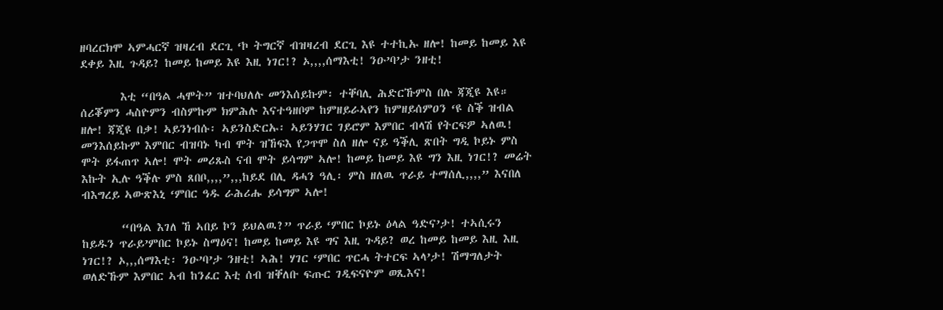ዘባረርክሞ ኣምሓርኛ ዝዛረብ ደርጊ ‘ኮ ትግርኛ ብዝዛረብ ደርጊ እዩ ተተኪኡ ዘሎ! ከመይ ከመይ እዩ ደቀይ እዚ ጉዳይ? ከመይ ከመይ እዩ እዚ ነገር!? ኦ,,,,ሰማእቲ! ንዑ’ባ’ታ ንዘቲ!

        እቲ “በዓል ሓሞት” ዝተባህለሉ መንእሰይኩም፡ ተቐባሊ ሕድርኹምስ በሉ ጃጂዩ እዩ። ሰሪቖምን ሓስዮምን ብስምኩም ክምሕሉ እናተዓዘቦም ከምዘይራኣየን ከምዘይሰምዐን ‘ዩ ስቕ ዝብል ዘሎ! ጃጂዩ በቃ! ኣይንነብሱ፡ ኣይንስድርኡ፡ ኣይንሃገር ገይሮም እምበር ብላሽ የትርፍዎ ኣለዉ! መንእሰይኩም እምበር ብዝባኑ ካብ ሞት ዝኸፍእ የጋጥሞ ስለ ዘሎ ናይ ዓቕሊ ጽበት ግዲ ኮይኑ ምስ ሞት ይፋጠጥ ኣሎ! ሞት መሪጹስ ናብ ሞት ይሳግም ኣሎ! ከመይ ከመይ እዩ ግን እዚ ነገር!? መሬት እኩት ኢሉ ዓቕሉ ምስ ጸበቦ,,,,”,,,ከይደ በሊ ዳሓን ዓሊ፡ ምስ ዘለዉ ጥራይ ተማሰሊ,,,,” እናበለ ብእግረይ ኣውጽእኒ ‘ምበር ዓዱ ራሕሪሑ ይሳግም ኣሎ!

        “በዓል እገለ ኸ ኣበይ ኮን ይህልዉ?” ጥራይ ‘ምበር ኮይኑ ዕላል ዓድና’ታ! ተኣሲሩን ከይዱን ጥራይ’ምበር ኮይኑ ስማዕና! ከመይ ከመይ እዩ ግና እዚ ጉዳይ? ወረ ከመይ ከመይ እዚ እዚ ነገር!? ኦ,,,ሰማእቲ፡ ንዑ’ባ’ታ ንዘቲ! ኣሕ! ሃገር ‘ምበር ጥርሓ ትተርፍ ኣላ’ታ! ሽማግለታት ወለድኹም እምበር ኣብ ከንፈር እቲ ሰብ ዝቐለቡ ፍጡር ገዲፍናዮም ወጺእና!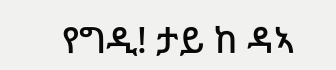የግዲ! ታይ ከ ዳኣ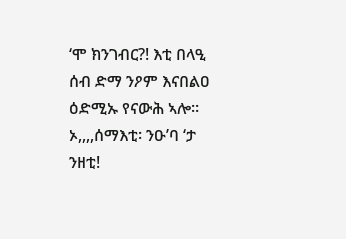‘ሞ ክንገብር?! እቲ በላዒ ሰብ ድማ ንዖም እናበልዐ ዕድሚኡ የናውሕ ኣሎ። ኦ,,,,ሰማእቲ፡ ንዑ’ባ ‘ታ ንዘቲ!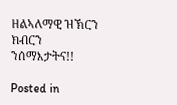ዘልኣለማዊ ዝኽርን ክብርን ንሰማእታትና!!

Posted in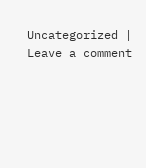Uncategorized | Leave a comment